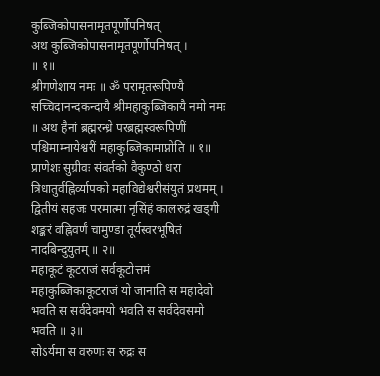कुब्जिकोपासनामृतपूर्णोपनिषत्
अथ कुब्जिकोपासनामृतपूर्णोपनिषत् ।
॥ १॥
श्रीगणेशाय नमः ॥ ॐ परामृतरूपिण्यै सच्चिदानन्दकन्दायै श्रीमहाकुब्जिकायै नमो नमः ॥ अथ हैनां ब्रह्मरन्ध्रे परब्रह्मस्वरूपिणीं पश्चिमाम्नायेश्वरीं महाकुब्जिकामाप्नोति ॥ १॥
प्राणेशः सुग्रीवः संवर्तको वैकुण्ठो धरा त्रिधातुर्वह्निर्व्यापको महाविद्येश्वरीसंयुतं प्रथमम् । द्वितीयं सहजः परमात्मा नृसिंहं कालरुद्रं खड्गी शङ्करं वह्निवर्णं चामुण्डा तूर्यस्वरभूषितं नादबिन्दुयुतम् ॥ २॥
महाकूटं कूटराजं सर्वकूटोत्तमं महाकुब्जिकाकूटराजं यो जानाति स महादेवो भवति स सर्वदेवमयो भवति स सर्वदेवसमो भवति ॥ ३॥
सोऽर्यमा स वरुणः स रुद्रः स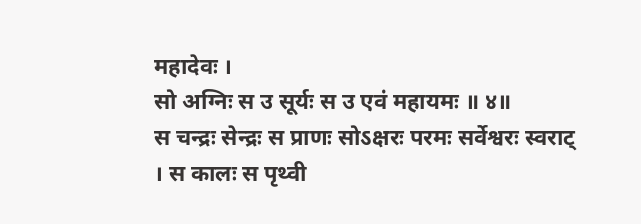महादेवः ।
सो अग्निः स उ सूर्यः स उ एवं महायमः ॥ ४॥
स चन्द्रः सेन्द्रः स प्राणः सोऽक्षरः परमः सर्वेश्वरः स्वराट् । स कालः स पृथ्वी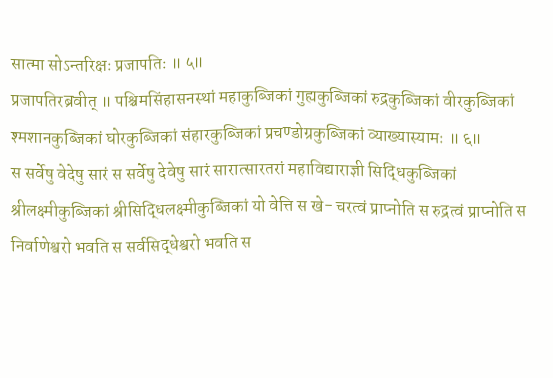सात्मा सोऽन्तरिक्षः प्रजापतिः ॥ ५॥
प्रजापतिरब्रवीत् ॥ पश्चिमसिंहासनस्थां महाकुब्जिकां गुह्यकुब्जिकां रुद्रकुब्जिकां वीरकुब्जिकां श्मशानकुब्जिकां घोरकुब्जिकां संहारकुब्जिकां प्रचण्डोग्रकुब्जिकां व्याख्यास्यामः ॥ ६॥
स सर्वेषु वेदेषु सारं स सर्वेषु देवेषु सारं सारात्सारतरां महाविद्याराज्ञी सिद्धिकुब्जिकां श्रीलक्ष्मीकुब्जिकां श्रीसिद्धिलक्ष्मीकुब्जिकां यो वेत्ति स खे- चरत्वं प्राप्नोति स रुद्रत्वं प्राप्नोति स निर्वाणेश्वरो भवति स सर्वसिद्धेश्वरो भवति स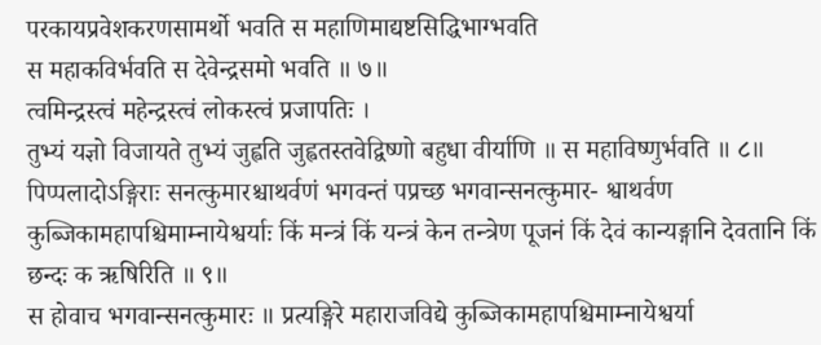परकायप्रवेशकरणसामर्थो भवति स महाणिमाद्यष्टसिद्धिभाग्भवति
स महाकविर्भवति स देवेन्द्रसमो भवति ॥ ७॥
त्वमिन्द्रस्त्वं महेन्द्रस्त्वं लोकस्त्वं प्रजापतिः ।
तुभ्यं यज्ञो विजायते तुभ्यं जुह्वति जुह्वतस्तवेद्विष्णो बहुधा वीर्याणि ॥ स महाविष्णुर्भवति ॥ ८॥
पिप्पलादोऽङ्गिराः सनत्कुमारश्चाथर्वणं भगवन्तं पप्रच्छ भगवान्सनत्कुमार- श्वाथर्वण कुब्जिकामहापश्चिमाम्नायेश्वर्याः किं मन्त्रं किं यन्त्रं केन तन्त्रेण पूजनं किं देवं कान्यङ्गानि देवतानि किं छन्दः क ऋषिरिति ॥ ९॥
स होवाच भगवान्सनत्कुमारः ॥ प्रत्यङ्गिरे महाराजविद्ये कुब्जिकामहापश्चिमाम्नायेश्वर्या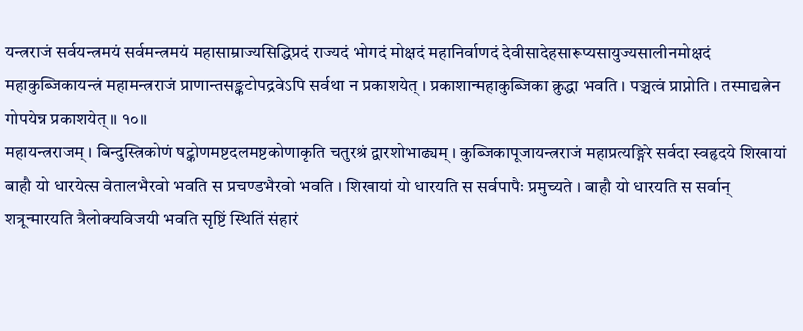यन्त्रराजं सर्वयन्त्रमयं सर्वमन्त्रमयं महासाम्राज्यसिद्धिप्रदं राज्यदं भोगदं मोक्षदं महानिर्वाणदं देवीसादेहसारूप्यसायुज्यसालीनमोक्षदं महाकुब्जिकायन्त्रं महामन्त्रराजं प्राणान्तसङ्कटोपद्रवेऽपि सर्वथा न प्रकाशयेत् । प्रकाशान्महाकुब्जिका क्रुद्धा भवति । पञ्चत्वं प्राप्नोति । तस्माद्यत्नेन गोपयेन्न प्रकाशयेत् ॥ १०॥
महायन्त्रराजम् । बिन्दुस्त्रिकोणं षट्कोणमष्टदलमष्टकोणाकृति चतुरश्रं द्वारशोभाढ्यम् । कुब्जिकापूजायन्त्रराजं महाप्रत्यङ्गिरे सर्वदा स्वहृदये शिखायां बाहौ यो धारयेत्स वेतालभैरवो भवति स प्रचण्डभैरवो भवति । शिखायां यो धारयति स सर्वपापैः प्रमुच्यते । बाहौ यो धारयति स सर्वान् शत्रून्मारयति त्रैलोक्यविजयी भवति सृष्टिं स्थितिं संहारं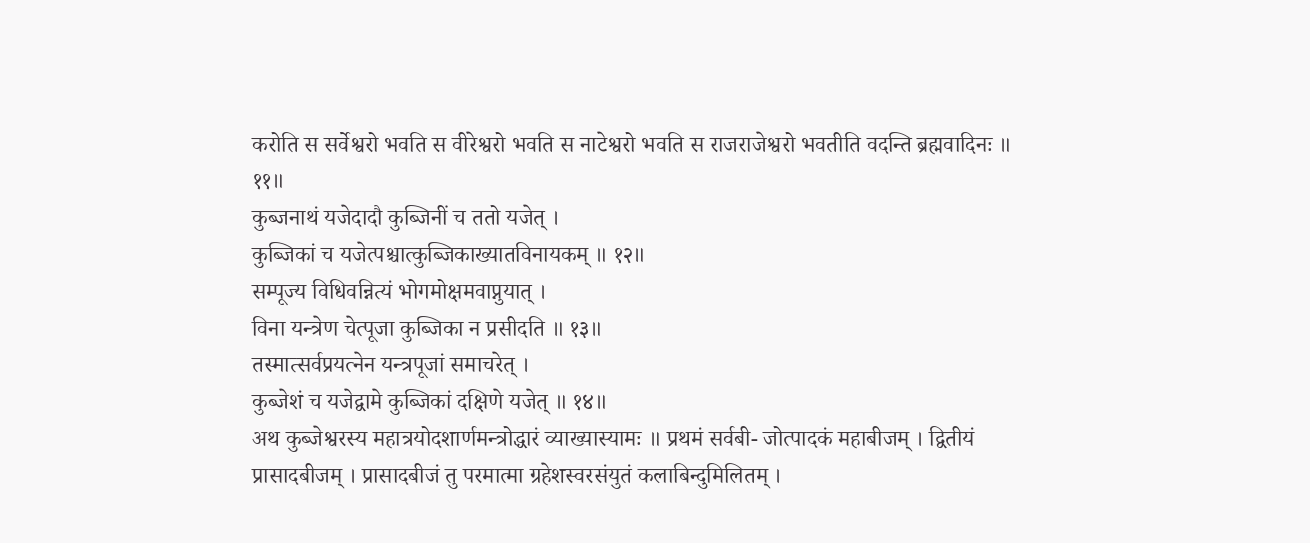करोति स सर्वेश्वरो भवति स वीरेश्वरो भवति स नाटेश्वरो भवति स राजराजेश्वरो भवतीति वदन्ति ब्रह्मवादिनः ॥ ११॥
कुब्जनाथं यजेदादौ कुब्जिनीं च ततो यजेत् ।
कुब्जिकां च यजेत्पश्चात्कुब्जिकाख्यातविनायकम् ॥ १२॥
सम्पूज्य विधिवन्नित्यं भोगमोक्षमवाप्नुयात् ।
विना यन्त्रेण चेत्पूजा कुब्जिका न प्रसीदति ॥ १३॥
तस्मात्सर्वप्रयत्नेन यन्त्रपूजां समाचरेत् ।
कुब्जेशं च यजेद्वामे कुब्जिकां दक्षिणे यजेत् ॥ १४॥
अथ कुब्जेश्वरस्य महात्रयोदशार्णमन्त्रोद्धारं व्याख्यास्यामः ॥ प्रथमं सर्वबी- जोत्पादकं महाबीजम् । द्वितीयं प्रासादबीजम् । प्रासादबीजं तु परमात्मा ग्रहेशस्वरसंयुतं कलाबिन्दुमिलितम् ।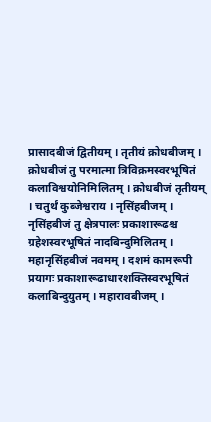प्रासादबीजं द्वितीयम् । तृतीयं क्रोधबीजम् । क्रोधबीजं तु परमात्मा त्रिविक्रमस्वरभूषितं कलाविश्वयोनिमिलितम् । क्रोधबीजं तृतीयम् । चतुर्थं कुब्जेश्वराय । नृसिंहबीजम् । नृसिंहबीजं तु क्षेत्रपालः प्रकाशारूढश्च ग्रहेशस्वरभूषितं नादबिन्दुमिलितम् । महानृसिंहबीजं नवमम् । दशमं कामरूपी प्रयागः प्रकाशारूढाधारशक्तिस्वरभूषितं कलाबिन्दुयुतम् । महारावबीजम् ।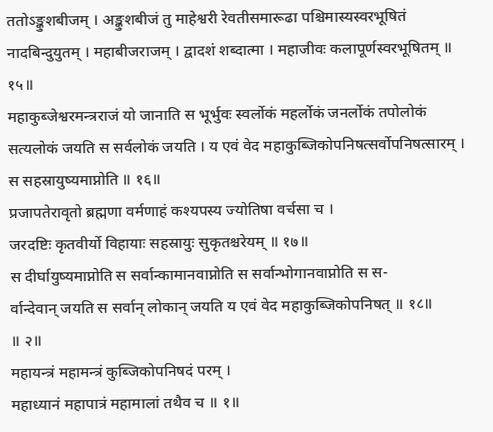ततोऽङ्कुशबीजम् । अङ्कुशबीजं तु माहेश्वरी रेवतीसमारूढा पश्चिमास्यस्वरभूषितं नादबिन्दुयुतम् । महाबीजराजम् । द्वादशं शब्दात्मा । महाजीवः कलापूर्णस्वरभूषितम् ॥ १५॥
महाकुब्जेश्वरमन्त्रराजं यो जानाति स भूर्भुवः स्वर्लोकं महर्लोकं जनर्लोकं तपोलोकं सत्यलोकं जयति स सर्वलोकं जयति । य एवं वेद महाकुब्जिकोपनिषत्सर्वोपनिषत्सारम् । स सहस्रायुष्यमाप्नोति ॥ १६॥
प्रजापतेरावृतो ब्रह्मणा वर्मणाहं कश्यपस्य ज्योतिषा वर्चसा च ।
जरदष्टिः कृतवीर्यो विहायाः सहस्रायुः सुकृतश्चरेयम् ॥ १७॥
स दीर्घायुष्यमाप्नोति स सर्वान्कामानवाप्नोति स सर्वान्भोगानवाप्नोति स स-
र्वान्देवान् जयति स सर्वान् लोकान् जयति य एवं वेद महाकुब्जिकोपनिषत् ॥ १८॥
॥ २॥
महायन्त्रं महामन्त्रं कुब्जिकोपनिषदं परम् ।
महाध्यानं महापात्रं महामालां तथैव च ॥ १॥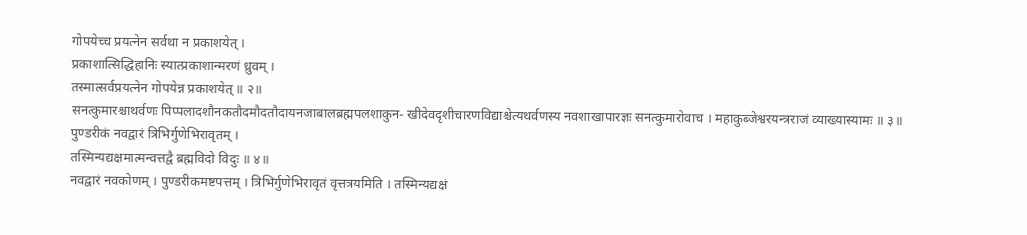गोपयेच्च प्रयत्नेन सर्वथा न प्रकाशयेत् ।
प्रकाशात्सिद्धिहानिः स्यात्प्रकाशान्मरणं ध्रुवम् ।
तस्मात्सर्वप्रयत्नेन गोपयेन्न प्रकाशयेत् ॥ २॥
सनत्कुमारश्चाथर्वणः पिप्पलादशौनकतौदमौदतौदायनजाबालब्रह्मपलशाकुन- खीदेवदृशीचारणविद्याश्चेत्यथर्वणस्य नवशाखापारज्ञः सनत्कुमारोवाच । महाकुब्जेश्वरयन्त्रराजं व्याख्यास्यामः ॥ ३॥
पुण्डरीकं नवद्वारं त्रिभिर्गुणेभिरावृतम् ।
तस्मिन्यद्यक्षमात्मन्वत्तद्वै ब्रह्मविदो विदुः ॥ ४॥
नवद्वारं नवकोणम् । पुण्डरीकमष्टपत्तम् । त्रिभिर्गुणेभिरावृतं वृत्तत्रयमिति । तस्मिन्यद्यक्षं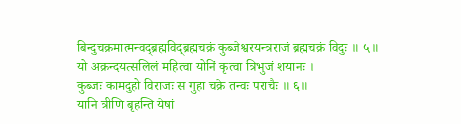बिन्दुचक्रमात्मन्वद्ब्रह्मविद्ब्रह्मचक्रं कुब्जेश्वरयन्त्रराजं ब्रह्मचक्रं विदुः ॥ ५॥
यो अक्रन्दयत्सलिलं महित्वा योनिं कृत्वा त्रिभुजं शयानः ।
कुब्जः कामदुहो विराजः स गुहा चक्रे तन्वः पराचैः ॥ ६॥
यानि त्रीणि बृहन्ति येषां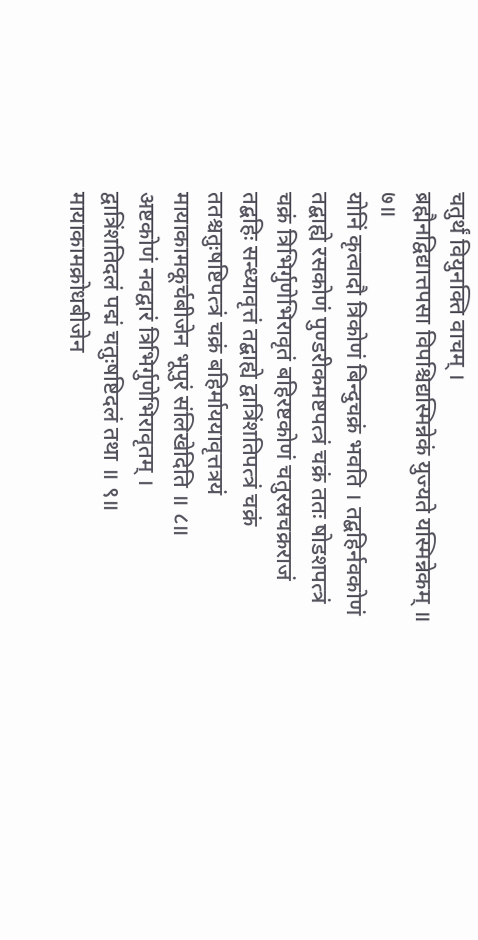चतुर्थं वियुनक्ति वाचम् ।
ब्रह्मैनद्विद्यात्तपसा विपश्चिद्यस्मिन्नेकं युज्यते यस्मिन्नेकम् ॥ ७॥
योनिं कृत्वादौ त्रिकोणं बिन्दुचक्रं भवति । तद्बहिर्नवकोणं तद्बाह्ये रसकोणं पुण्डरीकमष्टपत्त्रं चक्रं ततः षोडशपत्त्रं चक्रं त्रिभिर्गुणेभिरावृतं बहिरष्टकोणं चतुरस्रचक्रराजं तद्बहिः सन्ध्यावृत्तं तद्बाह्ये द्वात्रिंशतिपत्त्रं चक्रं ततश्चतुःषष्टिपत्त्रं चक्रं बहिर्माययावृत्तत्रयं मायाकामकूर्चबीजेन भूपुरं संलिखेदिति ॥ ८॥
अष्टकोणं नवद्वारं त्रिभिर्गुणेभिरावृतम् ।
द्वात्रिंशतिदलं पद्मं चतुःषष्टिदलं तथा ॥ ९॥
मायाकामक्रोधबीजेन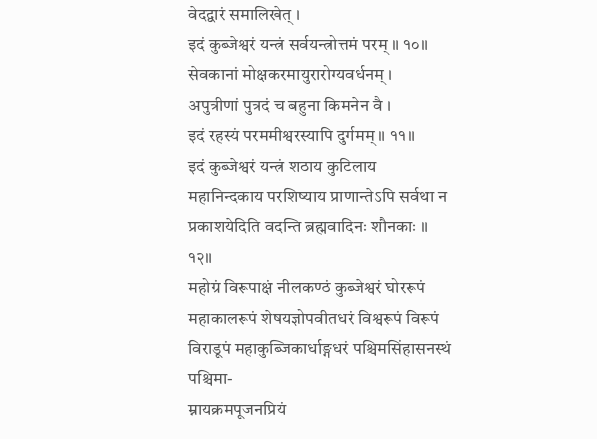वेदद्वारं समालिखेत् ।
इदं कुब्जेश्वरं यन्त्रं सर्वयन्त्रोत्तमं परम् ॥ १०॥
सेवकानां मोक्षकरमायुरारोग्यवर्धनम् ।
अपुत्रीणां पुत्रदं च बहुना किमनेन वै ।
इदं रहस्यं परममीश्वरस्यापि दुर्गमम् ॥ ११॥
इदं कुब्जेश्वरं यन्त्रं शठाय कुटिलाय महानिन्दकाय परशिष्याय प्राणान्तेऽपि सर्वथा न प्रकाशयेदिति वदन्ति ब्रह्मवादिनः शौनकाः ॥ १२॥
महोग्रं विरूपाक्षं नीलकण्ठं कुब्जेश्वरं घोररूपं महाकालरूपं शेषयज्ञोपवीतधरं विश्वरूपं विरूपं विराडूपं महाकुब्जिकार्धाङ्गधरं पश्चिमसिंहासनस्थं पश्चिमा-
म्नायक्रमपूजनप्रियं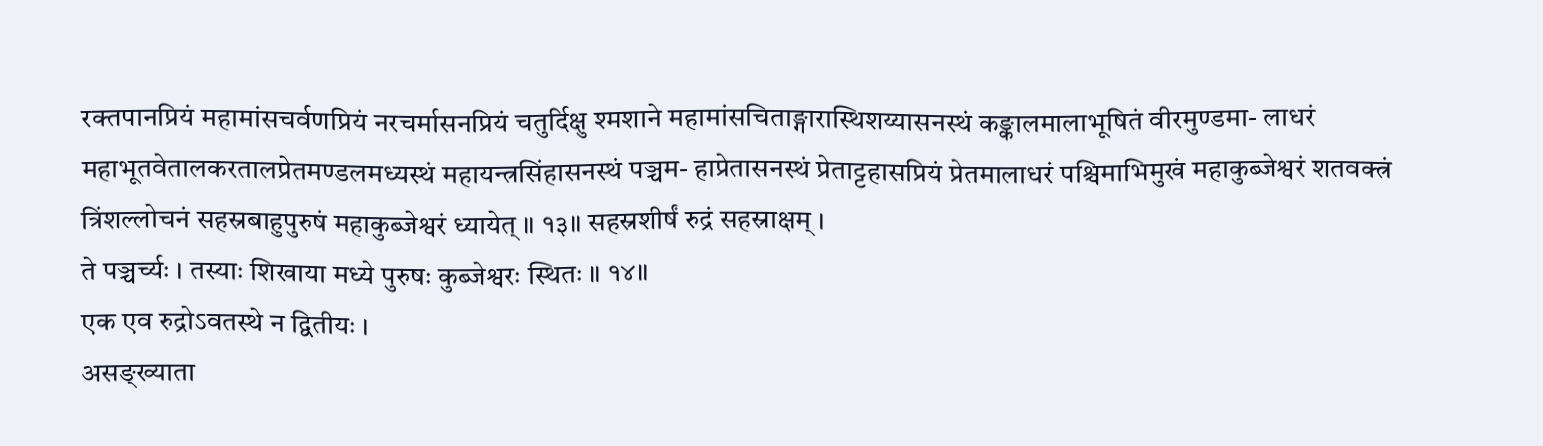रक्तपानप्रियं महामांसचर्वणप्रियं नरचर्मासनप्रियं चतुर्दिक्षु श्मशाने महामांसचिताङ्गारास्थिशय्यासनस्थं कङ्कालमालाभूषितं वीरमुण्डमा- लाधरं महाभूतवेतालकरतालप्रेतमण्डलमध्यस्थं महायन्त्रसिंहासनस्थं पञ्चम- हाप्रेतासनस्थं प्रेताट्टहासप्रियं प्रेतमालाधरं पश्चिमाभिमुखं महाकुब्जेश्वरं शतवक्त्रं त्रिंशल्लोचनं सहस्रबाहुपुरुषं महाकुब्जेश्वरं ध्यायेत् ॥ १३॥ सहस्रशीर्षं रुद्रं सहस्राक्षम् ।
ते पञ्चर्च्यः । तस्याः शिखाया मध्ये पुरुषः कुब्जेश्वरः स्थितः ॥ १४॥
एक एव रुद्रोऽवतस्थे न द्वितीयः ।
असङ्ख्याता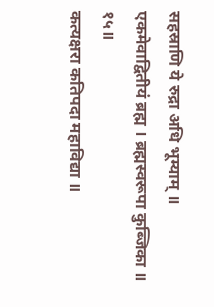सहस्राणि ये रुद्रा अधि भूम्याम् ॥
एकमेवाद्वितीयं ब्रह्म । ब्रह्मस्वरूपा कुब्जिका ॥ १५॥
कत्यक्षरा कतिपदा महाविद्या ॥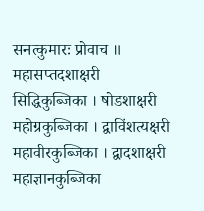सनत्कुमारः प्रोवाच ॥ महासप्तदशाक्षरी सिद्धिकुब्जिका । षोडशाक्षरी महोग्रकुब्जिका । द्वाविंशत्यक्षरी महावीरकुब्जिका । द्वादशाक्षरी महाज्ञानकुब्जिका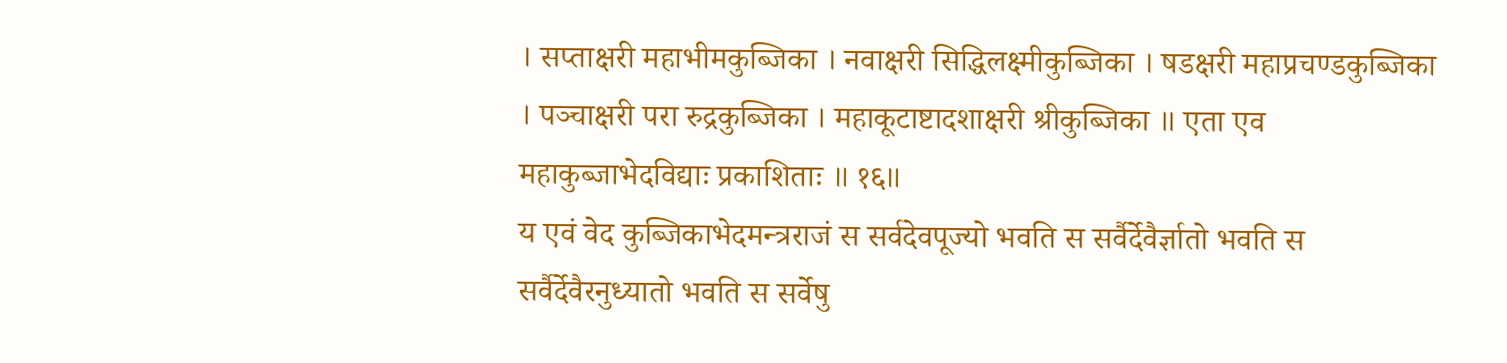। सप्ताक्षरी महाभीमकुब्जिका । नवाक्षरी सिद्धिलक्ष्मीकुब्जिका । षडक्षरी महाप्रचण्डकुब्जिका । पञ्चाक्षरी परा रुद्रकुब्जिका । महाकूटाष्टादशाक्षरी श्रीकुब्जिका ॥ एता एव महाकुब्जाभेदविद्याः प्रकाशिताः ॥ १६॥
य एवं वेद कुब्जिकाभेदमन्त्रराजं स सर्वदेवपूज्यो भवति स सर्वैर्देवैर्ज्ञातो भवति स सर्वैर्देवैरनुध्यातो भवति स सर्वेषु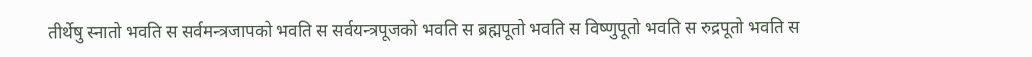तीर्थेषु स्नातो भवति स सर्वमन्त्रजापको भवति स सर्वयन्त्रपूजको भवति स ब्रह्मपूतो भवति स विष्णुपूतो भवति स रुद्रपूतो भवति स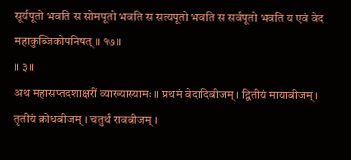सूर्यपूतो भवति स सोमपूतो भवति स सत्यपूतो भवति स सर्वपूतो भवति य एवं वेद महाकुब्जिकोपनिषत् ॥ १७॥
॥ ३॥
अथ महासप्तदशाक्षरीं व्याख्यास्यामः ॥ प्रथमं वेदादिबीजम् । द्वितीयं मायाबीजम् । तृतीयं क्रोधबीजम् । चतुर्थं रावबीजम् ।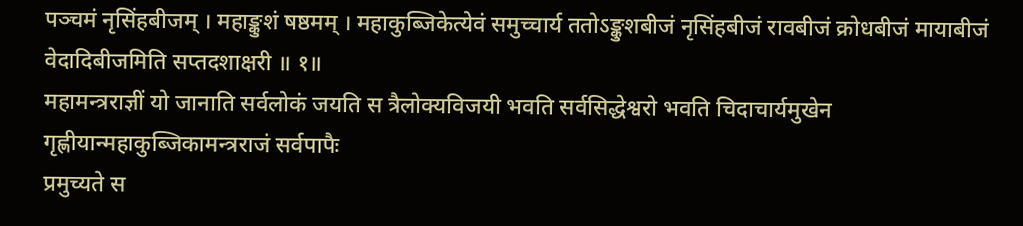पञ्चमं नृसिंहबीजम् । महाङ्कुशं षष्ठमम् । महाकुब्जिकेत्येवं समुच्चार्य ततोऽङ्कुशबीजं नृसिंहबीजं रावबीजं क्रोधबीजं मायाबीजं वेदादिबीजमिति सप्तदशाक्षरी ॥ १॥
महामन्त्रराज्ञीं यो जानाति सर्वलोकं जयति स त्रैलोक्यविजयी भवति सर्वसिद्धेश्वरो भवति चिदाचार्यमुखेन गृह्णीयान्महाकुब्जिकामन्त्रराजं सर्वपापैः
प्रमुच्यते स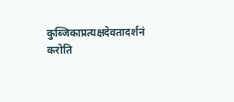कुब्जिकाप्रत्यक्षदेवतादर्शनं करोति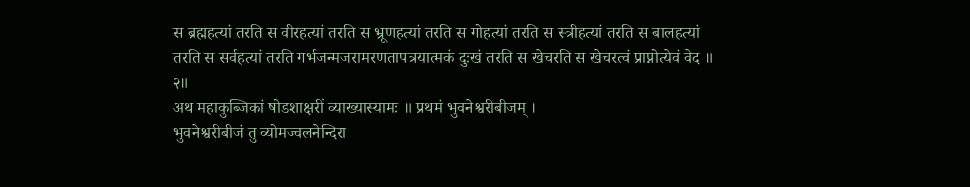स ब्रह्महत्यां तरति स वीरहत्यां तरति स भ्रूणहत्यां तरति स गोहत्यां तरति स स्त्रीहत्यां तरति स बालहत्यां तरति स सर्वहत्यां तरति गर्भजन्मजरामरणतापत्रयात्मकं दुःखं तरति स खेचरति स खेचरत्वं प्राप्नोत्येवं वेद ॥ २॥
अथ महाकुब्जिकां षोडशाक्षरीं व्याख्यास्यामः ॥ प्रथमं भुवनेश्वरीबीजम् ।
भुवनेश्वरीबीजं तु व्योमज्वलनेन्दिरा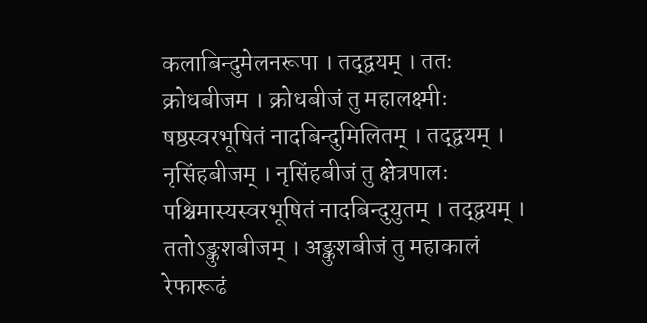कलाबिन्दुमेलनरूपा । तद्द्वयम् । ततः क्रोधबीजम । क्रोधबीजं तु महालक्ष्मीः षष्ठस्वरभूषितं नादबिन्दुमिलितम् । तद्द्वयम् । नृसिंहबीजम् । नृसिंहबीजं तु क्षेत्रपालः पश्चिमास्यस्वरभूषितं नादबिन्दुयुतम् । तद्द्वयम् । ततोऽङ्कुशबीजम् । अङ्कुशबीजं तु महाकालं रेफारूढं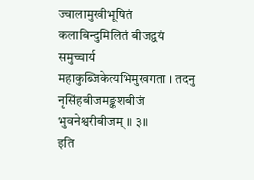ज्वालामुखीभूषितं कलाबिन्दुमिलितं बीजद्वयं समुच्चार्य महाकुब्जिकेत्यभिमुखगता । तदनु नृसिंहबीजमङ्कशबीजं भुवनेश्वरीबीजम् ॥ ३॥
इति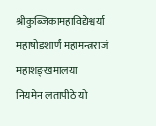श्रीकुब्जिकामहाविद्येश्वर्या महाषोडशार्णं महामन्त्रराजं महाशङ्खमालया
नियमेन लतापीठे यो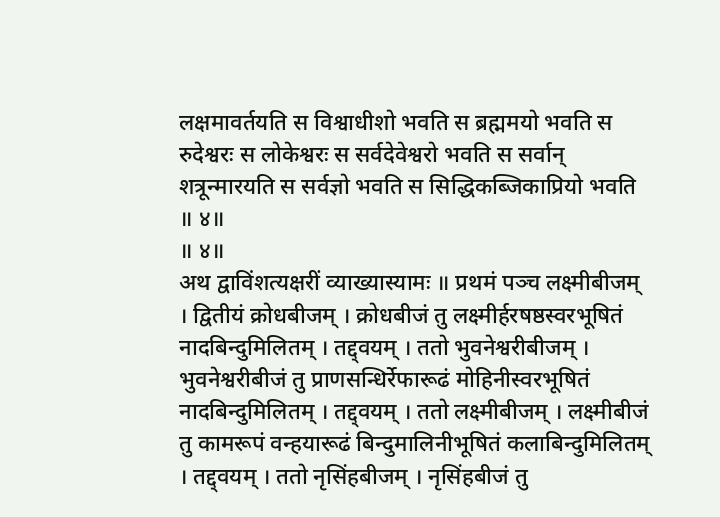लक्षमावर्तयति स विश्वाधीशो भवति स ब्रह्ममयो भवति स रुदेश्वरः स लोकेश्वरः स सर्वदेवेश्वरो भवति स सर्वान् शत्रून्मारयति स सर्वज्ञो भवति स सिद्धिकब्जिकाप्रियो भवति ॥ ४॥
॥ ४॥
अथ द्वाविंशत्यक्षरीं व्याख्यास्यामः ॥ प्रथमं पञ्च लक्ष्मीबीजम् । द्वितीयं क्रोधबीजम् । क्रोधबीजं तु लक्ष्मीर्हरषष्ठस्वरभूषितं नादबिन्दुमिलितम् । तद्द्वयम् । ततो भुवनेश्वरीबीजम् । भुवनेश्वरीबीजं तु प्राणसन्धिर्रेफारूढं मोहिनीस्वरभूषितं नादबिन्दुमिलितम् । तद्द्वयम् । ततो लक्ष्मीबीजम् । लक्ष्मीबीजं तु कामरूपं वन्हयारूढं बिन्दुमालिनीभूषितं कलाबिन्दुमिलितम् । तद्द्वयम् । ततो नृसिंहबीजम् । नृसिंहबीजं तु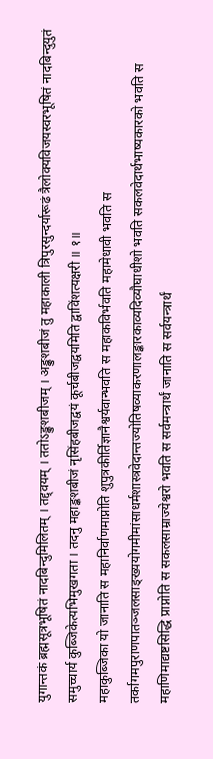युगान्तकं ब्रह्मसूत्रभूषितं नादबिन्दुमिलितम् । तद्द्वयम् । ततोऽङ्कुशबीजम् । अङ्कुशबीजं तु महाकाली त्रिपुरसुन्दर्यारूढं त्रैलोक्यविजयस्वरभूषितं नादबिन्दुयुतं समुच्चार्य कुब्जिकेत्यभिमुखगता । तदनु महाङ्कशबीजं नृसिंहबीजद्वयं कूर्चबीजद्वयमिति द्वाविंशत्यक्षरी ॥ १॥
महाकुब्जिका यो जानाति स महानिर्वाणमाप्नोति शुपुत्रकीर्तिज्ञानैश्वर्यवान्भवति स महाकविर्भवति महामेधावी भवति स तर्कागमपुराणपातञ्जलसाङ्ख्ययोगमीमांसाधर्मशास्त्रवेदान्तज्योतिषव्याकरणालङ्कारकाव्यदिव्यौघाधीशो भवति सकलवेदार्थभाष्यकारको भवति स महाणिमाद्यष्टसिद्धि प्राप्नोति स सकलसाम्राज्येश्वरो भवति स सर्वमन्त्रार्थं जानाति स सर्वयन्त्रार्थं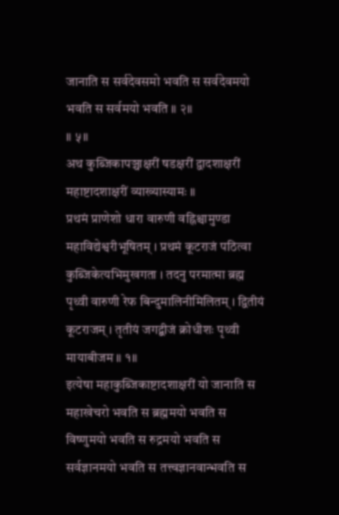जानाति स सर्वदेवसमो भवति स सर्वदेवमयो भवति स सर्वमयो भवति ॥ २॥
॥ ५॥
अथ कुब्जिकापञ्चाक्षरीं षडक्षरीं द्वादशाक्षरीं महाष्टादशाक्षरीं व्याख्यास्यामः ॥
प्रथमं प्राणेशो धारा वारुणी वह्निश्चामुण्डा महाविद्येश्वरीभूषितम् । प्रथमं कूटराजं पठित्वा कुब्जिकेत्यभिमुखगता । तदनु परमात्मा ब्रह्म पृथ्वी वारुणी रेफ बिन्दुमालिनीमिलितम् । द्वितीयं कूटराजम् । तृतीयं जगद्बीजं क्रोधीशः पृथ्वी मायाबीजम ॥ १॥
इत्येषा महाकुब्जिकाष्टादशाक्षरीं यो जानाति स महाखेचरो भवति स ब्रह्ममयो भवति स विष्णुमयो भवति स रुद्रमयो भवति स सर्वज्ञानमयो भवति स तत्त्वज्ञानवान्भवति स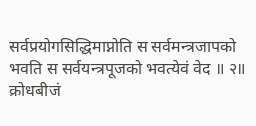सर्वप्रयोगसिद्धिमाप्नोति स सर्वमन्त्रजापको भवति स सर्वयन्त्रपूजको भवत्येवं वेद ॥ २॥
क्रोधबीजं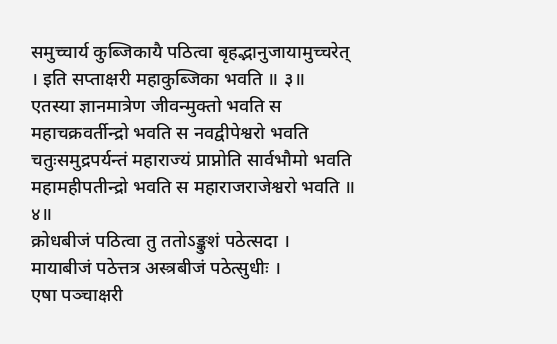समुच्चार्य कुब्जिकायै पठित्वा बृहद्भानुजायामुच्चरेत् । इति सप्ताक्षरी महाकुब्जिका भवति ॥ ३॥
एतस्या ज्ञानमात्रेण जीवन्मुक्तो भवति स महाचक्रवर्तीन्द्रो भवति स नवद्वीपेश्वरो भवति चतुःसमुद्रपर्यन्तं महाराज्यं प्राप्नोति सार्वभौमो भवति महामहीपतीन्द्रो भवति स महाराजराजेश्वरो भवति ॥ ४॥
क्रोधबीजं पठित्वा तु ततोऽङ्कुशं पठेत्सदा ।
मायाबीजं पठेत्तत्र अस्त्रबीजं पठेत्सुधीः ।
एषा पञ्चाक्षरी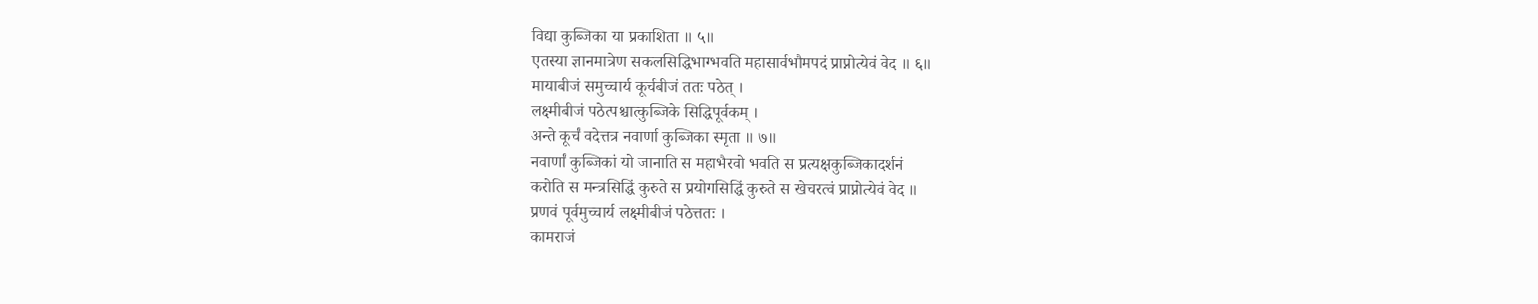विद्या कुब्जिका या प्रकाशिता ॥ ५॥
एतस्या ज्ञानमात्रेण सकलसिद्धिभाग्भवति महासार्वभौमपदं प्राप्नोत्येवं वेद ॥ ६॥
मायाबीजं समुच्चार्य कूर्चबीजं ततः पठेत् ।
लक्ष्मीबीजं पठेत्पश्चात्कुब्जिके सिद्धिपूर्वकम् ।
अन्ते कूर्चं वदेत्तत्र नवार्णा कुब्जिका स्मृता ॥ ७॥
नवार्णां कुब्जिकां यो जानाति स महाभैरवो भवति स प्रत्यक्षकुब्जिकादर्शनं
करोति स मन्त्रसिद्धिं कुरुते स प्रयोगसिद्धिं कुरुते स खेचरत्वं प्राप्नोत्येवं वेद ॥
प्रणवं पूर्वमुच्चार्य लक्ष्मीबीजं पठेत्ततः ।
कामराजं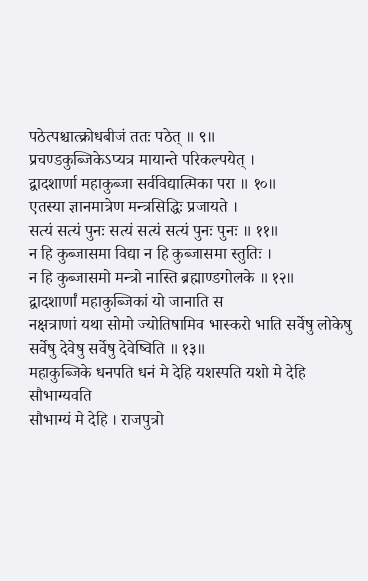पठेत्पश्चात्क्रोधबीजं ततः पठेत् ॥ ९॥
प्रचण्डकुब्जिकेऽप्यत्र मायान्ते परिकल्पयेत् ।
द्वादशार्णा महाकुब्जा सर्वविद्यात्मिका परा ॥ १०॥
एतस्या ज्ञानमात्रेण मन्त्रसिद्धिः प्रजायते ।
सत्यं सत्यं पुनः सत्यं सत्यं सत्यं पुनः पुनः ॥ ११॥
न हि कुब्जासमा विद्या न हि कुब्जासमा स्तुतिः ।
न हि कुब्जासमो मन्त्रो नास्ति ब्रह्माण्डगोलके ॥ १२॥
द्वादशार्णां महाकुब्जिकां यो जानाति स
नक्षत्राणां यथा सोमो ज्योतिषामिव भास्करो भाति सर्वेषु लोकेषु
सर्वेषु देवेषु सर्वेषु देवेष्विति ॥ १३॥
महाकुब्जिके धनपति धनं मे देहि यशस्पति यशो मे देहि सौभाग्यवति
सौभाग्यं मे देहि । राजपुत्रो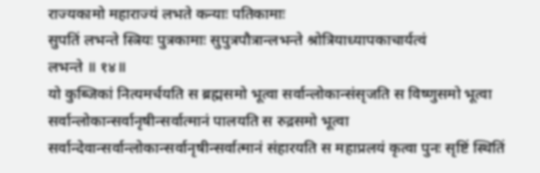राज्यकामो महाराज्यं लभते कन्याः पतिकामाः
सुपतिं लभन्ते स्त्रियः पुत्रकामाः सुपुत्रपौत्रान्लभन्ते श्रोत्रियाध्यापकाचार्यत्वं
लभन्ते ॥ १४॥
यो कुब्जिकां नित्यमर्चयति स ब्रह्मसमो भूत्वा सर्वान्लोकान्संसृजति स विष्णुसमो भूत्वा सर्वान्लोकान्सर्वानृषीन्सर्वात्मानं पालयति स रुद्रसमो भूत्वा
सर्वान्देवान्सर्वान्लोकान्सर्वानृषीन्सर्वात्मानं संहारयति स महाप्रलयं कृत्वा पुनः सृष्टिं स्थितिं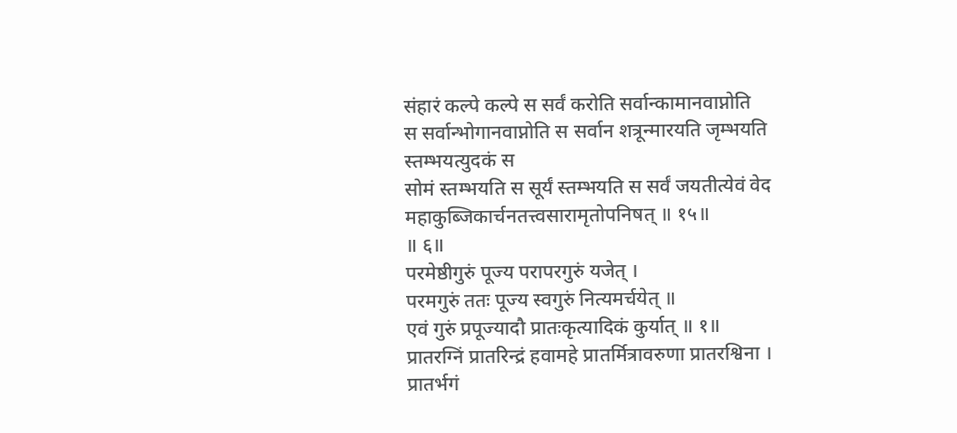संहारं कल्पे कल्पे स सर्वं करोति सर्वान्कामानवाप्नोति
स सर्वान्भोगानवाप्नोति स सर्वान शत्रून्मारयति जृम्भयति स्तम्भयत्युदकं स
सोमं स्तम्भयति स सूर्यं स्तम्भयति स सर्वं जयतीत्येवं वेद महाकुब्जिकार्चनतत्त्वसारामृतोपनिषत् ॥ १५॥
॥ ६॥
परमेष्ठीगुरुं पूज्य परापरगुरुं यजेत् ।
परमगुरुं ततः पूज्य स्वगुरुं नित्यमर्चयेत् ॥
एवं गुरुं प्रपूज्यादौ प्रातःकृत्यादिकं कुर्यात् ॥ १॥
प्रातरग्निं प्रातरिन्द्रं हवामहे प्रातर्मित्रावरुणा प्रातरश्विना ।
प्रातर्भगं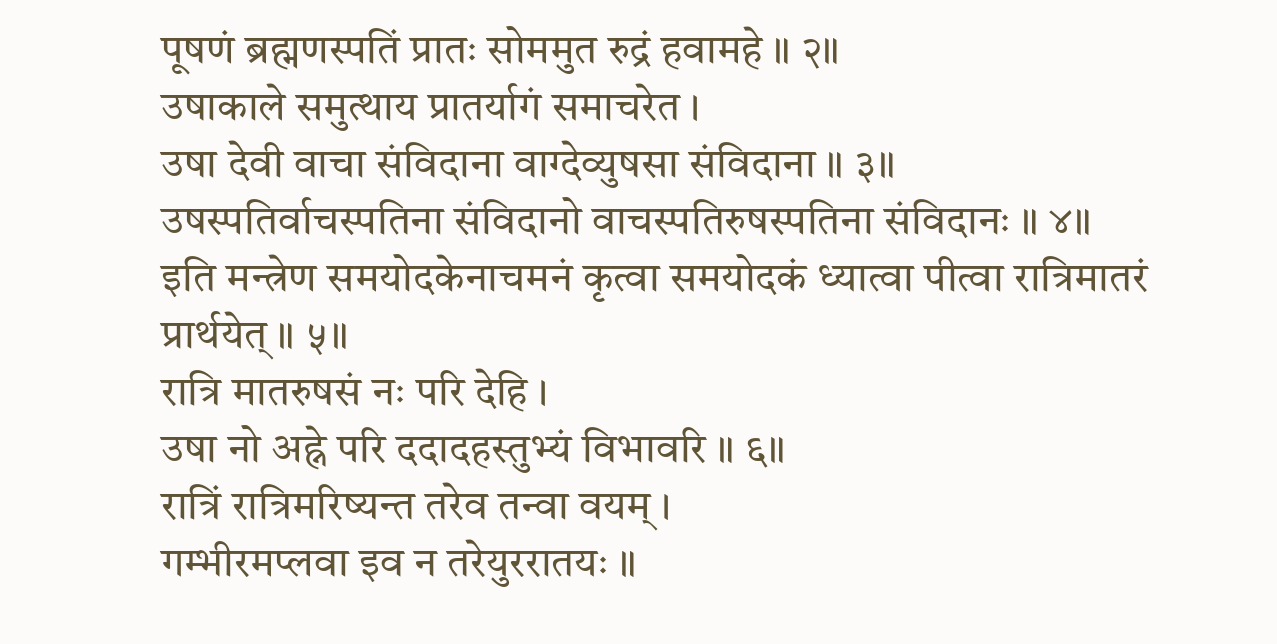पूषणं ब्रह्मणस्पतिं प्रातः सोममुत रुद्रं हवामहे ॥ २॥
उषाकाले समुत्थाय प्रातर्यागं समाचरेत ।
उषा देवी वाचा संविदाना वाग्देव्युषसा संविदाना ॥ ३॥
उषस्पतिर्वाचस्पतिना संविदानो वाचस्पतिरुषस्पतिना संविदानः ॥ ४॥
इति मन्त्रेण समयोदकेनाचमनं कृत्वा समयोदकं ध्यात्वा पीत्वा रात्रिमातरं
प्रार्थयेत् ॥ ५॥
रात्रि मातरुषसं नः परि देहि ।
उषा नो अह्ने परि ददादहस्तुभ्यं विभावरि ॥ ६॥
रात्रिं रात्रिमरिष्यन्त तरेव तन्वा वयम् ।
गम्भीरमप्लवा इव न तरेयुररातयः ॥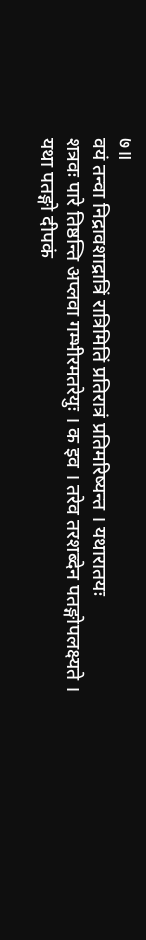७॥
वयं तन्वा निद्रावशाद्रात्रिं रात्रिमितिं प्रतिरात्रं प्रतिमरिष्यन्त । यथारातयः
शत्रवः पारे तिष्ठन्ति अप्लवा गम्भीरमतरेयुः । क इव । तरेव तरशब्देन पतङ्गोपलक्ष्यते । यथा पतङ्गो दीपकं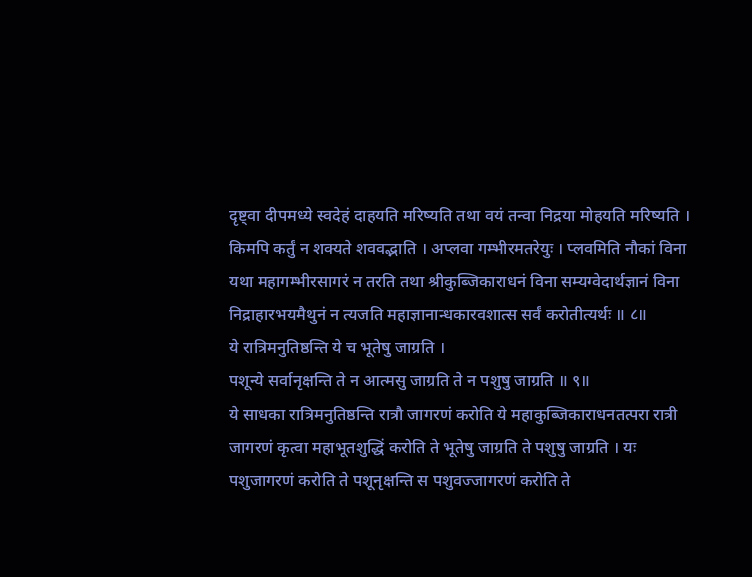दृष्ट्वा दीपमध्ये स्वदेहं दाहयति मरिष्यति तथा वयं तन्वा निद्रया मोहयति मरिष्यति । किमपि कर्तुं न शक्यते शववद्भाति । अप्लवा गम्भीरमतरेयुः । प्लवमिति नौकां विना यथा महागम्भीरसागरं न तरति तथा श्रीकुब्जिकाराधनं विना सम्यग्वेदार्थज्ञानं विना निद्राहारभयमैथुनं न त्यजति महाज्ञानान्धकारवशात्स सर्वं करोतीत्यर्थः ॥ ८॥
ये रात्रिमनुतिष्ठन्ति ये च भूतेषु जाग्रति ।
पशून्ये सर्वानृक्षन्ति ते न आत्मसु जाग्रति ते न पशुषु जाग्रति ॥ ९॥
ये साधका रात्रिमनुतिष्ठन्ति रात्रौ जागरणं करोति ये महाकुब्जिकाराधनतत्परा रात्री जागरणं कृत्वा महाभूतशुद्धिं करोति ते भूतेषु जाग्रति ते पशुषु जाग्रति । यः पशुजागरणं करोति ते पशूनृक्षन्ति स पशुवज्जागरणं करोति ते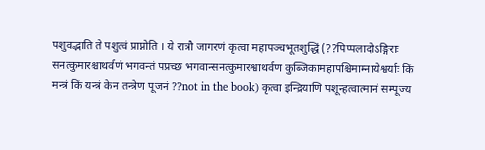पशुवद्भाति ते पशुत्वं प्राप्नोति । ये रात्रौ जागरणं कृत्वा महापञ्चभूतशुद्धिं (??पिप्पलादोऽङ्गिराः सनत्कुमारश्चाथर्वणं भगवन्तं पप्रच्छ भगवान्सनत्कुमारश्वाथर्वण कुब्जिकामहापश्चिमाम्नायेश्वर्याः किं
मन्त्रं किं यन्त्रं केन तन्त्रेण पूजनं ??not in the book) कृत्वा इन्द्रियाणि पशून्हत्वात्मानं सम्पूज्य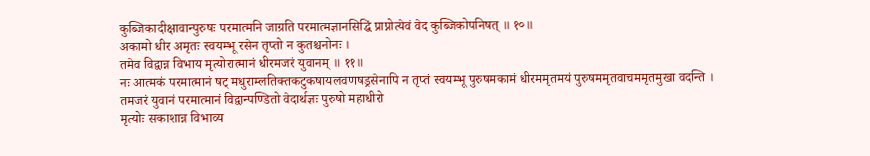कुब्जिकादीक्षावान्पुरुषः परमात्मनि जाग्रति परमात्मज्ञानसिद्धिं प्राप्नोत्येवं वेद कुब्जिकोपनिषत् ॥ १०॥
अकामो धीर अमृतः स्वयम्भू रसेन तृप्तो न कुतश्चनोनः ।
तमेव विद्वान्न विभाय मृत्योरात्मानं धीरमजरं युवानम् ॥ ११॥
नः आत्मकं परमात्मानं षट् मधुराम्लतिक्तकटुकषायलवणषड्रसेनापि न तृप्तं स्वयम्भू पुरुषमकामं धीरममृतमयं पुरुषममृतवाचममृतमुखा वदन्ति । तमजरं युवानं परमात्मानं विद्वान्पण्डितो वेदार्थज्ञः पुरुषो महाधीरो
मृत्योः सकाशान्न विभाव्य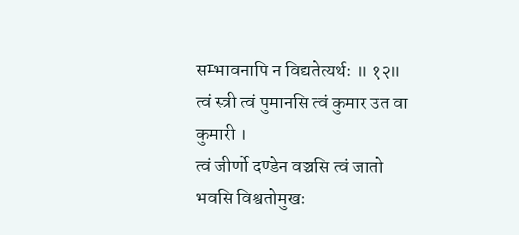सम्भावनापि न विद्यतेत्यर्थः ॥ १२॥
त्वं स्त्री त्वं पुमानसि त्वं कुमार उत वा कुमारी ।
त्वं जीर्णो दण्डेन वञ्चसि त्वं जातो भवसि विश्वतोमुखः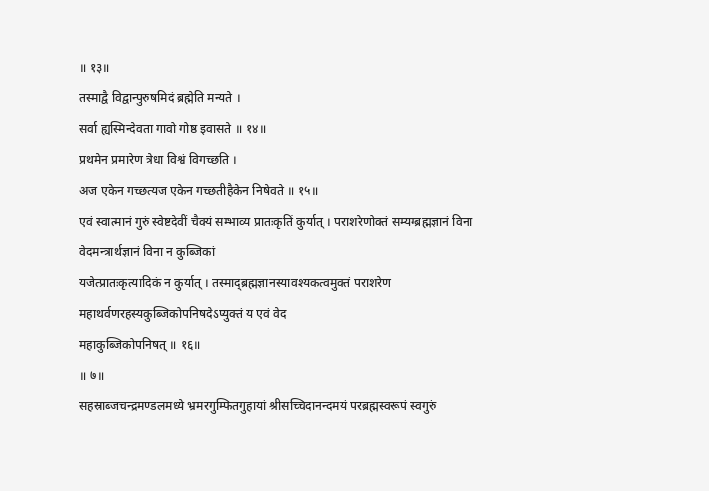॥ १३॥
तस्माद्वै विद्वान्पुरुषमिदं ब्रह्मेति मन्यते ।
सर्वा ह्यस्मिन्देवता गावो गोष्ठ इवासते ॥ १४॥
प्रथमेन प्रमारेण त्रेधा विश्वं विगच्छति ।
अज एकेन गच्छत्यज एकेन गच्छतीहैकेन निषेवते ॥ १५॥
एवं स्वात्मानं गुरुं स्वेष्टदेवीं चैक्यं सम्भाव्य प्रातःकृतिं कुर्यात् । पराशरेणोक्तं सम्यग्ब्रह्मज्ञानं विना वेदमन्त्रार्थज्ञानं विना न कुब्जिकां
यजेत्प्रातःकृत्यादिकं न कुर्यात् । तस्माद्ब्रह्मज्ञानस्यावश्यकत्वमुक्तं पराशरेण
महाथर्वणरहस्यकुब्जिकोपनिषदेऽप्युक्तं य एवं वेद
महाकुब्जिकोपनिषत् ॥ १६॥
॥ ७॥
सहस्राब्जचन्द्रमण्डलमध्ये भ्रमरगुम्फितगुहायां श्रीसच्चिदानन्दमयं परब्रह्मस्वरूपं स्वगुरुं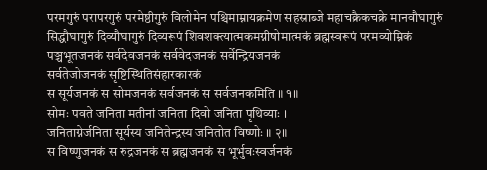परमगुरुं परापरगुरुं परमेष्ठीगुरुं विलोमेन पश्चिमाम्नायक्रमेण सहस्राब्जे महाचक्रैकचक्रे मानवौघागुरुं सिद्धौघागुरुं दिव्यौघागुरुं दिव्यरूपं शिवशक्त्यात्मकमग्नीषोमात्मकं ब्रह्मस्वरूपं परमव्योम्निकं पञ्चभूतजनकं सर्वदेवजनकं सर्ववेदजनकं सर्वेन्द्रियजनकं
सर्वतेजोजनकं सृष्टिस्थितिसंहारकारकं
स सूर्यजनकं स सोमजनकं सर्वजनकं स सर्वजनकमिति ॥ १॥
सोमः पवते जनिता मतीनां जनिता दिवो जनिता पृथिव्याः ।
जनिताग्नेर्जनिता सूर्यस्य जनितेन्द्रस्य जनितोत विष्णोः ॥ २॥
स विष्णुजनकं स रुद्रजनकं स ब्रह्मजनकं स भूर्भुवःस्वर्जनकं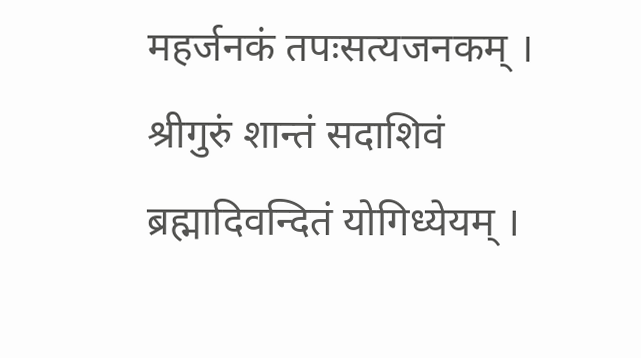महर्जनकं तपःसत्यजनकम् । श्रीगुरुं शान्तं सदाशिवं
ब्रह्मादिवन्दितं योगिध्येयम् ।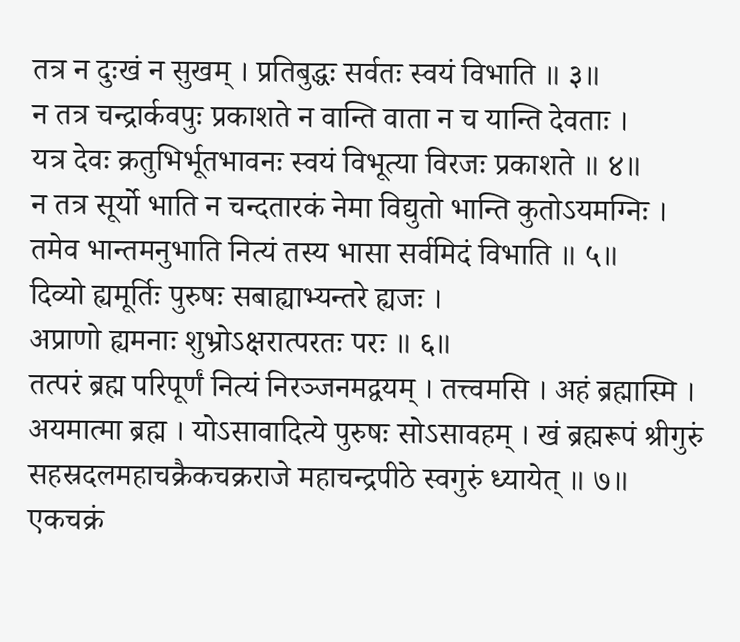तत्र न दुःखं न सुखम् । प्रतिबुद्धः सर्वतः स्वयं विभाति ॥ ३॥
न तत्र चन्द्रार्कवपुः प्रकाशते न वान्ति वाता न च यान्ति देवताः ।
यत्र देवः क्रतुभिर्भूतभावनः स्वयं विभूत्या विरजः प्रकाशते ॥ ४॥
न तत्र सूर्यो भाति न चन्दतारकं नेमा विद्युतो भान्ति कुतोऽयमग्निः ।
तमेव भान्तमनुभाति नित्यं तस्य भासा सर्वमिदं विभाति ॥ ५॥
दिव्यो ह्यमूर्तिः पुरुषः सबाह्याभ्यन्तरे ह्यजः ।
अप्राणो ह्यमनाः शुभ्रोऽक्षरात्परतः परः ॥ ६॥
तत्परं ब्रह्म परिपूर्णं नित्यं निरञ्जनमद्वयम् । तत्त्वमसि । अहं ब्रह्मास्मि ।
अयमात्मा ब्रह्म । योऽसावादित्ये पुरुषः सोऽसावहम् । खं ब्रह्मरूपं श्रीगुरुं
सहस्रदलमहाचक्रैकचक्रराजे महाचन्द्रपीठे स्वगुरुं ध्यायेत् ॥ ७॥
एकचक्रं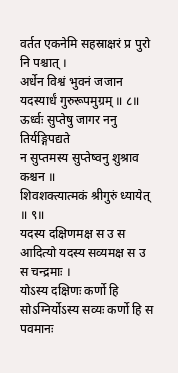वर्तत एकनेमि सहस्राक्षरं प्र पुरो नि पश्चात् ।
अर्धेन विश्वं भुवनं जजान यदस्यार्धं गुरुरूपमुग्रम् ॥ ८॥
ऊर्ध्वः सुप्तेषु जागर ननु तिर्यङ्गिपद्यते
न सुप्तमस्य सुप्तेष्वनु शुश्राव कश्चन ॥
शिवशक्त्यात्मकं श्रीगुरुं ध्यायेत् ॥ ९॥
यदस्य दक्षिणमक्ष स उ स आदित्यो यदस्य सव्यमक्ष स उ स चन्द्रमाः ।
योऽस्य दक्षिणः कर्णो हि सोऽग्निर्योऽस्य सव्यः कर्णो हि स पवमानः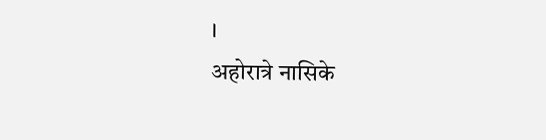।
अहोरात्रे नासिके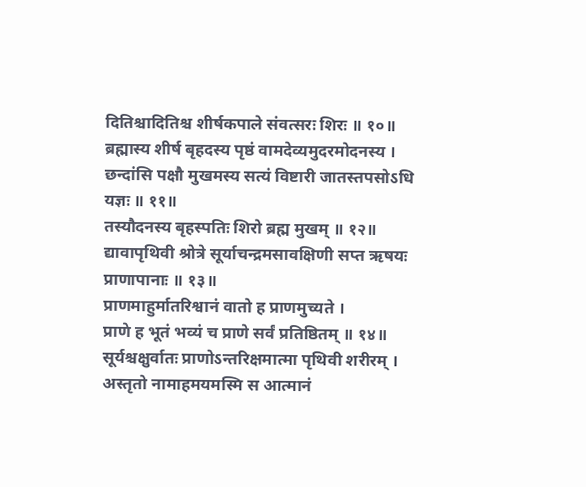दितिश्चादितिश्च शीर्षकपाले संवत्सरः शिरः ॥ १०॥
ब्रह्मास्य शीर्ष बृहदस्य पृष्ठं वामदेव्यमुदरमोदनस्य ।
छन्दांसि पक्षौ मुखमस्य सत्यं विष्टारी जातस्तपसोऽधि यज्ञः ॥ ११॥
तस्यौदनस्य बृहस्पतिः शिरो ब्रह्म मुखम् ॥ १२॥
द्यावापृथिवी श्रोत्रे सूर्याचन्द्रमसावक्षिणी सप्त ऋषयः प्राणापानाः ॥ १३॥
प्राणमाहुर्मातरिश्वानं वातो ह प्राणमुच्यते ।
प्राणे ह भूतं भव्यं च प्राणे सर्वं प्रतिष्ठितम् ॥ १४॥
सूर्यश्चक्षुर्वातः प्राणोऽन्तरिक्षमात्मा पृथिवी शरीरम् ।
अस्तृतो नामाहमयमस्मि स आत्मानं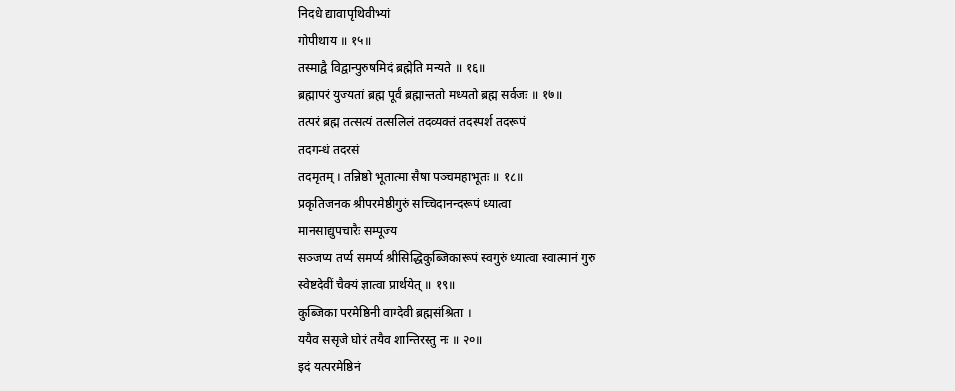निदधे द्यावापृथिवीभ्यां
गोपीथाय ॥ १५॥
तस्माद्वै विद्वान्पुरुषमिदं ब्रह्मेति मन्यते ॥ १६॥
ब्रह्मापरं युज्यतां ब्रह्म पूर्वं ब्रह्मान्ततो मध्यतो ब्रह्म सर्वजः ॥ १७॥
तत्परं ब्रह्म तत्सत्यं तत्सलिलं तदव्यक्तं तदस्पर्श तदरूपं
तदगन्धं तदरसं
तदमृतम् । तन्निष्ठो भूतात्मा सैषा पञ्चमहाभूतः ॥ १८॥
प्रकृतिजनक श्रीपरमेष्ठीगुरुं सच्चिदानन्दरूपं ध्यात्वा
मानसाद्युपचारैः सम्पूज्य
सञ्जप्य तर्प्य समर्प्य श्रीसिद्धिकुब्जिकारूपं स्वगुरुं ध्यात्वा स्वात्मानं गुरु
स्वेष्टदेवीं चैक्यं ज्ञात्वा प्रार्थयेत् ॥ १९॥
कुब्जिका परमेष्ठिनी वाग्देवी ब्रह्मसंश्रिता ।
ययैव ससृजे घोरं तयैव शान्तिरस्तु नः ॥ २०॥
इदं यत्परमेष्ठिनं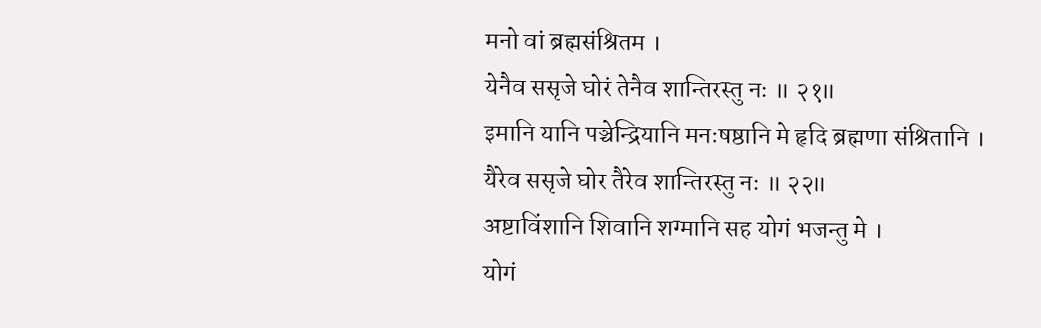मनो वां ब्रह्मसंश्रितम ।
येनैव ससृजे घोरं तेनैव शान्तिरस्तु नः ॥ २१॥
इमानि यानि पञ्चेन्द्रियानि मनःषष्ठानि मे हृदि ब्रह्मणा संश्रितानि ।
यैरेव ससृजे घोर तैरेव शान्तिरस्तु नः ॥ २२॥
अष्टाविंशानि शिवानि शग्मानि सह योगं भजन्तु मे ।
योगं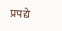प्रपद्ये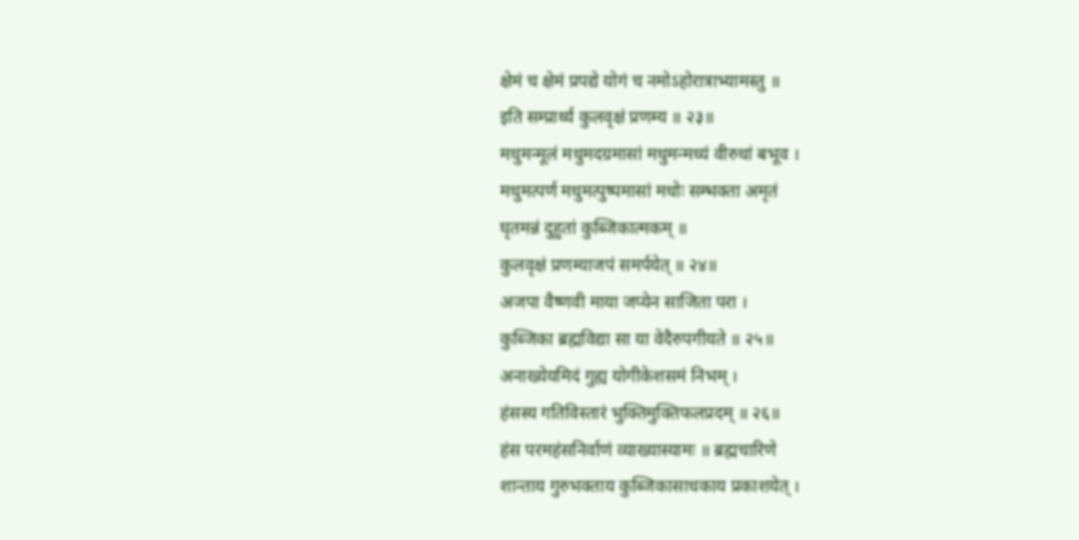क्षेमं च क्षेमं प्रपद्ये योगं च नमोऽहोरात्राभ्यामस्तु ॥
इति सम्प्रार्थ्य कुलवृक्षं प्रणम्य ॥ २३॥
मधुमन्मूलं मधुमदग्रमासां मधुमन्मध्यं वीरुधां बभूव ।
मधुमत्पर्ण मधुमत्पुष्पमासां मधोः सम्भक्ता अमृतं
घृतमन्नं दुहुतां कुब्जिकात्मकम् ॥
कुलवृक्षं प्रणम्याजपं समर्पयेत् ॥ २४॥
अजपा वैष्णवी माया जप्येन साजिता परा ।
कुब्जिका ब्रह्मविद्या सा या वेदैरुपगीयते ॥ २५॥
अनाख्येयमिदं गुह्य योगीकेशसमं निभम् ।
हंसस्य गतिविस्तारं भुक्तिमुक्तिफलप्रदम् ॥ २६॥
हंस परमहंसनिर्वाणं व्याख्यास्यामः ॥ ब्रह्मचारिणे
शान्ताय गुरुभक्ताय कुब्जिकासाधकाय प्रकाशयेत् ।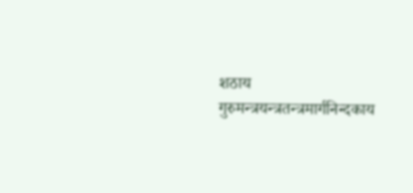शठाय
गुरुमन्त्रयन्त्रतन्त्रमार्गनिन्दकाय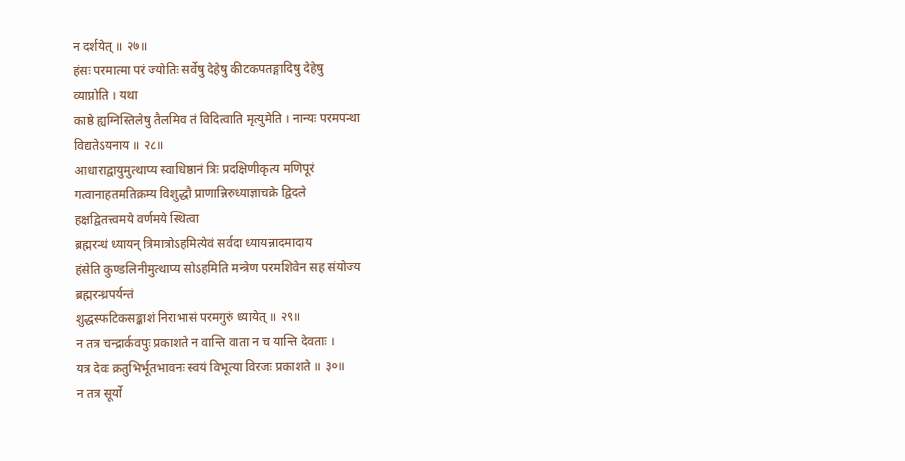न दर्शयेत् ॥ २७॥
हंसः परमात्मा परं ज्योतिः सर्वेषु देहेषु कीटकपतङ्गादिषु देहेषु
व्याप्नोति । यथा
काष्ठे ह्यग्निस्तिलेषु तैलमिव तं विदित्वाति मृत्युमेति । नान्यः परमपन्था
विद्यतेऽयनाय ॥ २८॥
आधाराद्वायुमुत्थाप्य स्वाधिष्ठानं त्रिः प्रदक्षिणीकृत्य मणिपूरं
गत्वानाहतमतिक्रम्य विशुद्धौ प्राणान्निरुध्याज्ञाचक्रे द्विदले
हक्षद्वितत्त्वमये वर्णमये स्थित्वा
ब्रह्मरन्धं ध्यायन् त्रिमात्रोऽहमित्येवं सर्वदा ध्यायन्नादमादाय
हंसेति कुण्डलिनीमुत्थाप्य सोऽहमिति मन्त्रेण परमशिवेन सह संयोज्य
ब्रह्मरन्ध्रपर्यन्तं
शुद्धस्फटिकसङ्काशं निराभासं परमगुरुं ध्यायेत् ॥ २९॥
न तत्र चन्द्रार्कवपुः प्रकाशते न वान्ति वाता न च यान्ति देवताः ।
यत्र देवः क्रतुभिर्भूतभावनः स्वयं विभूत्या विरजः प्रकाशते ॥ ३०॥
न तत्र सूर्यो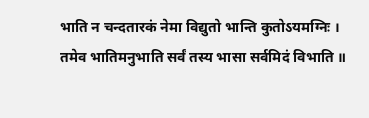भाति न चन्दतारकं नेमा विद्युतो भान्ति कुतोऽयमग्निः ।
तमेव भातिमनुभाति सर्वं तस्य भासा सर्वमिदं विभाति ॥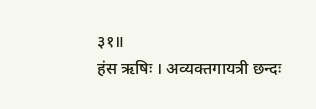३१॥
हंस ऋषिः । अव्यक्तगायत्री छन्दः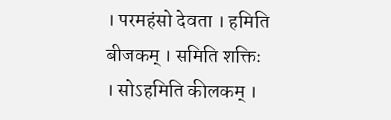। परमहंसो देवता । हमिति
बीजकम् । समिति शक्तिः । सोऽहमिति कीलकम् ।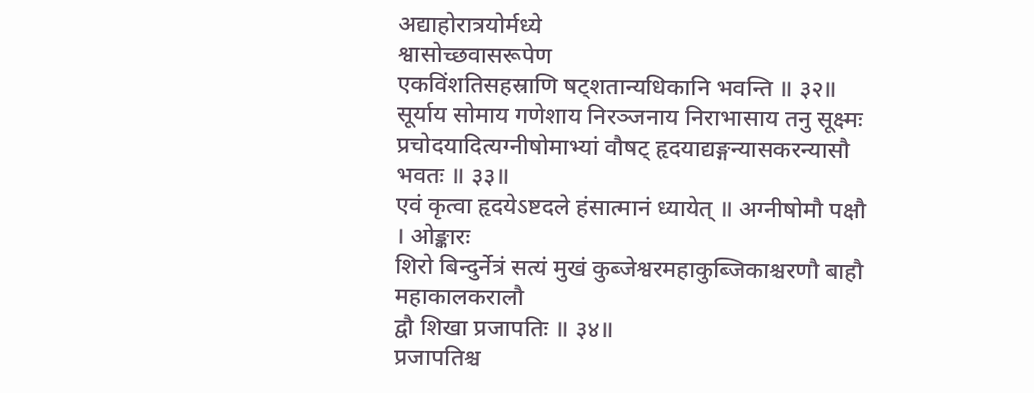अद्याहोरात्रयोर्मध्ये
श्वासोच्छवासरूपेण
एकविंशतिसहस्राणि षट्शतान्यधिकानि भवन्ति ॥ ३२॥
सूर्याय सोमाय गणेशाय निरञ्जनाय निराभासाय तनु सूक्ष्मः
प्रचोदयादित्यग्नीषोमाभ्यां वौषट् हृदयाद्यङ्गन्यासकरन्यासौ
भवतः ॥ ३३॥
एवं कृत्वा हृदयेऽष्टदले हंसात्मानं ध्यायेत् ॥ अग्नीषोमौ पक्षौ
। ओङ्कारः
शिरो बिन्दुर्नेत्रं सत्यं मुखं कुब्जेश्वरमहाकुब्जिकाश्चरणौ बाहौ
महाकालकरालौ
द्वौ शिखा प्रजापतिः ॥ ३४॥
प्रजापतिश्च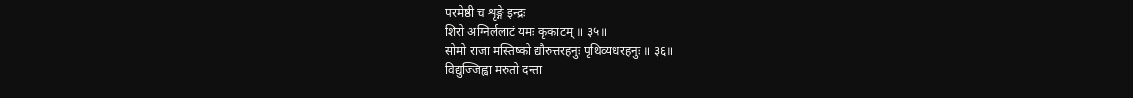परमेष्ठी च शृङ्गे इन्द्रः
शिरो अग्निर्ललाटं यमः कृकाटम् ॥ ३५॥
सोमो राजा मस्तिष्को द्यौरुत्तरहनुः पृथिव्यधरहनुः ॥ ३६॥
विद्युज्जिह्वा मरुतो दन्ता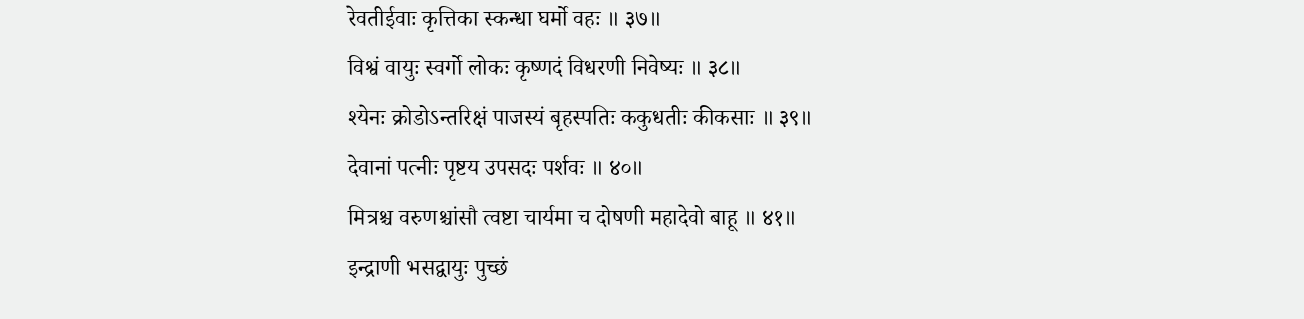रेवतीईवाः कृत्तिका स्कन्धा घर्मो वहः ॥ ३७॥
विश्वं वायुः स्वर्गो लोकः कृष्णदं विधरणी निवेष्यः ॥ ३८॥
श्येनः क्रोडोऽन्तरिक्षं पाजस्यं बृहस्पतिः ककुधतीः कीकसाः ॥ ३९॥
देवानां पत्नीः पृष्टय उपसदः पर्शवः ॥ ४०॥
मित्रश्च वरुणश्चांसौ त्वष्टा चार्यमा च दोषणी महादेवो बाहू ॥ ४१॥
इन्द्राणी भसद्वायुः पुच्छं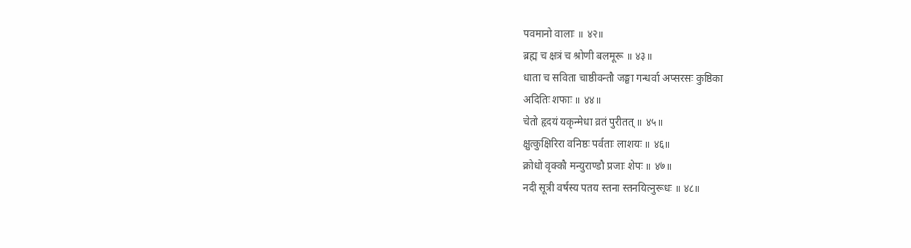पवमानो वालाः ॥ ४२॥
ब्रह्म च क्षत्रं च श्रोणी बलमूरू ॥ ४३॥
धाता च सविता चाष्ठीवन्तौ जङ्घा गन्धर्वा अप्सरसः कुष्ठिका
अदितिः शफाः ॥ ४४॥
चेतो हृदयं यकृन्मेधा व्रतं पुरीतत् ॥ ४५॥
क्षुत्कुक्षिरिरा वनिष्ठः पर्वताः लाशयः ॥ ४६॥
क्रोधो वृक्कौ मन्युराण्डौ प्रजाः शेपः ॥ ४७॥
नदी सूत्री वर्षस्य पतय स्तना स्तनयित्नुरूधः ॥ ४८॥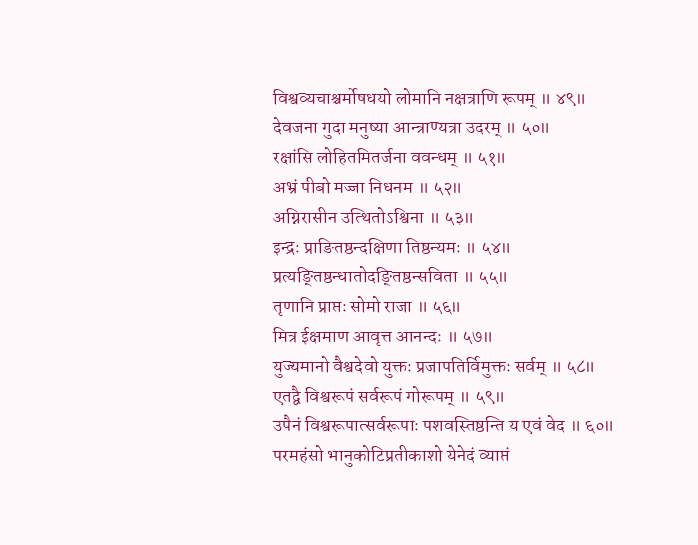विश्वव्यचाश्चर्मोषधयो लोमानि नक्षत्राणि रूपम् ॥ ४९॥
देवजना गुदा मनुष्या आन्त्राण्यत्रा उदरम् ॥ ५०॥
रक्षांसि लोहितमितर्जना ववन्धम् ॥ ५१॥
अभ्रं पीबो मज्जा निधनम ॥ ५२॥
अग्निरासीन उत्थितोऽश्विना ॥ ५३॥
इन्द्रः प्राङितष्ठन्दक्षिणा तिष्ठन्यमः ॥ ५४॥
प्रत्यङ्तिष्ठन्धातोदङ्तिष्ठन्सविता ॥ ५५॥
तृणानि प्राप्तः सोमो राजा ॥ ५६॥
मित्र ईक्षमाण आवृत्त आनन्दः ॥ ५७॥
युज्यमानो वैश्वदेवो युक्तः प्रजापतिर्विमुक्तः सर्वम् ॥ ५८॥
एतद्वै विश्वरूपं सर्वरूपं गोरूपम् ॥ ५९॥
उपैनं विश्वरूपात्सर्वरूपाः पशवस्तिष्ठन्ति य एवं वेद ॥ ६०॥
परमहंसो भानुकोटिप्रतीकाशो येनेदं व्याप्तं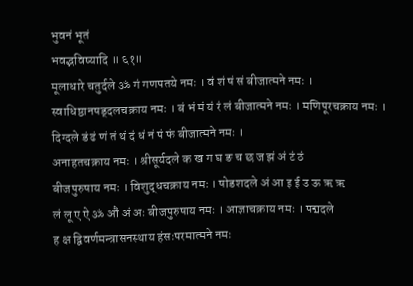भुवनं भूतं
भवद्भविष्यादि ॥ ६१॥
मूलाधारे चतुर्दले ॐ गं गणपतये नमः । वं शं षं सं बीजात्मने नमः ।
स्वाधिष्ठानषड्दलचक्राय नमः । बं भं मं यं रं लं बीजात्मने नमः । मणिपूरचक्राय नमः । दिग्दले डं ढं णं तं थं दं धं नं पं फं बीजात्मने नमः ।
अनाहतचक्राय नमः । श्रीसूर्यदले क ख ग घ ङ च छ ज झं अं टं ठं
बीजपुरुषाय नमः । विशुद्धचक्राय नमः । षोडशदले अं आ इ ई उ ऊ ऋ ऋ
लं लू ए ऐ ॐ औं अं अः बीजपुरुषाय नमः । आज्ञाचक्राय नमः । पद्मदले
ह क्ष द्विवर्णमन्त्रासनस्थाय हंसःपरमात्मने नमः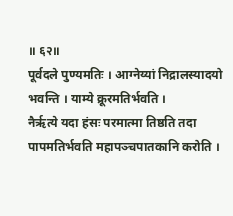॥ ६२॥
पूर्वदले पुण्यमतिः । आग्नेय्यां निद्रालस्यादयो भवन्ति । याम्ये क्रूरमतिर्भवति ।
नैरृत्ये यदा हंसः परमात्मा तिष्ठति तदा पापमतिर्भवति महापञ्चपातकानि करोति ।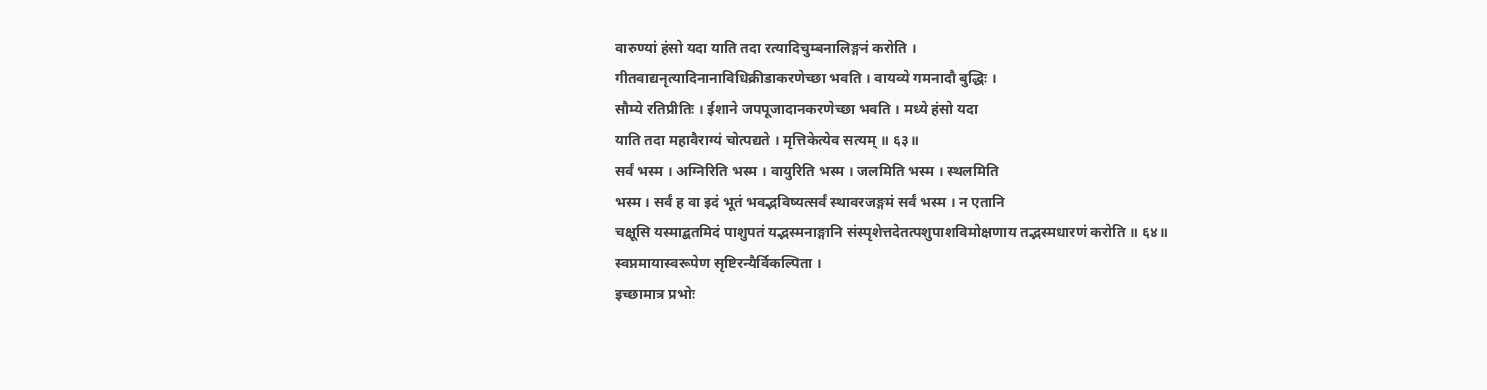वारुण्यां हंसो यदा याति तदा रत्यादिचुम्बनालिङ्गनं करोति ।
गीतवाद्यनृत्यादिनानाविधिक्रीडाकरणेच्छा भवति । वायव्ये गमनादौ बुद्धिः ।
सौम्ये रतिप्रीतिः । ईशाने जपपूजादानकरणेच्छा भवति । मध्ये हंसो यदा
याति तदा महावैराग्यं चोत्पद्यते । मृत्तिकेत्येव सत्यम् ॥ ६३॥
सर्वं भस्म । अग्निरिति भस्म । वायुरिति भस्म । जलमिति भस्म । स्थलमिति
भस्म । सर्वं ह वा इदं भूतं भवद्भविष्यत्सर्वं स्थावरजङ्गमं सर्वं भस्म । न एतानि
चक्षूसि यस्माद्बतमिदं पाशुपतं यद्भस्मनाङ्गानि संस्पृशेत्तदेतत्पशुपाशविमोक्षणाय तद्भस्मधारणं करोति ॥ ६४॥
स्वप्नमायास्वरूपेण सृष्टिरन्यैर्विकल्पिता ।
इच्छामात्र प्रभोः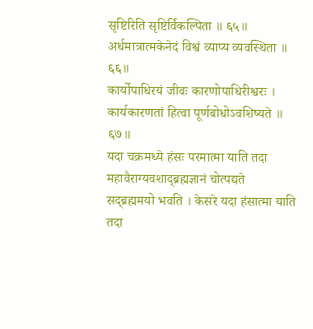सृष्टिरिति सृष्टिर्विकल्पिता ॥ ६५॥
अर्धमात्रात्मकेनेदं विश्वं व्याप्य व्यवस्थिता ॥ ६६॥
कार्योपाधिरयं जीवः कारणोपाधिरीश्वरः ।
कार्यकारणतां हित्वा पूर्णबोधोऽवशिष्यते ॥ ६७॥
यदा चक्रमध्ये हंसः परमात्मा याति तदा महावैराग्यवशाद्ब्रह्मज्ञानं चोत्पद्यते
सद्ब्रह्ममयो भवति । केसरे यदा हंसात्मा याति तदा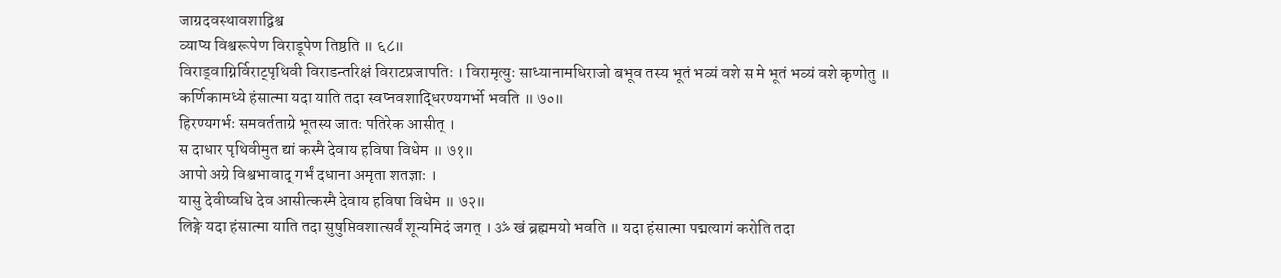जाग्रदवस्थावशाद्विश्व
व्याप्य विश्वरूपेण विराडूपेण तिष्ठति ॥ ६८॥
विराड्वाग्निर्विराट्पृथिवी विराडन्तरिक्षं विराटप्रजापतिः । विरामृत्युः साध्यानामधिराजो बभूव तस्य भूतं भव्यं वशे स मे भूतं भव्यं वशे कृणोतु ॥
कर्णिकामध्ये हंसात्मा यदा याति तदा स्वप्नवशाद्धिरण्यगर्भो भवति ॥ ७०॥
हिरण्यगर्भः समवर्तताग्रे भूतस्य जातः पतिरेक आसीत् ।
स दाधार पृथिवीमुत द्यां कस्मै देवाय हविषा विधेम ॥ ७१॥
आपो अग्रे विश्वभावाद् गर्भं दधाना अमृता शतज्ञाः ।
यासु देवीष्वधि देव आसीत्कस्मै देवाय हविषा विधेम ॥ ७२॥
लिङ्गे यदा हंसात्मा याति तदा सुषुप्तिवशात्सर्वं शून्यमिदं जगत् । ॐ खं ब्रह्ममयो भवति ॥ यदा हंसात्मा पद्मत्यागं करोति तदा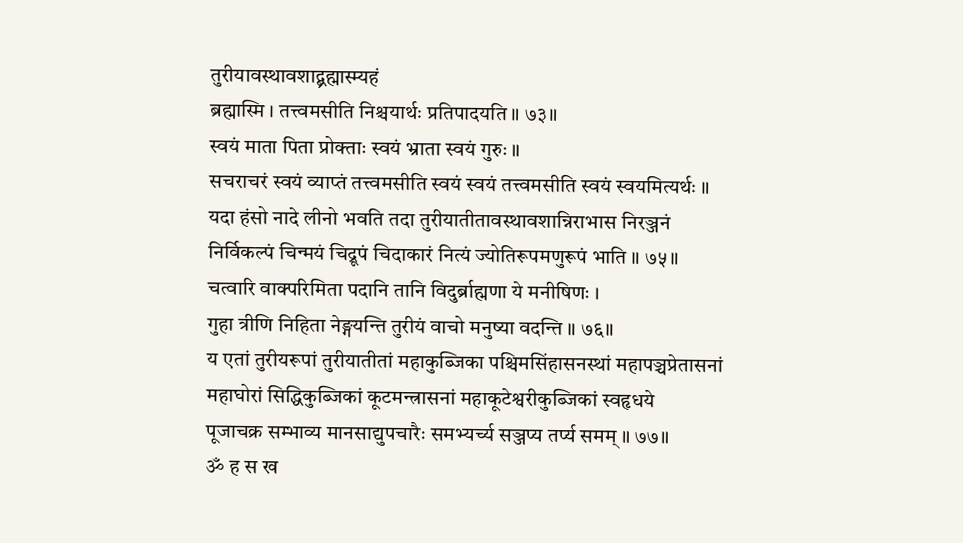तुरीयावस्थावशाद्ब्रह्मास्म्यहं
ब्रह्मास्मि । तत्त्वमसीति निश्चयार्थः प्रतिपादयति ॥ ७३॥
स्वयं माता पिता प्रोक्ताः स्वयं भ्राता स्वयं गुरुः ॥
सचराचरं स्वयं व्याप्तं तत्त्वमसीति स्वयं स्वयं तत्त्वमसीति स्वयं स्वयमित्यर्थः ॥
यदा हंसो नादे लीनो भवति तदा तुरीयातीतावस्थावशान्निराभास निरञ्जनं
निर्विकल्पं चिन्मयं चिद्रूपं चिदाकारं नित्यं ज्योतिरूपमणुरूपं भाति ॥ ७५॥
चत्वारि वाक्परिमिता पदानि तानि विदुर्ब्राह्मणा ये मनीषिणः ।
गुहा त्रीणि निहिता नेङ्गयन्ति तुरीयं वाचो मनुष्या वदन्ति ॥ ७६॥
य एतां तुरीयरूपां तुरीयातीतां महाकुब्जिका पश्चिमसिंहासनस्थां महापञ्चप्रेतासनां महाघोरां सिद्धिकुब्जिकां कूटमन्त्रासनां महाकूटेश्वरीकुब्जिकां स्वहृधये
पूजाचक्र सम्भाव्य मानसाद्युपचारैः समभ्यर्च्य सञ्जप्य तर्प्य समम् ॥ ७७॥
ॐ ह स ख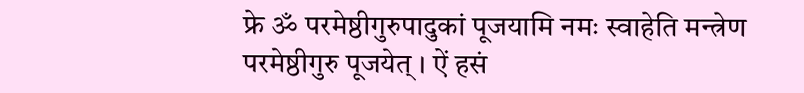फ्रे ॐ परमेष्ठीगुरुपादुकां पूजयामि नमः स्वाहेति मन्त्रेण
परमेष्ठीगुरु पूजयेत् । ऐं हसं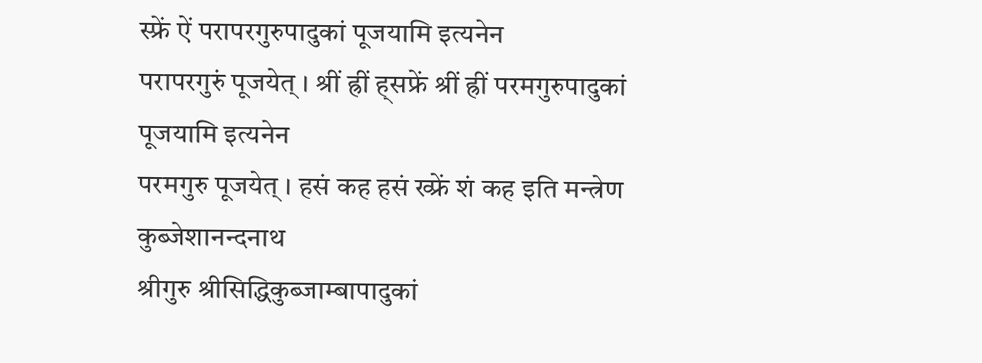स्फ्रें ऐं परापरगुरुपादुकां पूजयामि इत्यनेन
परापरगुरुं पूजयेत् । श्रीं ह्रीं ह्सफ्रें श्रीं ह्रीं परमगुरुपादुकां पूजयामि इत्यनेन
परमगुरु पूजयेत् । हसं कह हसं ख्फ्रें शं कह इति मन्त्रेण कुब्जेशानन्दनाथ
श्रीगुरु श्रीसिद्धिकुब्जाम्बापादुकां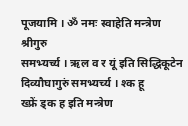पूजयामि । ॐ नमः स्वाहेति मन्त्रेण श्रीगुरु
समभ्यर्च्य । ऋल व र यूं इति सिद्धिकूटेन दिव्यौघागुरुं समभ्यर्च्य । श्क हू
ख्फ्रें ड्क ह इति मन्त्रेण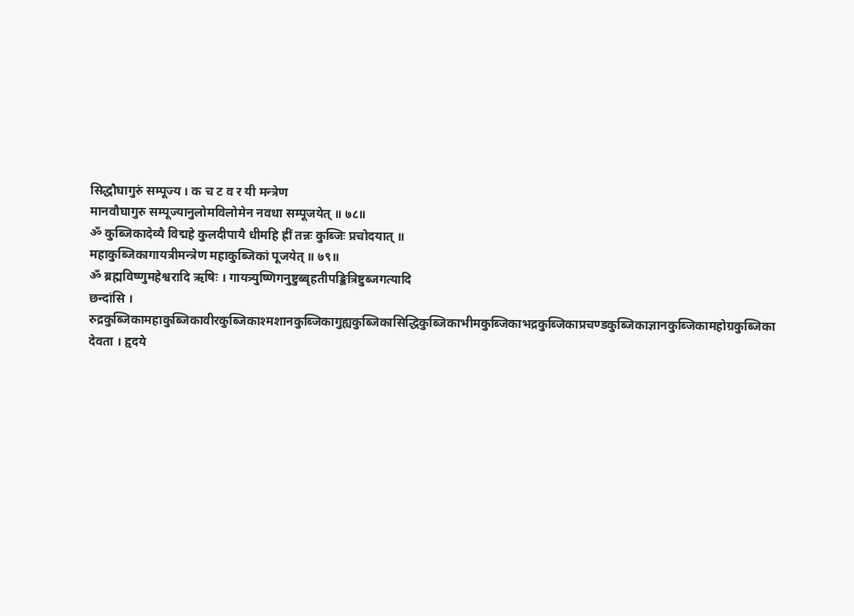सिद्धौघागुरुं सम्पूज्य । क च ट व र यी मन्त्रेण
मानवौघागुरु सम्पूज्यानुलोमविलोमेन नवधा सम्पूजयेत् ॥ ७८॥
ॐ कुब्जिकादेव्यै विद्महे कुलदीपायै धीमहि ह्रीं तन्नः कुब्जिः प्रचोदयात् ॥
महाकुब्जिकागायत्रीमन्त्रेण महाकुब्जिकां पूजयेत् ॥ ७९॥
ॐ ब्रह्मविष्णुमहेश्वरादि ऋषिः । गायत्र्युष्णिगनुष्टुब्बृहतीपङ्कित्रिष्टुब्जगत्यादि
छन्दांसि । रुद्रकुब्जिकामहाकुब्जिकावीरकुब्जिकाश्मशानकुब्जिकागुह्यकुब्जिकासिद्धिकुब्जिकाभीमकुब्जिकाभद्रकुब्जिकाप्रचण्डकुब्जिकाज्ञानकुब्जिकामहोग्रकुब्जिका देवता । हृदये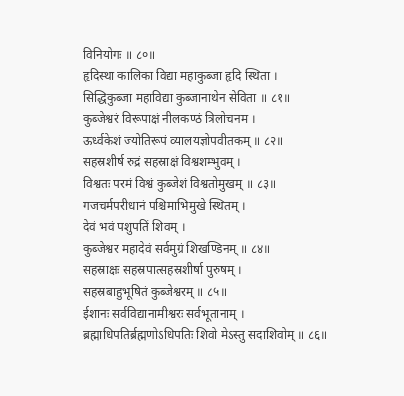विनियोगः ॥ ८०॥
हृदिस्था कालिका विद्या महाकुब्जा हृदि स्थिता ।
सिद्धिकुब्जा महाविद्या कुब्जानाथेन सेविता ॥ ८१॥
कुब्जेश्वरं विरूपाक्षं नीलकण्ठं त्रिलोचनम ।
ऊर्ध्वकेशं ज्योतिरूपं व्यालयज्ञोपवीतकम् ॥ ८२॥
सहस्रशीर्ष रुद्रं सहस्राक्षं विश्वशम्भुवम् ।
विश्वतः परमं विश्वं कुब्जेशं विश्वतोमुखम् ॥ ८३॥
गजचर्मपरीधानं पश्चिमाभिमुखे स्थितम् ।
देवं भवं पशुपतिं शिवम् ।
कुब्जेश्वर महादेवं सर्वमुग्रं शिखण्डिनम् ॥ ८४॥
सहस्राक्षः सहस्रपात्सहस्रशीर्षा पुरुषम् ।
सहस्रबाहुभूषितं कुब्जेश्वरम् ॥ ८५॥
ईशानः सर्वविद्यानामीश्वरः सर्वभूतानाम् ।
ब्रह्माधिपतिर्ब्रह्मणोऽधिपतिः शिवो मेऽस्तु सदाशिवोम् ॥ ८६॥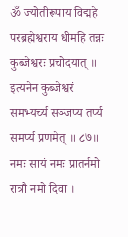ॐ ज्योतीरूपाय विद्महे परब्रह्मेश्वराय धीमहि तन्नः कुब्जेश्वरः प्रचोदयात् ॥
इत्यनेन कुब्जेश्वरं समभ्यर्च्य सञ्जप्य तर्प्य समर्प्य प्रणमेत् ॥ ८७॥
नमः सायं नमः प्रातर्नमो रात्रौ नमो दिवा ।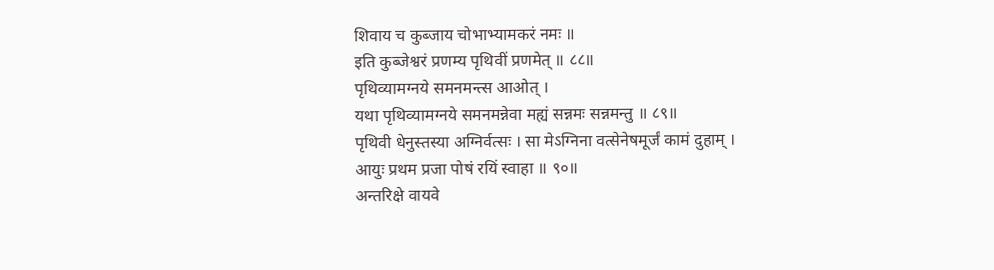शिवाय च कुब्जाय चोभाभ्यामकरं नमः ॥
इति कुब्जेश्वरं प्रणम्य पृथिवीं प्रणमेत् ॥ ८८॥
पृथिव्यामग्नये समनमन्त्स आओत् ।
यथा पृथिव्यामग्नये समनमन्नेवा मह्यं सन्नमः सन्नमन्तु ॥ ८९॥
पृथिवी धेनुस्तस्या अग्निर्वत्सः । सा मेऽग्निना वत्सेनेषमूर्जं कामं दुहाम् ।
आयुः प्रथम प्रजा पोषं रयिं स्वाहा ॥ ९०॥
अन्तरिक्षे वायवे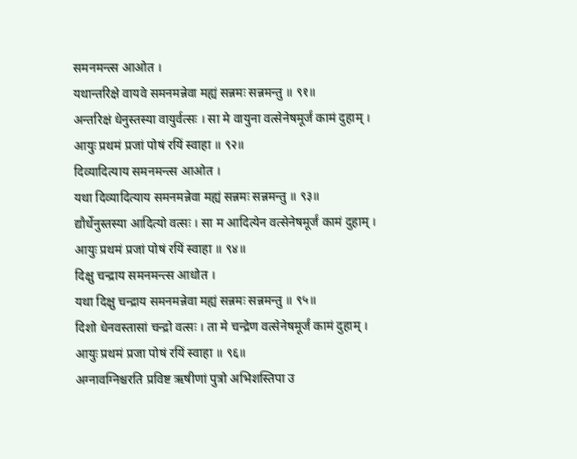समनमन्त्स आओत ।
यथान्तरिक्षे वायवे समनमन्नेवा मह्यं सन्नमः सन्नमन्तु ॥ ९१॥
अन्तरिक्षं धेनुस्तस्या वायुर्वत्सः । सा मे वायुना वत्सेनेषमूर्जं कामं दुहाम् ।
आयुः प्रथमं प्रजां पोषं रयिं स्वाहा ॥ ९२॥
दिव्यादित्याय समनमन्त्स आओत ।
यथा दिव्यादित्याय समनमन्नेवा मह्यं सन्नमः सन्नमन्तु ॥ ९३॥
द्यौर्धेनुस्तस्या आदित्यो वत्सः । सा म आदित्येन वत्सेनेषमूर्जं कामं दुहाम् ।
आयुः प्रथमं प्रजां पोषं रयिं स्वाहा ॥ ९४॥
दिक्षु चन्द्राय समनमन्त्स आधोत ।
यथा दिक्षु चन्द्राय समनमन्नेवा मह्यं सन्नमः सन्नमन्तु ॥ ९५॥
दिशो धेनवस्तासां चन्द्रो वत्सः । ता मे चन्द्रेण वत्सेनेषमूर्जं कामं दुहाम् ।
आयुः प्रथमं प्रजा पोषं रयिं स्वाहा ॥ ९६॥
अग्नावग्निश्चरति प्रविष्ट ऋषीणां पुत्रो अभिशस्तिपा उ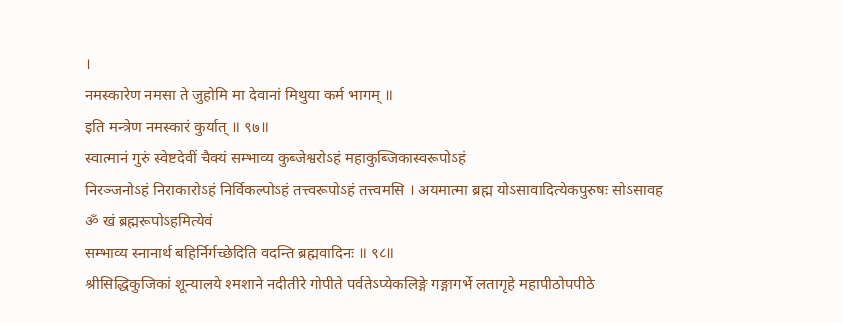।
नमस्कारेण नमसा ते जुहोमि मा देवानां मिथुया कर्म भागम् ॥
इति मन्त्रेण नमस्कारं कुर्यात् ॥ ९७॥
स्वात्मानं गुरुं स्वेष्टदेवीं चैक्यं सम्भाव्य कुब्जेश्वरोऽहं महाकुब्जिकास्वरूपोऽहं
निरञ्जनोऽहं निराकारोऽहं निर्विकल्पोऽहं तत्त्वरूपोऽहं तत्त्वमसि । अयमात्मा ब्रह्म योऽसावादित्येकपुरुषः सोऽसावह ॐ खं ब्रह्मरूपोऽहमित्येवं
सम्भाव्य स्नानार्थ बहिर्निर्गच्छेदिति वदन्ति ब्रह्मवादिनः ॥ ९८॥
श्रीसिद्धिकुजिकां शून्यालये श्मशाने नदीतीरे गोपीते पर्वतेऽप्येकलिङ्गे गङ्गागर्भे लतागृहे महापीठोपपीठे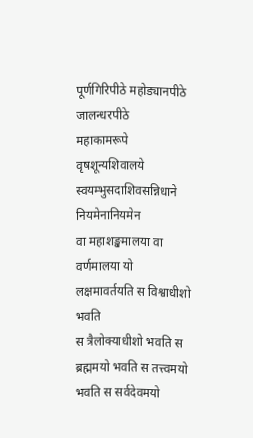पूर्णगिरिपीठे महोड्यानपीठे जालन्धरपीठे
महाकामरूपे वृषशून्यशिवालये स्वयम्भुसदाशिवसन्निधाने नियमेनानियमेन
वा महाशङ्खमालया वा वर्णमालया यो लक्षमावर्तयति स विश्वाधीशो भवति
स त्रैलोक्याधीशो भवति स ब्रह्ममयो भवति स तत्त्वमयो भवति स सर्वदेवमयो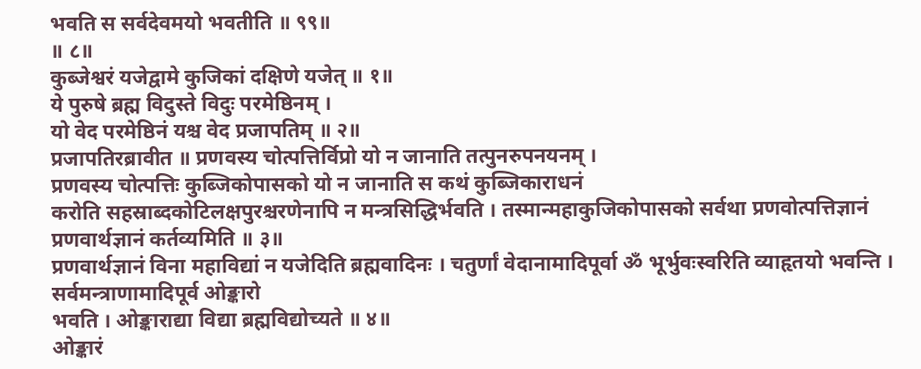भवति स सर्वदेवमयो भवतीति ॥ ९९॥
॥ ८॥
कुब्जेश्वरं यजेद्वामे कुजिकां दक्षिणे यजेत् ॥ १॥
ये पुरुषे ब्रह्म विदुस्ते विदुः परमेष्ठिनम् ।
यो वेद परमेष्ठिनं यश्च वेद प्रजापतिम् ॥ २॥
प्रजापतिरब्रावीत ॥ प्रणवस्य चोत्पत्तिर्विप्रो यो न जानाति तत्पुनरुपनयनम् ।
प्रणवस्य चोत्पत्तिः कुब्जिकोपासको यो न जानाति स कथं कुब्जिकाराधनं
करोति सहस्राब्दकोटिलक्षपुरश्चरणेनापि न मन्त्रसिद्धिर्भवति । तस्मान्महाकुजिकोपासको सर्वथा प्रणवोत्पत्तिज्ञानं प्रणवार्थज्ञानं कर्तव्यमिति ॥ ३॥
प्रणवार्थज्ञानं विना महाविद्यां न यजेदिति ब्रह्मवादिनः । चतुर्णां वेदानामादिपूर्वा ॐ भूर्भुवःस्वरिति व्याहृतयो भवन्ति । सर्वमन्त्राणामादिपूर्व ओङ्कारो
भवति । ओङ्काराद्या विद्या ब्रह्मविद्योच्यते ॥ ४॥
ओङ्कारं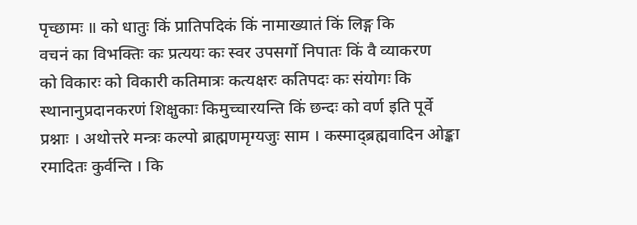पृच्छामः ॥ को धातुः किं प्रातिपदिकं किं नामाख्यातं किं लिङ्ग कि
वचनं का विभक्तिः कः प्रत्ययः कः स्वर उपसर्गो निपातः किं वै व्याकरण
को विकारः को विकारी कतिमात्रः कत्यक्षरः कतिपदः कः संयोगः कि
स्थानानुप्रदानकरणं शिक्षुकाः किमुच्चारयन्ति किं छन्दः को वर्ण इति पूर्वे
प्रश्नाः । अथोत्तरे मन्त्रः कल्पो ब्राह्मणमृग्यजुः साम । कस्माद्ब्रह्मवादिन ओङ्का
रमादितः कुर्वन्ति । कि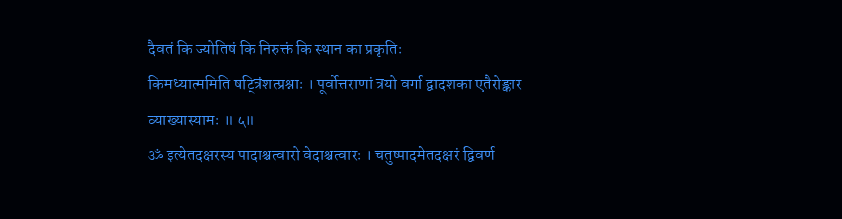दैवतं कि ज्योतिषं कि निरुक्तं कि स्थान का प्रकृतिः
किमध्यात्ममिति षट्त्रिंशत्प्रश्नाः । पूर्वोत्तराणां त्रयो वर्गा द्वादशका एतैरोङ्कार
व्याख्यास्यामः ॥ ५॥
ॐ इत्येतदक्षरस्य पादाश्चत्वारो वेदाश्चत्वारः । चतुष्पादमेतदक्षरं द्विवर्ण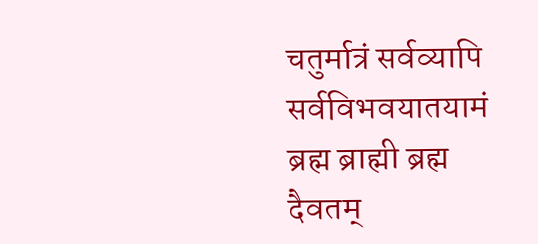चतुर्मात्रं सर्वव्यापि सर्वविभवयातयामं ब्रह्म ब्राह्मी ब्रह्म दैवतम्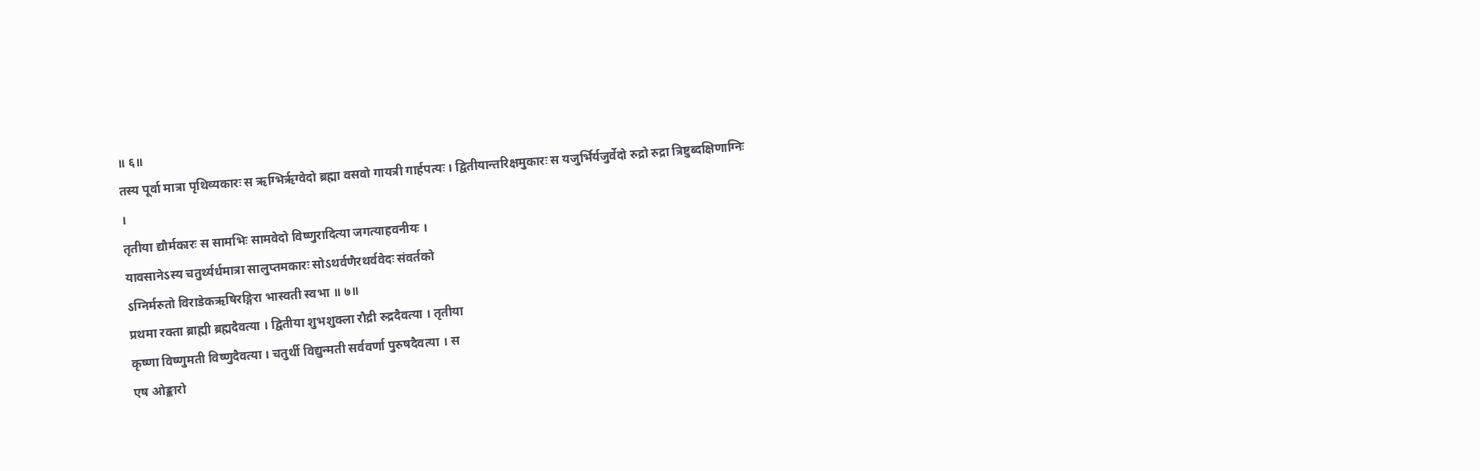॥ ६॥
तस्य पूर्वा मात्रा पृथिव्यकारः स ऋग्भिरृग्वेदो ब्रह्मा वसवो गायत्री गार्हपत्यः । द्वितीयान्तरिक्षमुकारः स यजुर्भिर्यजुर्वेदो रुद्रो रुद्रा त्रिष्टुब्दक्षिणाग्निः ।
तृतीया द्यौर्मकारः स सामभिः सामवेदो विष्णुरादित्या जगत्याहवनीयः ।
यावसानेऽस्य चतुर्थ्यर्धमात्रा सालुप्तमकारः सोऽथर्वणैरथर्ववेदः संवर्तको
ऽग्निर्मरुतो विराडेकऋषिरङ्गिरा भास्वती स्वभा ॥ ७॥
प्रथमा रक्ता ब्राह्मी ब्रह्मदैवत्या । द्वितीया शुभशुक्ला रौद्री रुद्रदैवत्या । तृतीया
कृष्णा विष्णुमती विष्णुदैवत्या । चतुर्थी विद्युन्मती सर्ववर्णा पुरुषदैवत्या । स
एष ओङ्कारो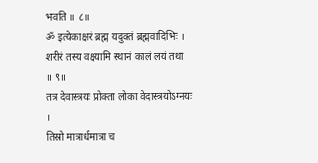भवति ॥ ८॥
ॐ इत्येकाक्षरं ब्रह्म यदुक्तं ब्रह्मवादिभिः ।
शरीरं तस्य वक्ष्यामि स्थानं कालं लयं तथा ॥ ९॥
तत्र देवास्त्रयः प्रोक्ता लोका वेदास्त्रयोऽग्नयः ।
तिस्रो मात्रार्धमात्रा च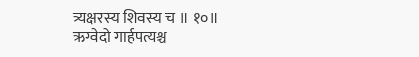त्र्यक्षरस्य शिवस्य च ॥ १०॥
ऋग्वेदो गार्हपत्यश्च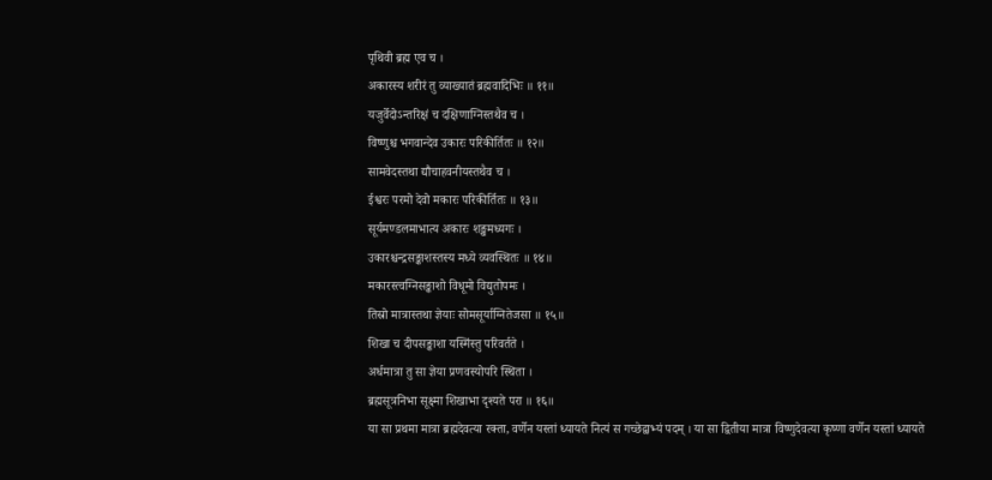पृथिवी ब्रह्म एव च ।
अकारस्य शरीरं तु व्याख्यातं ब्रह्मवादिभिः ॥ ११॥
यजुर्वेदोऽन्तरिक्षं च दक्षिणाग्निस्तथैव च ।
विष्णुश्च भगवान्देव उकारः परिकीर्तितः ॥ १२॥
सामवेदस्तथा द्यौचाहवनीयस्तथैव च ।
ईश्वरः परमो देवो मकारः परिकीर्तितः ॥ १३॥
सूर्यमण्डलमाभात्य अकारः शङ्खमध्यगः ।
उकारश्चन्द्रसङ्काशस्तस्य मध्ये व्यवस्थितः ॥ १४॥
मकारस्त्वग्निसङ्काशो विधूमो विद्युतोपमः ।
तिस्रो मात्रास्तथा ज्ञेयाः सोमसूर्याग्नितेजसा ॥ १५॥
शिखा च दीपसङ्काशा यस्मिंस्तु परिवर्तते ।
अर्धमात्रा तु सा ज्ञेया प्रणवस्योपरि स्थिता ।
ब्रह्मसूत्रनिभा सूक्ष्मा शिखाभा दृश्यते परा ॥ १६॥
या सा प्रथमा मात्रा ब्रह्मदेवत्या रक्ता, वर्णेन यस्तां ध्यायते नित्यं स गच्छेद्वाभ्यं पदम् । या सा द्वितीया मात्रा विष्णुदेवत्या कृष्णा वर्णेन यस्तां ध्यायते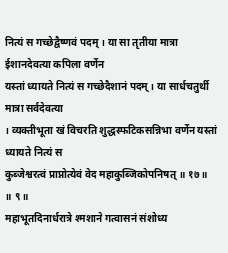नित्यं स गच्छेद्वैष्णवं पदम् । या सा तृतीया मात्रा ईशानदेवत्या कपिला वर्णेन
यस्तां ध्यायते नित्यं स गच्छेदैशानं पदम् । या सार्धचतुर्थी मात्रा सर्वदेवत्या
। व्यक्तीभूता खं विचरति शुद्धस्फटिकसन्निभा वर्णेन यस्तां ध्यायते नित्यं स
कुब्जेश्वरत्वं प्राप्नोत्येवं वेद महाकुब्जिकोपनिषत् ॥ १७॥
॥ ९॥
महाभूतदिनार्धरात्रे श्मशाने गत्वासनं संशोध्य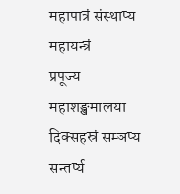महापात्रं संस्थाप्य महायन्त्रं
प्रपूज्य महाशङ्खमालया दिक्सहस्रं सम्ञप्य सन्तर्प्य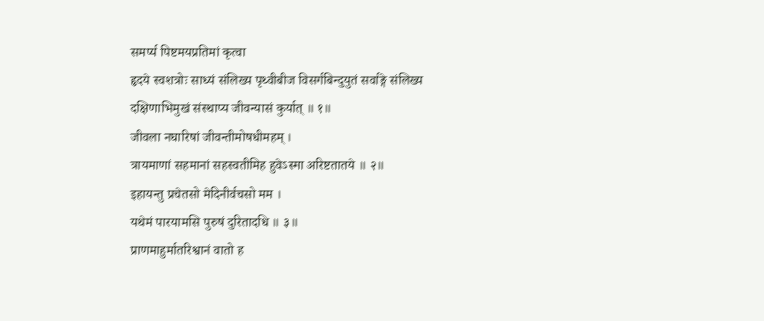समर्प्य पिष्टमयप्रतिमां कृत्वा
हृदये स्वशत्रोः साध्यं संलिख्य पृथ्वीबीज विसर्गबिन्दुयुतं सर्वाङ्गे संलिख्य
दक्षिणाभिमुखं संस्थाप्य जीवन्यासं कुर्यात् ॥ १॥
जीवला नघारिषां जीवन्तीमोषधीमहम् ।
त्रायमाणां सहमानां सहस्वतीमिह हुवेऽस्मा अरिष्टतातये ॥ २॥
इहायन्तु प्रचेतसो मेदिनीर्वचसो मम ।
यथेमं पारयामसि पुरुषं दुरितादधि ॥ ३॥
प्राणमाहुर्मातरिश्वानं वातो ह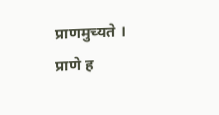प्राणमुच्यते ।
प्राणे ह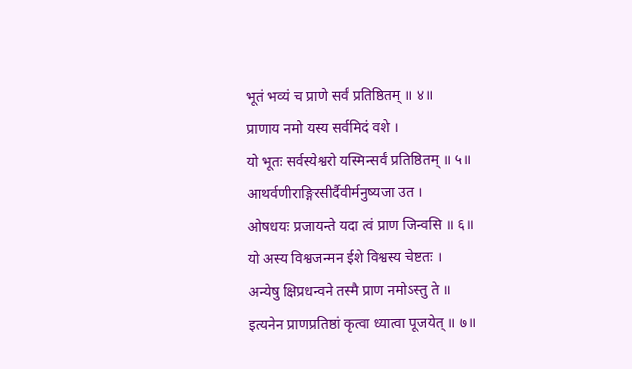भूतं भव्यं च प्राणे सर्वं प्रतिष्ठितम् ॥ ४॥
प्राणाय नमो यस्य सर्वमिदं वशे ।
यो भूतः सर्वस्येश्वरो यस्मिन्सर्वं प्रतिष्ठितम् ॥ ५॥
आथर्वणीराङ्गिरसीर्दैवीर्मनुष्यजा उत ।
ओषधयः प्रजायन्ते यदा त्वं प्राण जिन्वसि ॥ ६॥
यो अस्य विश्वजन्मन ईशे विश्वस्य चेष्टतः ।
अन्येषु क्षिप्रधन्वने तस्मै प्राण नमोऽस्तु ते ॥
इत्यनेन प्राणप्रतिष्ठां कृत्वा ध्यात्वा पूजयेत् ॥ ७॥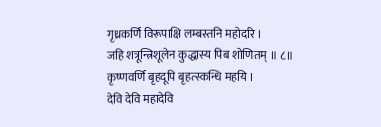गृध्रकर्णि विरूपाक्षि लम्बस्तनि महोदरि ।
जहि शत्रून्त्रिशूलेन कुद्धास्य पिब शोणितम् ॥ ८॥
कृष्णवर्णि बृहदूपि बृहत्स्कन्धि महयि ।
देवि देवि महादेवि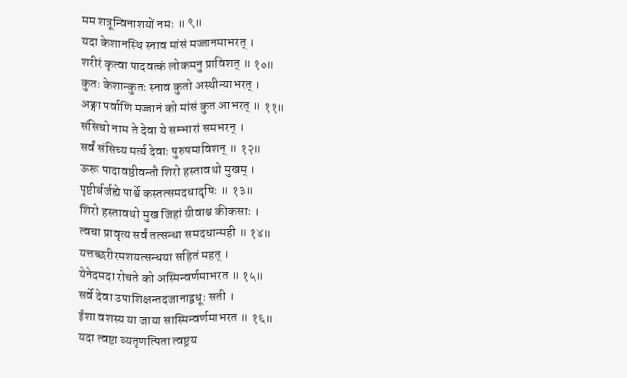मम शत्रून्विनाशयों नमः ॥ ९॥
यदा केशानस्थि स्नाव मांसं मज्जानमाभरत् ।
शरीरं कृत्वा पादवत्कं लोकमनु प्राविशत् ॥ १०॥
कुतः केशान्कुतः स्नाव कुतो अस्थीन्याभरत् ।
अङ्गा पर्वाणि मज्जानं को मांसं कुत आभरत् ॥ ११॥
संसिचो नाम ते देवा ये सम्भारां समभरन् ।
सर्वं संसिच्य मर्त्य देवाः पुरुषमाविशन् ॥ १२॥
ऊरू पादावष्ठीवन्तौ शिरो हस्तावथो मुखम् ।
पृष्टीर्बर्जह्ये पार्श्वे कस्तत्समदधादृषिः ॥ १३॥
शिरो हस्तावथो मुख जिहां ग्रीवाश्च कीकसाः ।
त्वचा प्रावृत्य सर्वं तत्सन्धा समदधान्मही ॥ १४॥
यत्तच्छरीरमशयत्सन्धया सहितं महत् ।
येनेदमदा रोचते को अस्मिन्वर्णमाभरत ॥ १५॥
सर्वे देवा उपाशिक्षन्तदजानाद्वधूः सती ।
ईशा वशस्य या जाया सास्मिन्वर्णमाभरत ॥ १६॥
यदा त्वष्टा व्यतृणत्पिता त्वष्ट्रय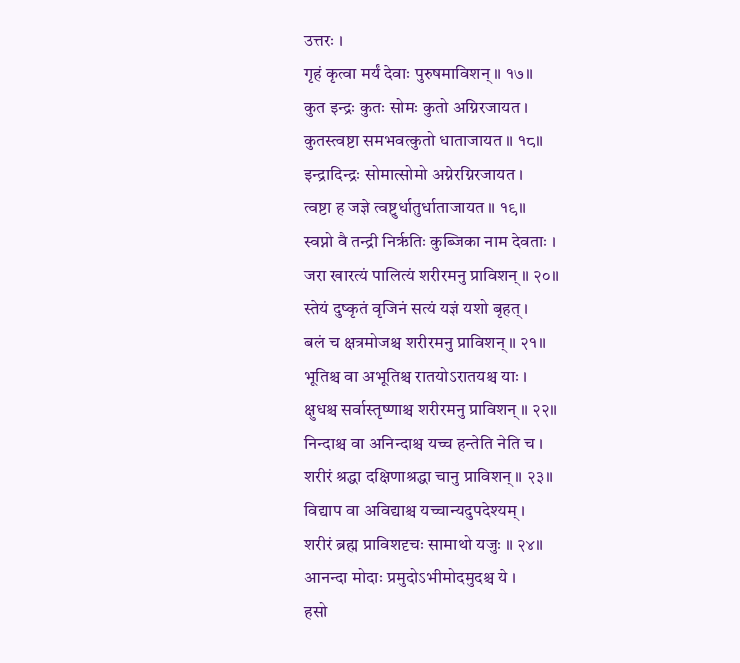उत्तरः ।
गृहं कृत्वा मर्यं देवाः पुरुषमाविशन् ॥ १७॥
कुत इन्द्रः कुतः सोमः कुतो अग्निरजायत ।
कुतस्त्वष्टा समभवत्कुतो धाताजायत ॥ १८॥
इन्द्रादिन्द्रः सोमात्सोमो अग्नेरग्निरजायत ।
त्वष्टा ह जज्ञे त्वष्टुर्धातुर्धाताजायत ॥ १९॥
स्वप्नो वै तन्द्री निरृतिः कुब्जिका नाम देवताः ।
जरा खारत्यं पालित्यं शरीरमनु प्राविशन् ॥ २०॥
स्तेयं दुष्कृतं वृजिनं सत्यं यज्ञं यशो बृहत् ।
बलं च क्षत्रमोजश्च शरीरमनु प्राविशन् ॥ २१॥
भूतिश्च वा अभूतिश्च रातयोऽरातयश्च याः ।
क्षुधश्च सर्वास्तृष्णाश्च शरीरमनु प्राविशन् ॥ २२॥
निन्दाश्च वा अनिन्दाश्च यच्च हन्तेति नेति च ।
शरीरं श्रद्धा दक्षिणाश्रद्धा चानु प्राविशन् ॥ २३॥
विद्याप वा अविद्याश्च यच्चान्यदुपदेश्यम् ।
शरीरं ब्रह्म प्राविशदृचः सामाथो यजुः ॥ २४॥
आनन्दा मोदाः प्रमुदोऽभीमोदमुदश्च ये ।
हसो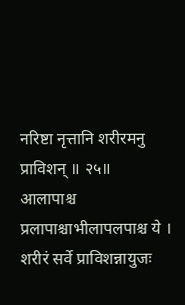नरिष्टा नृत्तानि शरीरमनु प्राविशन् ॥ २५॥
आलापाश्च प्रलापाश्चाभीलापलपाश्च ये ।
शरीरं सर्वे प्राविशन्नायुजः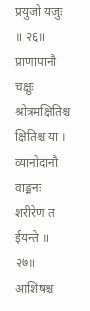प्रयुजो यजुः ॥ २६॥
प्राणापानौ चक्षुः श्रोत्रमक्षितिश्च क्षितिश्च या ।
व्यानोदानौ वाङ्मनः शरीरेण त ईयन्ते ॥ २७॥
आशिषश्च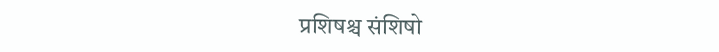प्रशिषश्च संशिषो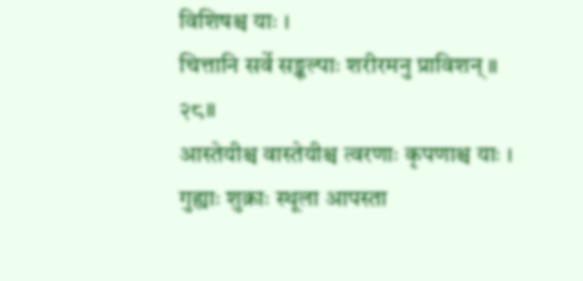विशिषश्च याः ।
चित्तानि सर्वे सङ्कल्पाः शरीरमनु प्राविशन् ॥ २८॥
आस्तेयीश्च वास्तेयीश्च त्वरणाः कृपणाश्च याः ।
गुह्याः शुक्राः स्थूला आपस्ता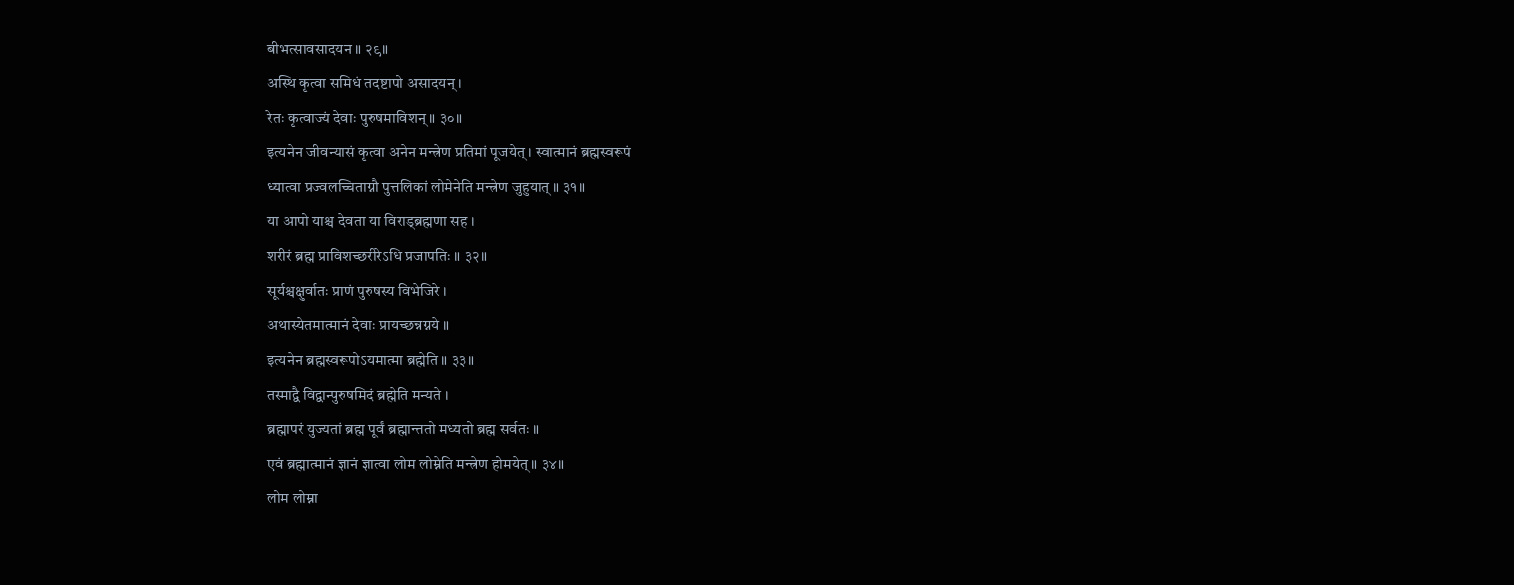बीभत्सावसादयन ॥ २९॥
अस्थि कृत्वा समिधं तदष्टापो असादयन् ।
रेतः कृत्वाज्यं देवाः पुरुषमाविशन् ॥ ३०॥
इत्यनेन जीवन्यासं कृत्वा अनेन मन्त्रेण प्रतिमां पूजयेत् । स्वात्मानं ब्रह्मस्वरूपं
ध्यात्वा प्रज्वलच्चिताग्नौ पुत्तलिकां लोमेनेति मन्त्रेण जुहुयात् ॥ ३१॥
या आपो याश्च देवता या विराड्ब्रह्मणा सह ।
शरीरं ब्रह्म प्राविशच्छरीरेऽधि प्रजापतिः ॥ ३२॥
सूर्यश्चक्षुर्वातः प्राणं पुरुषस्य विभेजिरे ।
अथास्येतमात्मानं देवाः प्रायच्छन्नग्नये ॥
इत्यनेन ब्रह्मस्वरूपोऽयमात्मा ब्रह्मेति ॥ ३३॥
तस्माद्वै विद्वान्पुरुषमिदं ब्रह्मेति मन्यते ।
ब्रह्मापरं युज्यतां ब्रह्म पूर्वं ब्रह्मान्ततो मध्यतो ब्रह्म सर्वतः ॥
एवं ब्रह्मात्मानं ज्ञानं ज्ञात्वा लोम लोम्नेति मन्त्रेण होमयेत् ॥ ३४॥
लोम लोम्ना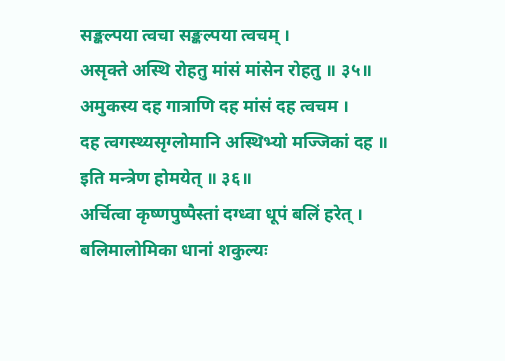सङ्कल्पया त्वचा सङ्कल्पया त्वचम् ।
असृक्ते अस्थि रोहतु मांसं मांसेन रोहतु ॥ ३५॥
अमुकस्य दह गात्राणि दह मांसं दह त्वचम ।
दह त्वगस्थ्यसृग्लोमानि अस्थिभ्यो मज्जिकां दह ॥
इति मन्त्रेण होमयेत् ॥ ३६॥
अर्चित्वा कृष्णपुष्पैस्तां दग्ध्वा धूपं बलिं हरेत् ।
बलिमालोमिका धानां शकुल्यः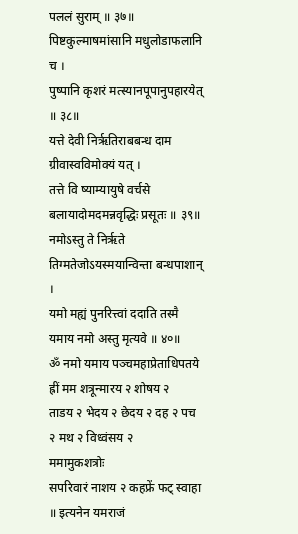पललं सुराम् ॥ ३७॥
पिष्टकुल्माषमांसानि मधुलोडाफलानि च ।
पुष्पानि कृशरं मत्स्यानपूपानुपहारयेत् ॥ ३८॥
यत्ते देवी निरृतिराबबन्ध दाम ग्रीवास्वविमोक्यं यत् ।
तत्ते वि ष्याम्यायुषे वर्चसे बलायादोमदमन्नवृद्धिः प्रसूतः ॥ ३९॥
नमोऽस्तु ते निरृते तिग्मतेजोऽयस्मयान्विन्ता बन्धपाशान् ।
यमो मह्यं पुनरित्त्वां ददाति तस्मै यमाय नमो अस्तु मृत्यवे ॥ ४०॥
ॐ नमो यमाय पञ्चमहाप्रेताधिपतये ह्रीं मम शत्रून्मारय २ शोषय २
ताडय २ भेदय २ छेदय २ दह २ पच २ मथ २ विध्वंसय २
ममामुकशत्रोः
सपरिवारं नाशय २ कहफ्रें फट् स्वाहा ॥ इत्यनेन यमराजं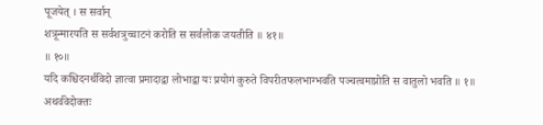पूजयेत् । स सर्वान्
शत्रून्मारयति स सर्वशत्रुच्चाटनं करोति स सर्वलोक जयतीति ॥ ४१॥
॥ १०॥
यदि कश्चिदनर्थविदो ज्ञात्वा प्रमादाद्वा लोभाद्वा यः प्रयोगं कुरुते विपरीतफलभाग्भवति पञ्चत्वमाप्नोति स वातुलो भवति ॥ १॥
अथर्ववेदोक्तः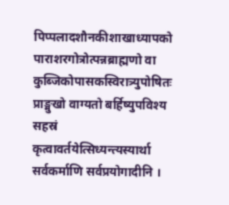पिप्पलादशौनकीशाखाध्यापको पाराशरगोत्रोत्पन्नब्राह्मणो वा
कुब्जिकोपासकस्विरात्र्युपोषितः प्राङ्मुखो वाग्यतो बर्हिष्युपविश्य सहस्रं कृत्वावर्तयेत्सिध्यन्त्यस्यार्था सर्वकर्माणि सर्वप्रयोगादीनि ।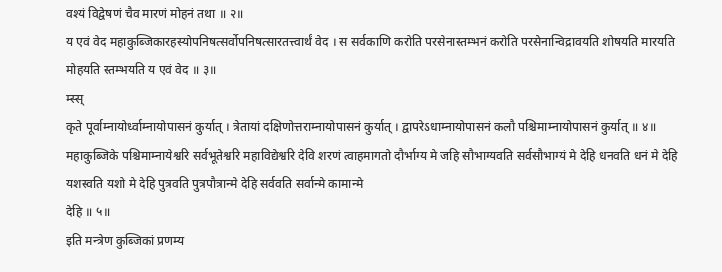वश्यं विद्वेषणं चैव मारणं मोहनं तथा ॥ २॥
य एवं वेद महाकुब्जिकारहस्योपनिषत्सर्वोपनिषत्सारतत्त्वार्थं वेद । स सर्वकाणि करोति परसेनास्तम्भनं करोति परसेनान्विद्रावयति शोषयति मारयति
मोहयति स्तम्भयति य एवं वेद ॥ ३॥
म्स्स्
कृते पूर्वाम्नायोर्ध्वाम्नायोपासनं कुर्यात् । त्रेतायां दक्षिणोत्तराम्नायोपासनं कुर्यात् । द्वापरेऽधाम्नायोपासनं कलौ पश्चिमाम्नायोपासनं कुर्यात् ॥ ४॥
महाकुब्जिके पश्चिमाम्नायेश्वरि सर्वभूतेश्वरि महाविद्येश्वरि देवि शरणं त्वाहमागतो दौर्भाग्य मे जहि सौभाग्यवति सर्वसौभाग्यं मे देहि धनवति धनं मे देहि
यशस्वति यशो मे देहि पुत्रवति पुत्रपौत्रान्मे देहि सर्ववति सर्वान्मे कामान्मे
देहि ॥ ५॥
इति मन्त्रेण कुब्जिकां प्रणम्य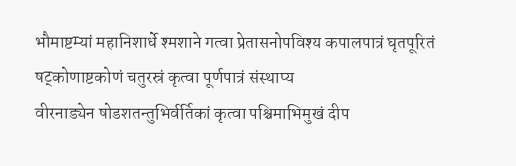भौमाष्टम्यां महानिशार्धे श्मशाने गत्वा प्रेतासनोपविश्य कपालपात्रं घृतपूरितं षट्कोणाष्टकोणं चतुरस्रं कृत्वा पूर्णपात्रं संस्थाप्य
वीरनाड्येन षोडशतन्तुभिर्वर्तिकां कृत्वा पश्चिमाभिमुखं दीप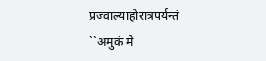प्रज्वाल्याहोरात्रपर्यन्तं ``अमुकं मे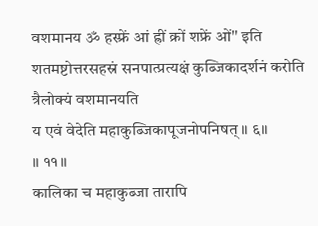वशमानय ॐ हस्फ्रें आं ह्रीं क्रों शफ्रें ओं'' इति
शतमष्टोत्तरसहस्रं सनपात्प्रत्यक्षं कुब्जिकादर्शनं करोति त्रैलोक्यं वशमानयति
य एवं वेदेति महाकुब्जिकापूजनोपनिषत् ॥ ६॥
॥ ११॥
कालिका च महाकुब्जा तारापि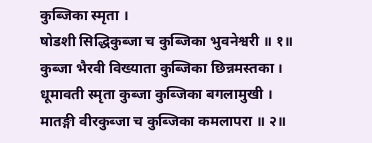कुब्जिका स्मृता ।
षोडशी सिद्धिकुब्जा च कुब्जिका भुवनेश्वरी ॥ १॥
कुब्जा भैरवी विख्याता कुब्जिका छिन्नमस्तका ।
धूमावती स्मृता कुब्जा कुब्जिका बगलामुखी ।
मातङ्गी वीरकुब्जा च कुब्जिका कमलापरा ॥ २॥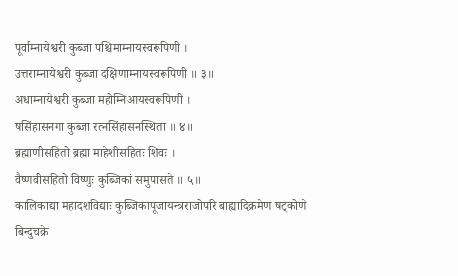पूर्वाम्नायेश्वरी कुब्जा पश्चिमाम्नायस्वरूपिणी ।
उत्तराम्नायेश्वरी कुब्जा दक्षिणाम्नायस्वरूपिणी ॥ ३॥
अधाम्नायेश्वरी कुब्जा महोम्निआयस्वरूपिणी ।
षसिंहासनगा कुब्जा रत्नसिंहासनस्थिता ॥ ४॥
ब्रह्माणीसहितो ब्रह्मा माहेशीसहितः शिवः ।
वैष्णवीसहितो विष्णुः कुब्जिकां समुपासते ॥ ५॥
कालिकाद्या महादशविद्याः कुब्जिकापूजायन्त्रराजोपरि बाह्यादिक्रमेण षट्कोणे
बिन्दुचक्रे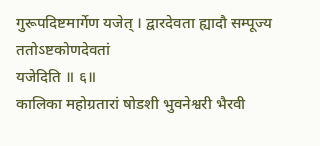गुरूपदिष्टमार्गेण यजेत् । द्वारदेवता ह्यादौ सम्पूज्य ततोऽष्टकोणदेवतां
यजेदिति ॥ ६॥
कालिका महोग्रतारां षोडशी भुवनेश्वरी भैरवी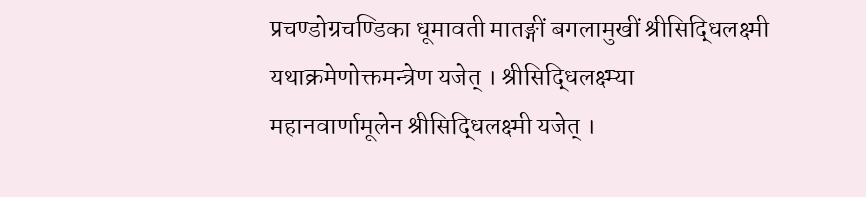प्रचण्डोग्रचण्डिका धूमावती मातङ्गीं बगलामुखीं श्रीसिद्धिलक्ष्मी यथाक्रमेणोक्तमन्त्रेण यजेत् । श्रीसिद्धिलक्ष्म्या
महानवार्णामूलेन श्रीसिद्धिलक्ष्मी यजेत् ।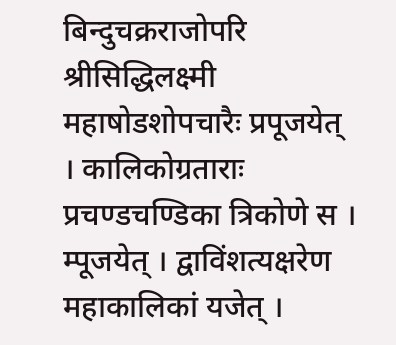बिन्दुचक्रराजोपरि श्रीसिद्धिलक्ष्मी
महाषोडशोपचारैः प्रपूजयेत् । कालिकोग्रताराः प्रचण्डचण्डिका त्रिकोणे स । म्पूजयेत् । द्वाविंशत्यक्षरेण महाकालिकां यजेत् ।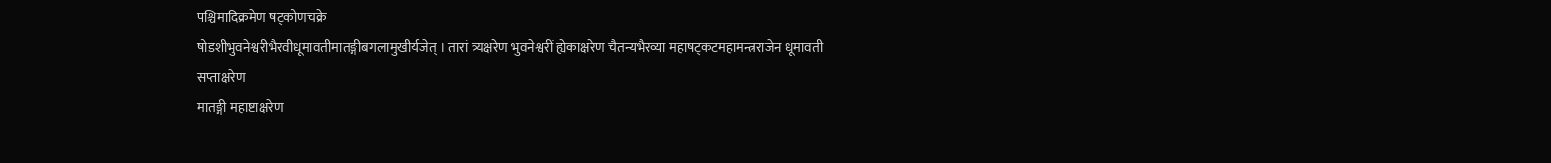पश्चिमादिक्रमेण षट्कोणचक्रे
षोडशीभुवनेश्वरीभैरवीधूमावतीमातङ्गीबगलामुखीर्यजेत् । तारां त्र्यक्षरेण भुवनेश्वरीं ह्येकाक्षरेण चैतन्यभैरव्या महाषट्कटमहामन्त्रराजेन धूमावती सप्ताक्षरेण
मातङ्गी महाष्टाक्षरेण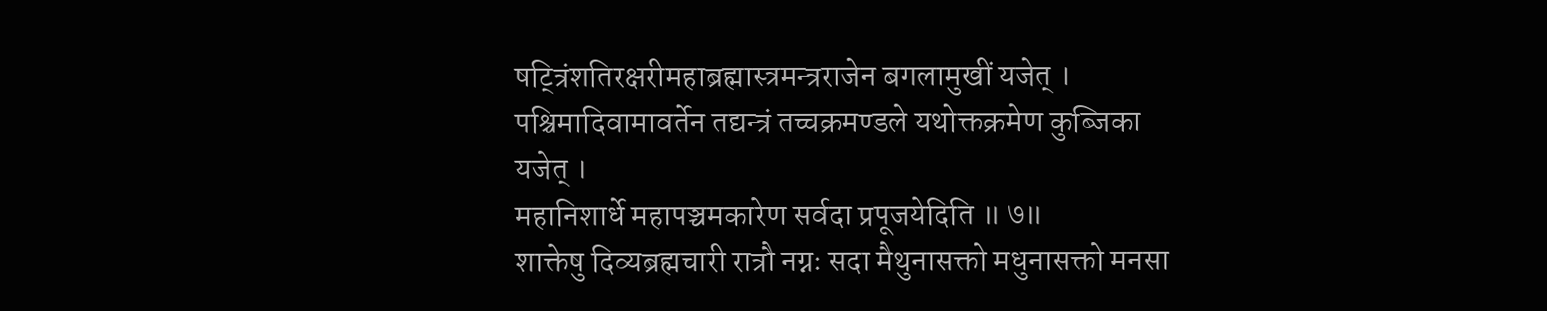षट्त्रिंशतिरक्षरीमहाब्रह्मास्त्रमन्त्रराजेन बगलामुखीं यजेत् । पश्चिमादिवामावर्तेन तद्यन्त्रं तच्चक्रमण्डले यथोक्तक्रमेण कुब्जिका यजेत् ।
महानिशार्धे महापञ्चमकारेण सर्वदा प्रपूजयेदिति ॥ ७॥
शाक्तेषु दिव्यब्रह्मचारी रात्रौ नग्नः सदा मैथुनासक्तो मधुनासक्तो मनसा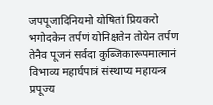जपपूजादिनियमो योषितां प्रियकरो भगोदकेन तर्पणं योनिक्षतेन तोयेन तर्पण
तेनैव पूजनं सर्वदा कुब्जिकारूपमात्मानं विभाव्य महार्घपात्रं संस्थाप्य महायन्त्र
प्रपूज्य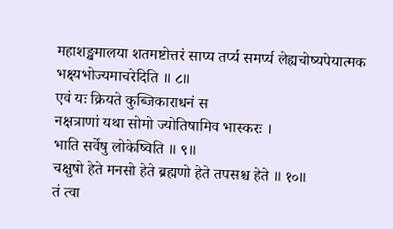महाशङ्खमालया शतमष्टोत्तरं साप्य तर्प्य समर्प्य लेह्यचोष्यपेयात्मक
भक्ष्यभोज्यमाचरेदिति ॥ ८॥
एवं यः क्रियते कुब्जिकाराधनं स
नक्षत्राणां यथा सोमो ज्योतिषामिव भास्करः ।
भाति सर्वेषु लोकेष्विति ॥ ९॥
चक्षुषो हेते मनसो हेते ब्रह्मणो हेते तपसश्च हेते ॥ १०॥
तं त्वा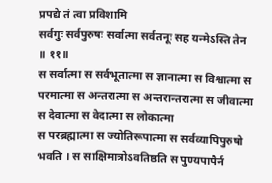प्रपद्ये तं त्वा प्रविशामि
सर्वगुः सर्वपुरुषः सर्वात्मा सर्वतनूः सह यन्मेऽस्ति तेन ॥ ११॥
स सर्वात्मा स सर्वभूतात्मा स ज्ञानात्मा स विश्वात्मा स परमात्मा स अन्तरात्मा स अन्तरान्तरात्मा स जीवात्मा स देवात्मा स वेदात्मा स लोकात्मा
स परब्रह्मात्मा स ज्योतिरूपात्मा स सर्वव्यापिपुरुषो भवति । स साक्षिमात्रोऽवतिष्ठति स पुण्यपापैर्न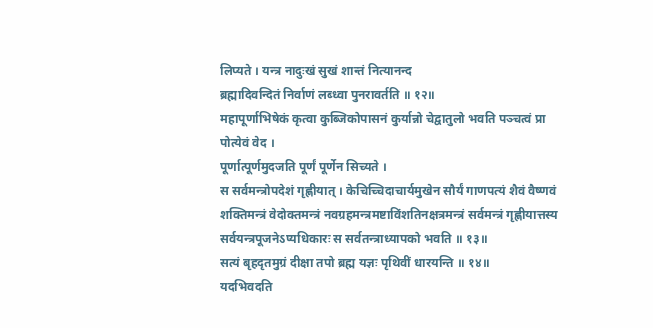लिप्यते । यन्त्र नादुःखं सुखं शान्तं नित्यानन्द
ब्रह्मादिवन्दितं निर्वाणं लब्ध्वा पुनरावर्तति ॥ १२॥
महापूर्णाभिषेकं कृत्वा कुब्जिकोपासनं कुर्यान्नो चेद्वातुलो भवति पञ्चत्वं प्रा
पोत्येवं वेद ।
पूर्णात्पूर्णमुदजति पूर्णं पूर्णेन सिच्यते ।
स सर्वमन्त्रोपदेशं गृह्णीयात् । केचिच्चिदाचार्यमुखेन सौर्यं गाणपत्यं शैवं वैष्णवं
शक्तिमन्त्रं वेदोक्तमन्त्रं नवग्रहमन्त्रमष्टाविंशतिनक्षत्रमन्त्रं सर्वमन्त्रं गृह्णीयात्तस्य
सर्वयन्त्रपूजनेऽप्यधिकारः स सर्वतन्त्राध्यापको भवति ॥ १३॥
सत्यं बृहदृतमुग्रं दीक्षा तपो ब्रह्म यज्ञः पृथिवीं धारयन्ति ॥ १४॥
यदभिवदति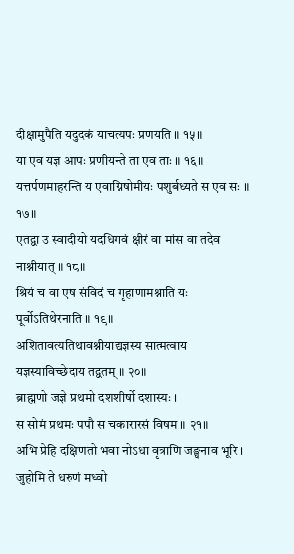दीक्षामुपैति यदुदकं याचत्यपः प्रणयति ॥ १५॥
या एव यज्ञ आपः प्रणीयन्ते ता एव ताः ॥ १६॥
यत्तर्पणमाहरन्ति य एवाग्निषोमीयः पशुर्बध्यते स एव सः ॥ १७॥
एतद्वा उ स्वादीयो यदधिगवं क्षीरं वा मांस वा तदेव नाश्नीयात् ॥ १८॥
श्रियं च वा एष संविदं च गृहाणामश्नाति यः पूर्वोऽतिथेरनाति ॥ १९॥
अशितावत्यतिथावश्नीयाद्यज्ञस्य सात्मत्वाय यज्ञस्याविच्छेदाय तद्वतम् ॥ २०॥
ब्राह्मणो जज्ञे प्रथमो दशशीर्षो दशास्यः ।
स सोमं प्रथमः पपौ स चकारारसं विषम ॥ २१॥
अभि प्रेहि दक्षिणतो भवा नोऽधा वृत्राणि जङ्घनाव भूरि ।
जुहोमि ते धरुणं मध्वो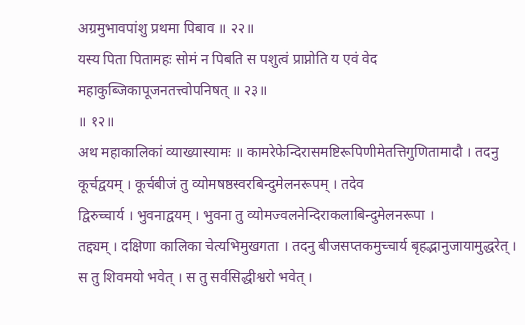अग्रमुभावपांशु प्रथमा पिबाव ॥ २२॥
यस्य पिता पितामहः सोमं न पिबति स पशुत्वं प्राप्नोति य एवं वेद
महाकुब्जिकापूजनतत्त्वोपनिषत् ॥ २३॥
॥ १२॥
अथ महाकालिकां व्याख्यास्यामः ॥ कामरेफेन्दिरासमष्टिरूपिणीमेतत्तिगुणितामादौ । तदनु कूर्चद्वयम् । कूर्चबीजं तु व्योमषष्ठस्वरबिन्दुमेलनरूपम् । तदेव
द्विरुच्चार्य । भुवनाद्वयम् । भुवना तु व्योमज्वलनेन्दिराकलाबिन्दुमेलनरूपा ।
तद्द्यम् । दक्षिणा कालिका चेत्यभिमुखगता । तदनु बीजसप्तकमुच्चार्य बृहद्भानुजायामुद्धरेत् । स तु शिवमयो भवेत् । स तु सर्वसिद्धीश्वरो भवेत् ।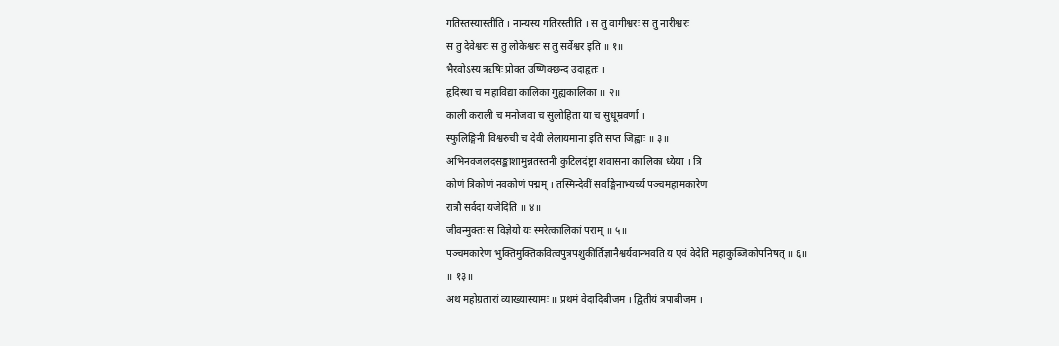गतिस्तस्यास्तीति । नान्यस्य गतिरस्तीति । स तु वागीश्वरः स तु नारीश्वरः
स तु देवेश्वरः स तु लोकेश्वरः स तु सर्वेश्वर इति ॥ १॥
भैरवोऽस्य ऋषिः प्रोक्त उष्णिक्छन्द उदाहृतः ।
हृदिस्था च महाविद्या कालिका गुह्यकालिका ॥ २॥
काली कराली च मनोजवा च सुलोहिता या च सुधूम्रवर्णा ।
स्फुलिङ्गिनी विश्वरुची च देवी लेलायमाना इति सप्त जिह्वाः ॥ ३॥
अभिनवजलदसङ्काशामुन्नतस्तनी कुटिलदंष्ट्रा शवासना कालिका ध्येया । त्रि
कोणं त्रिकोणं नवकोणं पद्मम् । तस्मिन्देवीं सर्वाङ्गेनाभ्यर्च्य पञ्चमहामकारेण
रात्रौ सर्वदा यजेदिति ॥ ४॥
जीवन्मुक्तः स विज्ञेयो यः स्मरेत्कालिकां पराम् ॥ ५॥
पञ्चमकारेण भुक्तिमुक्तिकवित्वपुत्रपशुकीर्तिज्ञानैश्वर्यवान्भवति य एवं वेदेति महाकुब्जिकोपनिषत् ॥ ६॥
॥ १३॥
अथ महोग्रतारां व्याख्यास्यामः ॥ प्रथमं वेदादिबीजम । द्वितीयं त्रपाबीजम ।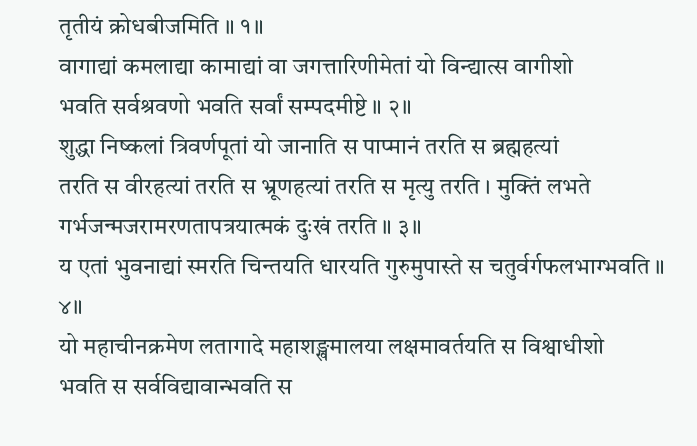तृतीयं क्रोधबीजमिति ॥ १॥
वागाद्यां कमलाद्या कामाद्यां वा जगत्तारिणीमेतां यो विन्द्यात्स वागीशो
भवति सर्वश्रवणो भवति सर्वां सम्पदमीष्टे ॥ २॥
शुद्धा निष्कलां त्रिवर्णपूतां यो जानाति स पाप्मानं तरति स ब्रह्महत्यां
तरति स वीरहत्यां तरति स भ्रूणहत्यां तरति स मृत्यु तरति । मुक्तिं लभते
गर्भजन्मजरामरणतापत्रयात्मकं दुःखं तरति ॥ ३॥
य एतां भुवनाद्यां स्मरति चिन्तयति धारयति गुरुमुपास्ते स चतुर्वर्गफलभाग्भवति ॥ ४॥
यो महाचीनक्रमेण लतागादे महाशङ्खमालया लक्षमावर्तयति स विश्वाधीशो
भवति स सर्वविद्यावान्भवति स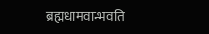ब्रह्मधामवान्भवति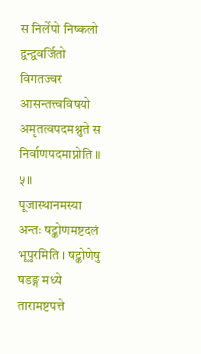स निर्लेपो निष्कलो द्वन्द्ववर्जितो विगतज्वर आसन्तत्त्वविषयो अमृतत्वपदमश्नुते स निर्वाणपदमाप्नोति ॥ ५॥
पूजास्थानमस्या अन्तः षट्कोणमष्टदलं भूपुरमिति । षट्कोणेषु षडङ्ग मध्ये तारामष्टपत्ते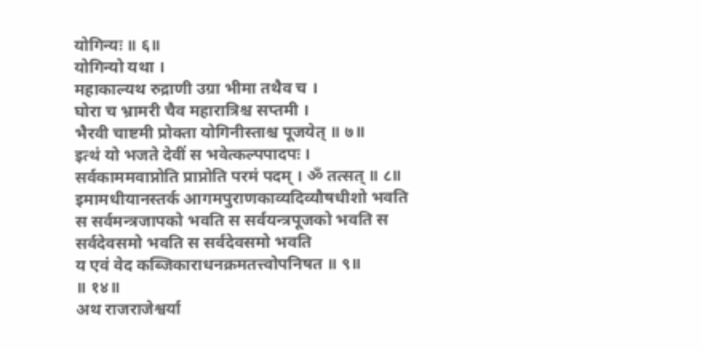योगिन्यः ॥ ६॥
योगिन्यो यथा ।
महाकाल्यथ रुद्राणी उग्रा भीमा तथैव च ।
घोरा च भ्रामरी चैव महारात्रिश्च सप्तमी ।
भैरवी चाष्टमी प्रोक्ता योगिनीस्ताश्च पूजयेत् ॥ ७॥
इत्थं यो भजते देवीं स भवेत्कल्पपादपः ।
सर्वकाममवाप्नोति प्राप्नोति परमं पदम् । ॐ तत्सत् ॥ ८॥
इमामधीयानस्तर्क आगमपुराणकाव्यदिव्यौषधीशो भवति स सर्वमन्त्रजापको भवति स सर्वयन्त्रपूजको भवति स सर्वदेवसमो भवति स सर्वदेवसमो भवति
य एवं वेद कब्जिकाराधनक्रमतत्त्वोपनिषत ॥ ९॥
॥ १४॥
अथ राजराजेश्वर्या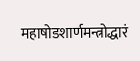महाषोडशार्णमन्त्रोद्धारं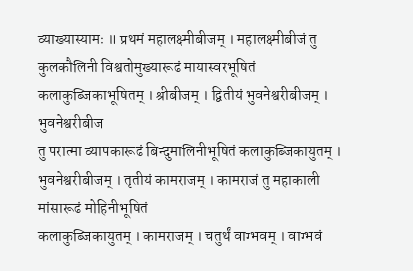व्याख्यास्यामः ॥ प्रथमं महालक्ष्मीबीजम् । महालक्ष्मीबीजं तु कुलकौलिनी विश्वतोमुख्यारूढं मायास्वरभूषितं
कलाकुब्जिकाभूषितम् । श्रीबीजम् । द्वितीयं भुवनेश्वरीबीजम् । भुवनेश्वरीबीज
तु परात्मा व्यापकारूढं बिन्दुमालिनीभूषितं कलाकुब्जिकायुतम् । भुवनेश्वरीबीजम् । तृतीयं कामराजम् । कामराजं तु महाकाली मांसारूढं मोहिनीभूषितं
कलाकुब्जिकायुतम् । कामराजम् । चतुर्थं वाग्भवम् । वाग्भवं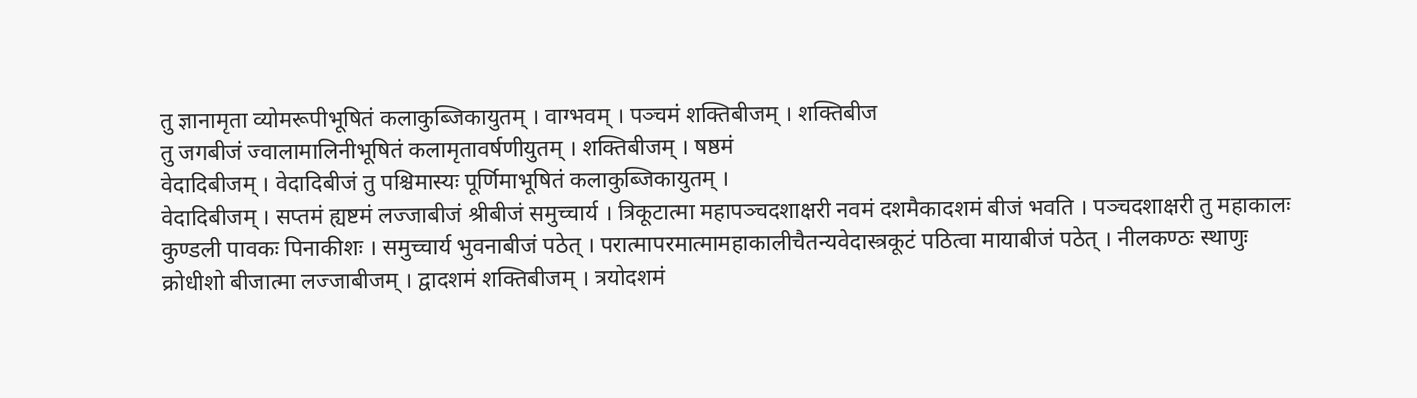तु ज्ञानामृता व्योमरूपीभूषितं कलाकुब्जिकायुतम् । वाग्भवम् । पञ्चमं शक्तिबीजम् । शक्तिबीज
तु जगबीजं ज्वालामालिनीभूषितं कलामृतावर्षणीयुतम् । शक्तिबीजम् । षष्ठमं
वेदादिबीजम् । वेदादिबीजं तु पश्चिमास्यः पूर्णिमाभूषितं कलाकुब्जिकायुतम् ।
वेदादिबीजम् । सप्तमं ह्यष्टमं लज्जाबीजं श्रीबीजं समुच्चार्य । त्रिकूटात्मा महापञ्चदशाक्षरी नवमं दशमैकादशमं बीजं भवति । पञ्चदशाक्षरी तु महाकालः
कुण्डली पावकः पिनाकीशः । समुच्चार्य भुवनाबीजं पठेत् । परात्मापरमात्मामहाकालीचैतन्यवेदास्त्रकूटं पठित्वा मायाबीजं पठेत् । नीलकण्ठः स्थाणुः
क्रोधीशो बीजात्मा लज्जाबीजम् । द्वादशमं शक्तिबीजम् । त्रयोदशमं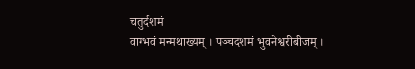चतुर्दशमं
वाग्भवं मन्मथाख्यम् । पञ्चदशमं भुवनेश्वरीबीजम् ।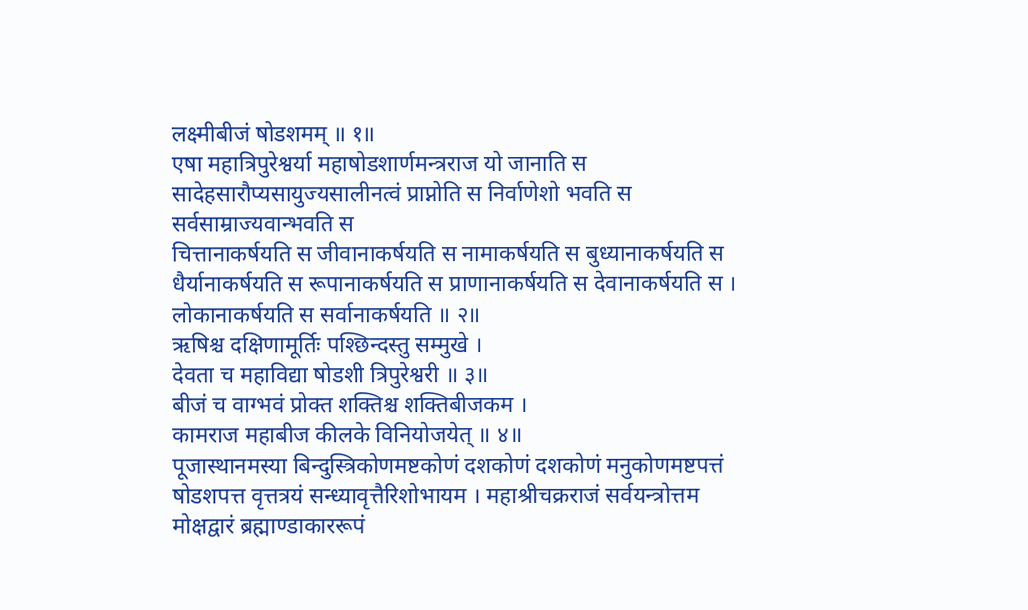लक्ष्मीबीजं षोडशमम् ॥ १॥
एषा महात्रिपुरेश्वर्या महाषोडशार्णमन्त्रराज यो जानाति स सादेहसारौप्यसायुज्यसालीनत्वं प्राप्नोति स निर्वाणेशो भवति स सर्वसाम्राज्यवान्भवति स
चित्तानाकर्षयति स जीवानाकर्षयति स नामाकर्षयति स बुध्यानाकर्षयति स
धैर्यानाकर्षयति स रूपानाकर्षयति स प्राणानाकर्षयति स देवानाकर्षयति स ।
लोकानाकर्षयति स सर्वानाकर्षयति ॥ २॥
ऋषिश्च दक्षिणामूर्तिः पश्छिन्दस्तु सम्मुखे ।
देवता च महाविद्या षोडशी त्रिपुरेश्वरी ॥ ३॥
बीजं च वाग्भवं प्रोक्त शक्तिश्च शक्तिबीजकम ।
कामराज महाबीज कीलके विनियोजयेत् ॥ ४॥
पूजास्थानमस्या बिन्दुस्त्रिकोणमष्टकोणं दशकोणं दशकोणं मनुकोणमष्टपत्तं षोडशपत्त वृत्तत्रयं सन्ध्यावृत्तैरिशोभायम । महाश्रीचक्रराजं सर्वयन्त्रोत्तम
मोक्षद्वारं ब्रह्माण्डाकाररूपं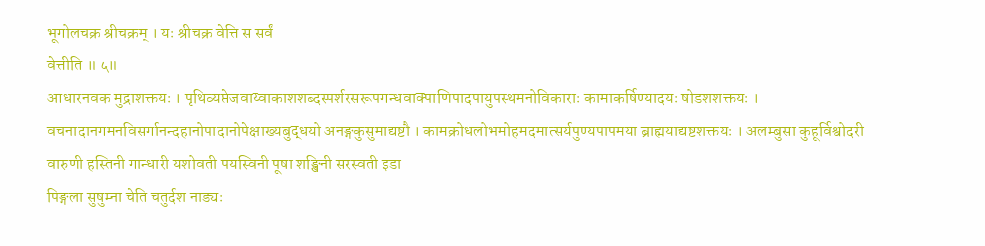भूगोलचक्र श्रीचक्रम् । यः श्रीचक्र वेत्ति स सर्वं
वेत्तीति ॥ ५॥
आधारनवक मुद्राशक्तयः । पृथिव्यप्तेजवाय्वाकाशशब्दस्पर्शरसरूपगन्धवाक्पाणिपादपायुपस्थमनोविकाराः कामाकर्षिण्यादयः षोडशशक्तयः । वचनादानगमनविसर्गानन्दहानोपादानोपेक्षाख्यबुद्धयो अनङ्गकुसुमाद्यष्टौ । कामक्रोधलोभमोहमदमात्सर्यपुण्यपापमया ब्राह्मयाद्यष्टशक्तयः । अलम्बुसा कुहूर्विश्वोदरी
वारुणी हस्तिनी गान्धारी यशोवती पयस्विनी पूषा शङ्खिनी सरस्वती इडा
पिङ्गला सुषुम्ना चेति चतुर्दश नाड्यः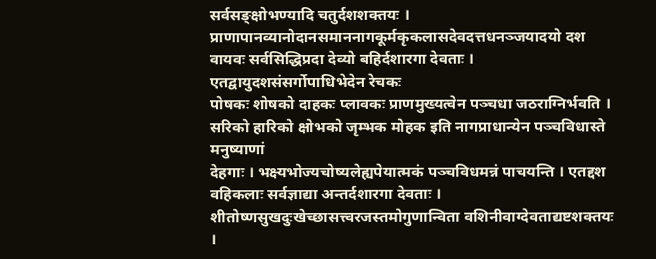सर्वसङ्क्षोभण्यादि चतुर्दशशक्तयः । प्राणापानव्यानोदानसमाननागकूर्मकृकलासदेवदत्तधनञ्जयादयो दश वायवः सर्वसिद्धिप्रदा देव्यो बहिर्दशारगा देवताः । एतद्वायुदशसंसर्गोपाधिभेदेन रेचकः
पोषकः शोषको दाहकः प्लावकः प्राणमुख्यत्वेन पञ्चधा जठराग्निर्भवति । सरिको हारिको क्षोभको जृम्भक मोहक इति नागप्राधान्येन पञ्चविधास्ते मनुष्याणां
देहगाः । भक्ष्यभोज्यचोष्यलेह्यपेयात्मकं पञ्चविधमन्नं पाचयन्ति । एतद्दश वहिकलाः सर्वज्ञाद्या अन्तर्दशारगा देवताः । शीतोष्णसुखदुःखेच्छासत्त्वरजस्तमोगुणान्विता वशिनीवाग्देवताद्यष्टशक्तयः ।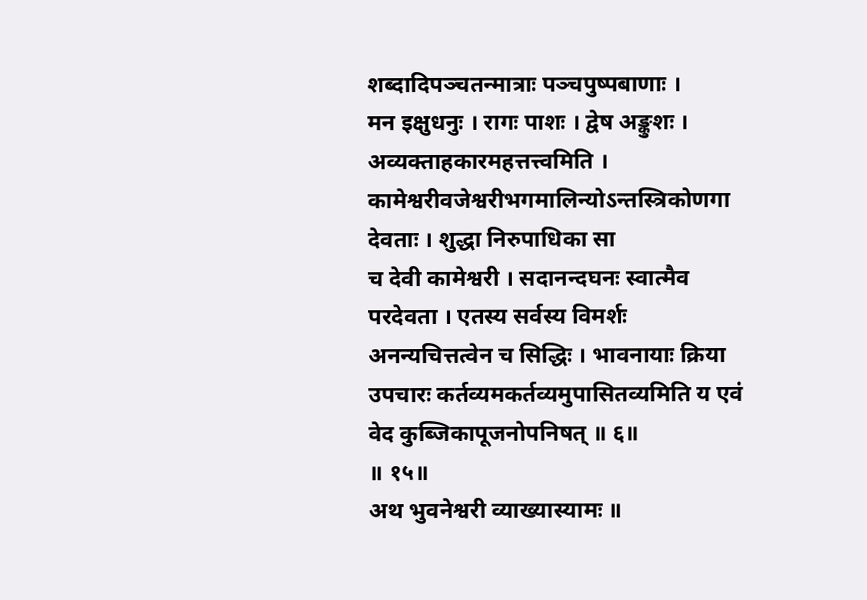शब्दादिपञ्चतन्मात्राः पञ्चपुष्पबाणाः ।
मन इक्षुधनुः । रागः पाशः । द्वेष अङ्कुशः । अव्यक्ताहकारमहत्तत्त्वमिति । कामेश्वरीवजेश्वरीभगमालिन्योऽन्तस्त्रिकोणगा देवताः । शुद्धा निरुपाधिका सा
च देवी कामेश्वरी । सदानन्दघनः स्वात्मैव परदेवता । एतस्य सर्वस्य विमर्शः
अनन्यचित्तत्वेन च सिद्धिः । भावनायाः क्रिया उपचारः कर्तव्यमकर्तव्यमुपासितव्यमिति य एवं वेद कुब्जिकापूजनोपनिषत् ॥ ६॥
॥ १५॥
अथ भुवनेश्वरी व्याख्यास्यामः ॥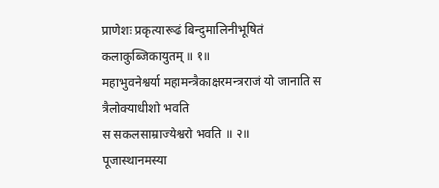प्राणेशः प्रकृत्यारूढं बिन्दुमालिनीभूषितं
कलाकुब्जिकायुतम् ॥ १॥
महाभुवनेश्वर्या महामन्त्रैकाक्षरमन्त्रराजं यो जानाति स त्रैलोक्याधीशो भवति
स सकलसाम्राज्येश्वरो भवति ॥ २॥
पूजास्थानमस्या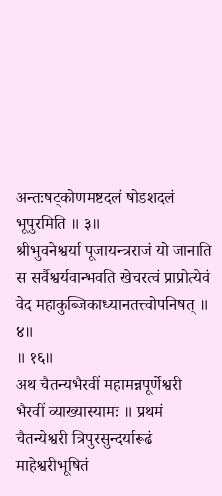अन्तःषट्कोणमष्टदलं षोडशदलं भूपुरमिति ॥ ३॥
श्रीभुवनेश्वर्या पूजायन्त्रराजं यो जानाति स सर्वैश्वर्यवान्भवति खेचरत्वं प्राप्रोत्येवं वेद महाकुब्जिकाध्यानतत्त्वोपनिषत् ॥ ४॥
॥ १६॥
अथ चैतन्यभैरवीं महामन्नपूर्णेश्वरी भैरवीं व्याख्यास्यामः ॥ प्रथमं चैतन्येश्वरी त्रिपुरसुन्दर्यारूढं माहेश्वरीभूषितं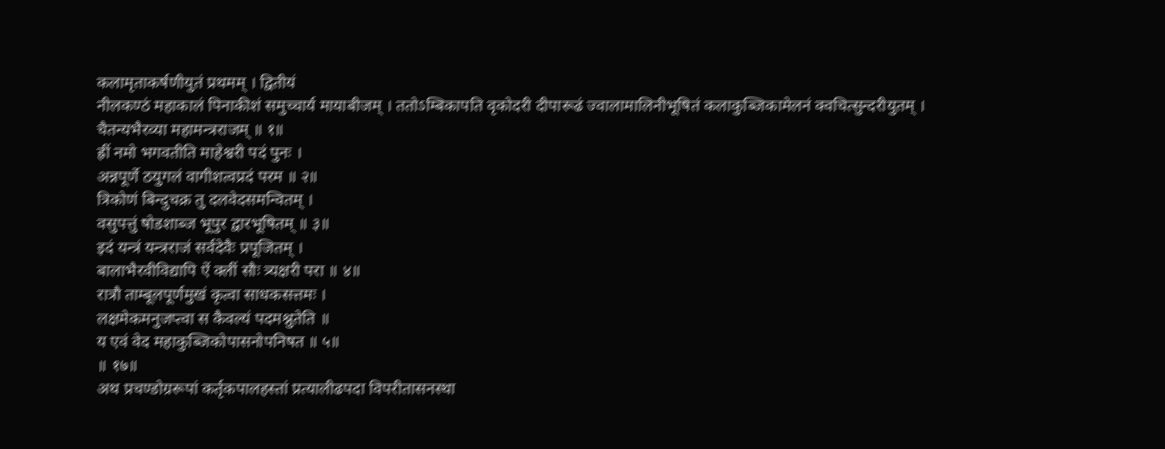कलामृताकर्षणीयुतं प्रथमम् । द्वितीयं
नीलकण्ठं महाकालं पिनाकीशं समुच्चार्य मायाबीजम् । ततोऽम्बिकापति वृकोदरी दीपारूढं ज्वालामालिनीभूषितं कलाकुब्जिकामेलनं क्वचित्सुन्दरीयुतम् ।
चैतन्यभैरव्या महामन्त्रराजम् ॥ १॥
ह्रीं नमो भगवतीति माहेश्वरी पदं पुनः ।
अन्नपूर्णे ठयुगलं वागीशत्वप्रदं परम ॥ २॥
त्रिकोणं बिन्दुचक्र तु दलवेदसमन्वितम् ।
वसुपत्तुं षोडशाब्ज भूपुर द्वारभूषितम् ॥ ३॥
इदं यन्त्रं यन्त्रराजं सर्वदेवैः प्रपूजितम् ।
बालाभैरवीविद्यापि ऐं क्लीं सौः त्र्यक्षरी परा ॥ ४॥
रात्रौ ताम्बूलपूर्णमुखं कृत्वा साधकसत्तमः ।
लक्षमेकमनुजप्त्वा स कैवल्यं पदमश्नुतेति ॥
य एवं वेद महाकुब्जिकोपासनोपनिषत ॥ ५॥
॥ १७॥
अथ प्रचण्डोग्ररूपां कर्तृकपालहस्तां प्रत्यालीढपदा विपरीतासनस्था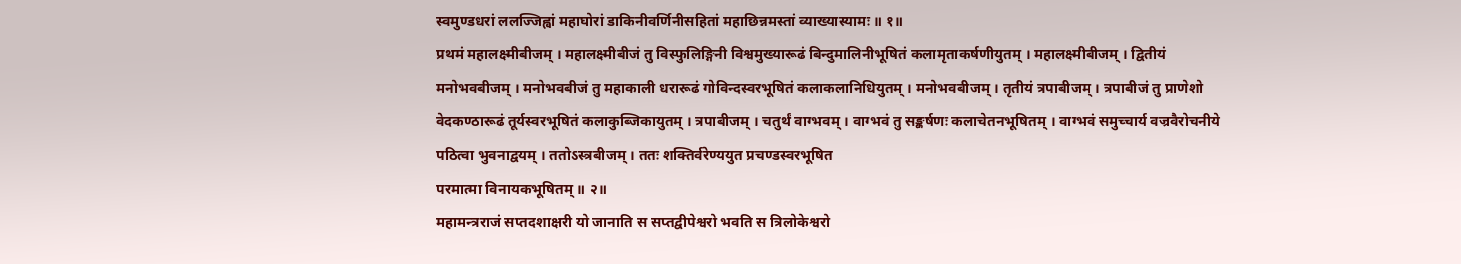स्वमुण्डधरां ललज्जिह्वां महाघोरां डाकिनीवर्णिनीसहितां महाछिन्नमस्तां व्याख्यास्यामः ॥ १॥
प्रथमं महालक्ष्मीबीजम् । महालक्ष्मीबीजं तु विस्फुलिङ्गिनी विश्वमुख्यारूढं बिन्दुमालिनीभूषितं कलामृताकर्षणीयुतम् । महालक्ष्मीबीजम् । द्वितीयं
मनोभवबीजम् । मनोभवबीजं तु महाकाली धरारूढं गोविन्दस्वरभूषितं कलाकलानिधियुतम् । मनोभवबीजम् । तृतीयं त्रपाबीजम् । त्रपाबीजं तु प्राणेशो
वेदकण्ठारूढं तूर्यस्वरभूषितं कलाकुब्जिकायुतम् । त्रपाबीजम् । चतुर्थं वाग्भवम् । वाग्भवं तु सङ्कर्षणः कलाचेतनभूषितम् । वाग्भवं समुच्चार्य वज्रवैरोचनीये
पठित्वा भुवनाद्वयम् । ततोऽस्त्रबीजम् । ततः शक्तिर्वरेण्ययुत प्रचण्डस्वरभूषित
परमात्मा विनायकभूषितम् ॥ २॥
महामन्त्रराजं सप्तदशाक्षरी यो जानाति स सप्तद्वीपेश्वरो भवति स त्रिलोकेश्वरो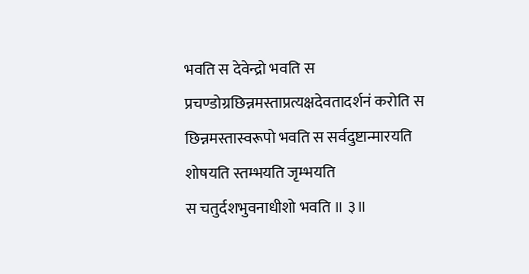भवति स देवेन्द्रो भवति स प्रचण्डोग्रछिन्नमस्ताप्रत्यक्षदेवतादर्शनं करोति स
छिन्नमस्तास्वरूपो भवति स सर्वदुष्टान्मारयति शोषयति स्तम्भयति जृम्भयति
स चतुर्दशभुवनाधीशो भवति ॥ ३॥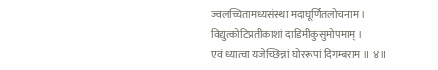ज्वलच्चितामध्यसंस्था मदाघूर्णितलोचनाम ।
विद्युत्कोटिप्रतीकाशां दाडिमीकुसुमोपमाम् ।
एवं ध्यात्वा यजेच्छिन्नां घोररूपां दिगम्बराम ॥ ४॥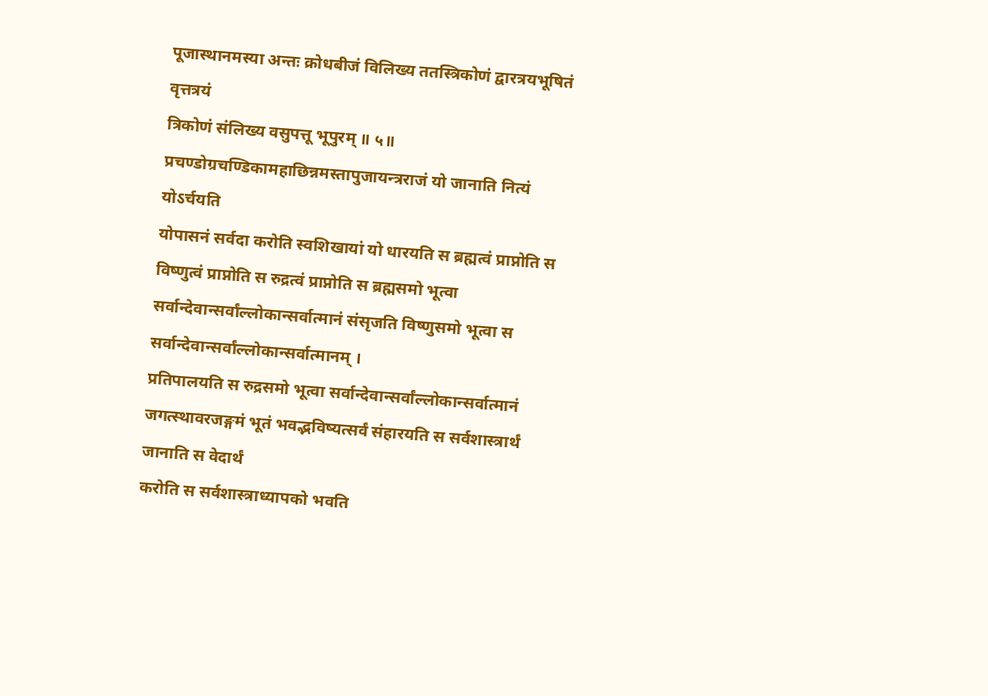पूजास्थानमस्या अन्तः क्रोधबीजं विलिख्य ततस्त्रिकोणं द्वारत्रयभूषितं वृत्तत्रयं
त्रिकोणं संलिख्य वसुपत्तू भूपुरम् ॥ ५॥
प्रचण्डोग्रचण्डिकामहाछिन्नमस्तापुजायन्त्रराजं यो जानाति नित्यं योऽर्चयति
योपासनं सर्वदा करोति स्वशिखायां यो धारयति स ब्रह्मत्वं प्राप्नोति स
विष्णुत्वं प्राप्नोति स रुद्रत्वं प्राप्नोति स ब्रह्मसमो भूत्वा सर्वान्देवान्सर्वांल्लोकान्सर्वात्मानं संसृजति विष्णुसमो भूत्वा स सर्वान्देवान्सर्वांल्लोकान्सर्वात्मानम् ।
प्रतिपालयति स रुद्रसमो भूत्वा सर्वान्देवान्सर्वांल्लोकान्सर्वात्मानं जगत्स्थावरजङ्गमं भूतं भवद्भविष्यत्सर्वं संहारयति स सर्वशास्त्रार्थं जानाति स वेदार्थं
करोति स सर्वशास्त्राध्यापको भवति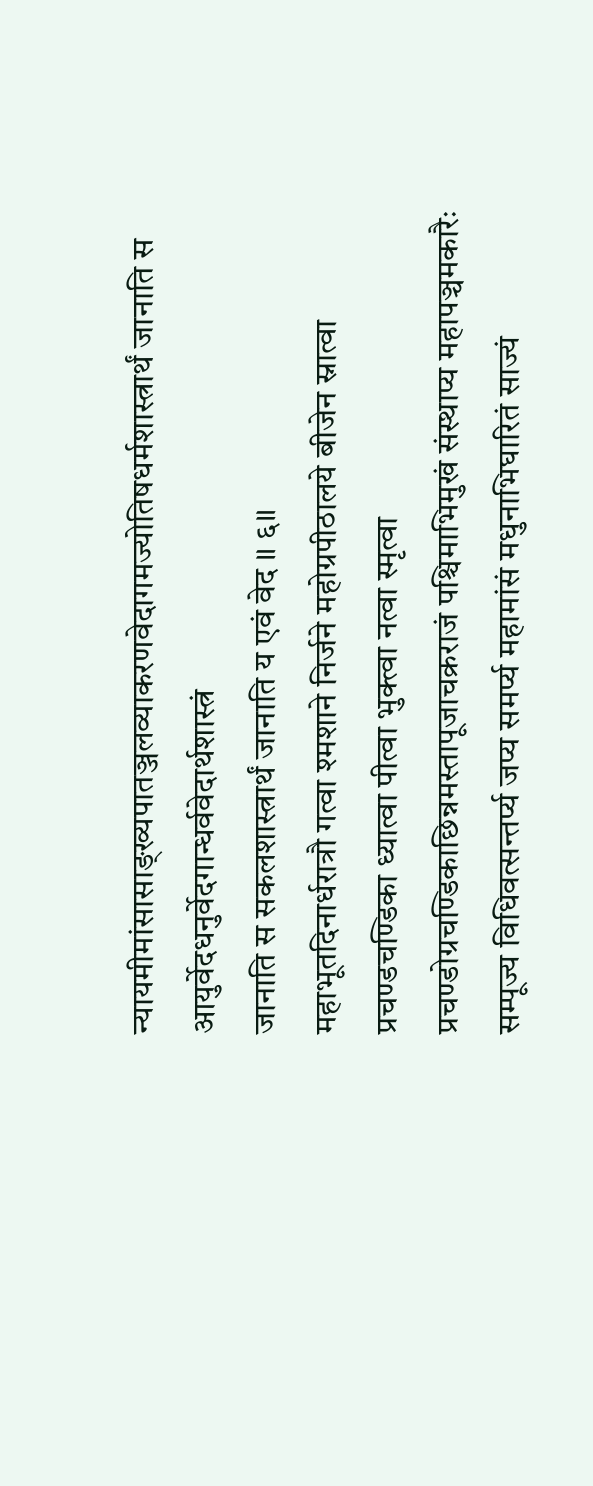न्यायमीमांसासाङ्ख्यपातञ्जलव्याकरणवेदागमज्योतिषधर्मशास्त्रार्थं जानाति स आयुर्वेदधनुर्वेदगान्धर्ववेदार्थशास्त्रं
जानाति स सकलशास्त्रार्थं जानाति य एवं वेद ॥ ६॥
महाभूतदिनार्धरात्रौ गत्वा श्मशाने निर्जने महोग्रपीठालये बीजेन स्नात्वा
प्रचण्डचण्डिका ध्यात्वा पीत्वा भुक्त्वा नत्वा स्मृत्वा प्रचण्डोग्रचण्डिकाछिन्नमस्तापूजाचक्रराजं पश्चिमाभिमुखं संस्थाप्य महापञ्चमकारैः सम्पूज्य विधिवत्सन्तर्प्य जप्य समर्प्य महामांसं मधुनाभिघारितं साज्यं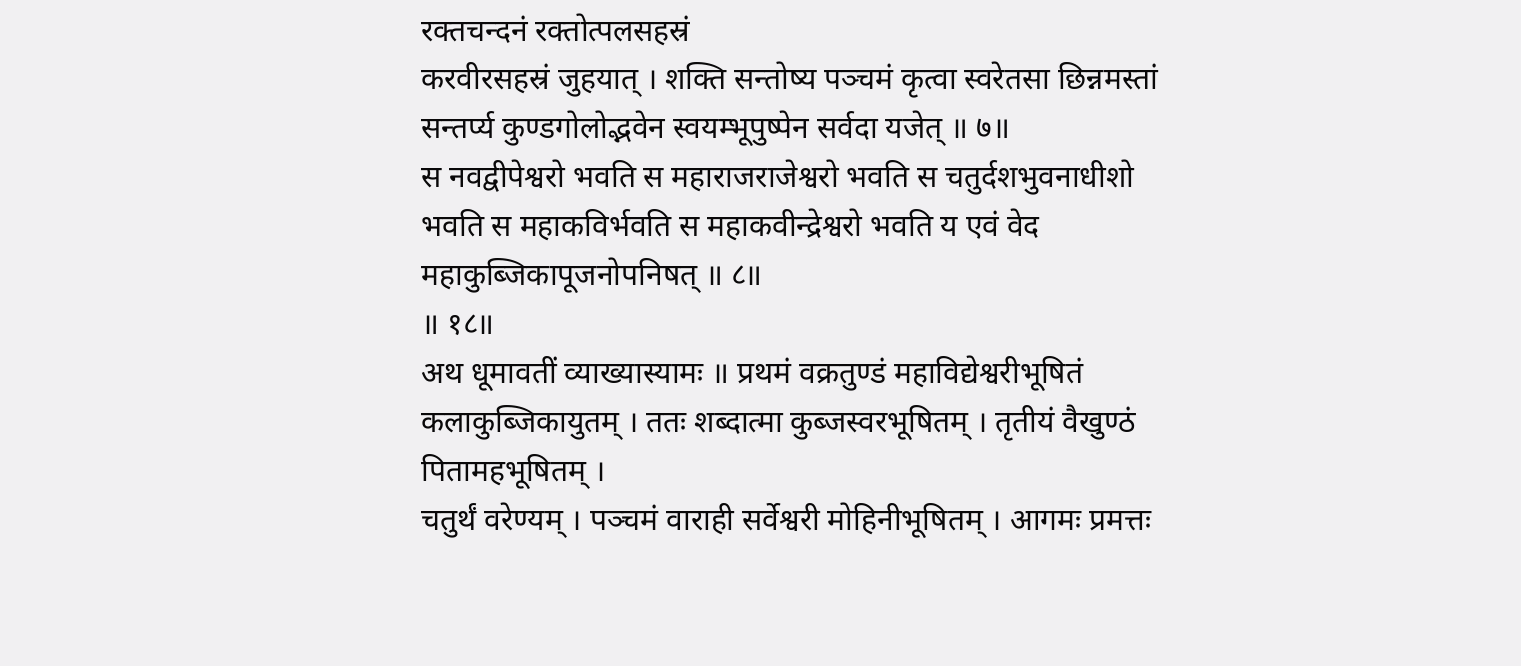रक्तचन्दनं रक्तोत्पलसहस्रं
करवीरसहस्रं जुहयात् । शक्ति सन्तोष्य पञ्चमं कृत्वा स्वरेतसा छिन्नमस्तां
सन्तर्प्य कुण्डगोलोद्भवेन स्वयम्भूपुष्पेन सर्वदा यजेत् ॥ ७॥
स नवद्वीपेश्वरो भवति स महाराजराजेश्वरो भवति स चतुर्दशभुवनाधीशो
भवति स महाकविर्भवति स महाकवीन्द्रेश्वरो भवति य एवं वेद महाकुब्जिकापूजनोपनिषत् ॥ ८॥
॥ १८॥
अथ धूमावतीं व्याख्यास्यामः ॥ प्रथमं वक्रतुण्डं महाविद्येश्वरीभूषितं कलाकुब्जिकायुतम् । ततः शब्दात्मा कुब्जस्वरभूषितम् । तृतीयं वैखुण्ठं पितामहभूषितम् ।
चतुर्थं वरेण्यम् । पञ्चमं वाराही सर्वेश्वरी मोहिनीभूषितम् । आगमः प्रमत्तः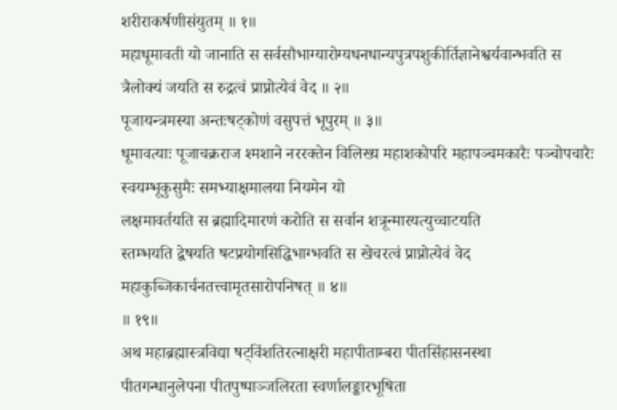शरीराकर्षणीसंयुतम् ॥ १॥
महाधूमावती यो जानाति स सर्वसौभाग्यारोग्यधनधान्यपुत्रपशुकीर्तिज्ञानेश्वर्यवान्भवति स त्रैलोक्यं जयति स रुद्रत्वं प्राप्नोत्येवं वेद ॥ २॥
पूजायन्त्रमस्या अन्तःषट्कोणं वसुपत्तं भूपुरम् ॥ ३॥
धूमावत्याः पूजाचक्रराज श्मशाने नररक्तेन विलिख्य महाशकोपरि महापञ्चमकारैः पञ्चोपचारैः स्वयम्भूकुसुमैः समभ्याक्षमालया नियमेन यो
लक्षमावर्तयति स ब्रह्मादिमारणं करोति स सर्वान शत्रून्मारयत्युच्चाटयति
स्तम्भयति द्वेषयति षटप्रयोगसिद्धिभाग्भवति स खेचरत्वं प्राप्नोत्येवं वेद महाकुब्जिकार्चनतत्त्वामृतसारोपनिषत् ॥ ४॥
॥ १९॥
अथ महाब्रह्मास्त्रविद्या षट्विंशतिरत्नाक्षरी महापीताम्बरा पीतसिंहासनस्था
पीतगन्धानुलेपना पीतपुष्पाञ्जलिरता स्वर्णालङ्कारभूषिता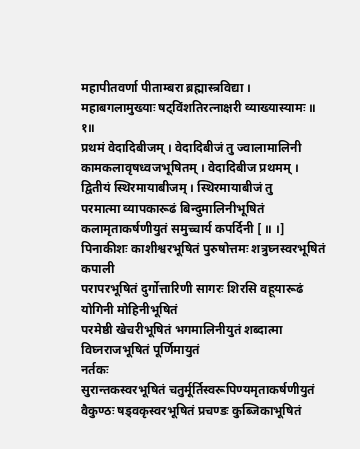महापीतवर्णा पीताम्बरा ब्रह्मास्त्रविद्या । महाबगलामुख्याः षट्विंशतिरत्नाक्षरी व्याख्यास्यामः ॥ १॥
प्रथमं वेदादिबीजम् । वेदादिबीजं तु ज्वालामालिनी कामकलावृषध्वजभूषितम् । वेदादिबीज प्रथमम् । द्वितीयं स्थिरमायाबीजम् । स्थिरमायाबीजं तु
परमात्मा व्यापकारूढं बिन्दुमालिनीभूषितं कलामृताकर्षणीयुतं समुच्चार्य कपर्दिनी [ ॥ ।] पिनाकीशः काशीश्वरभूषितं पुरुषोत्तमः शत्रुघ्नस्वरभूषितं कपाली
परापरभूषितं दुर्गोत्तारिणी सागरः शिरसि वहूयारूढं योगिनी मोहिनीभूषितं
परमेष्ठी खेचरीभूषितं भगमालिनीयुतं शब्दात्मा विघ्नराजभूषितं पूर्णिमायुतं
नर्तकः
सुरान्तकस्वरभूषितं चतुर्मूर्तिस्वरूपिण्यमृताकर्षणीयुतं वैकुण्ठः षड्वकृस्वरभूषितं प्रचण्डः कुब्जिकाभूषितं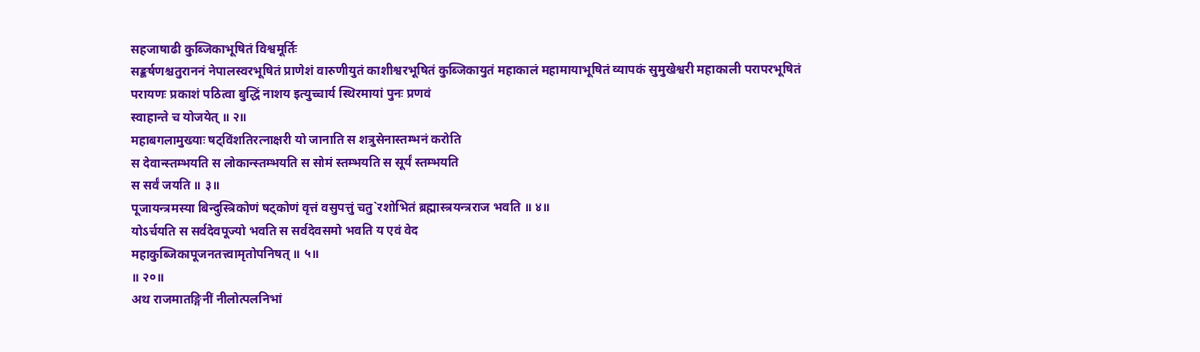सहजाषाढी कुब्जिकाभूषितं विश्वमूर्तिः
सङ्कर्षणश्चतुराननं नेपालस्वरभूषितं प्राणेशं वारुणीयुतं काशीश्वरभूषितं कुब्जिकायुतं महाकालं महामायाभूषितं व्यापकं सुमुखेश्वरी महाकाली परापरभूषितं
परायणः प्रकाशं पठित्वा बुद्धिं नाशय इत्युच्चार्य स्थिरमायां पुनः प्रणवं
स्वाहान्ते च योजयेत् ॥ २॥
महाबगलामुख्याः षट्विंशतिरत्नाक्षरी यो जानाति स शत्रुसेनास्तम्भनं करोति
स देवान्स्तम्भयति स लोकान्स्तम्भयति स सोमं स्तम्भयति स सूर्यं स्तम्भयति
स सर्वं जयति ॥ ३॥
पूजायन्त्रमस्या बिन्दुस्त्रिकोणं षट्कोणं वृत्तं वसुपत्तुं चतु`रशोभितं ब्रह्मास्त्रयन्त्रराज भवति ॥ ४॥
योऽर्चयति स सर्वदेवपूज्यो भवति स सर्वदेवसमो भवति य एवं वेद
महाकुब्जिकापूजनतत्त्वामृतोपनिषत् ॥ ५॥
॥ २०॥
अथ राजमातङ्गिनीं नीलोत्पलनिभां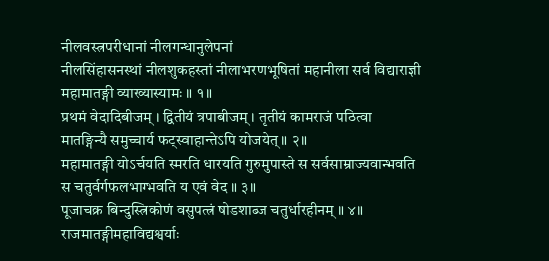नीलवस्त्रपरीधानां नीलगन्धानुलेपनां
नीलसिंहासनस्थां नीलशुकहस्तां नीलाभरणभूषितां महानीला सर्व विद्याराज्ञी
महामातङ्गी व्याख्यास्यामः ॥ १॥
प्रथमं वेदादिबीजम् । द्वितीयं त्रपाबीजम् । तृतीयं कामराजं पठित्वा
मातङ्गिन्यै समुच्चार्य फट्स्वाहान्तेऽपि योजयेत् ॥ २॥
महामातङ्गी योऽर्चयति स्मरति धारयति गुरुमुपास्ते स सर्वसाम्राज्यवान्भवति
स चतुर्वर्गफलभाग्भवति य एवं वेद ॥ ३॥
पूजाचक्र बिन्दुस्त्रिकोणं वसुपत्त्रं षोडशाब्ज चतुर्धारहीनम् ॥ ४॥
राजमातङ्गीमहाविद्यश्वर्याः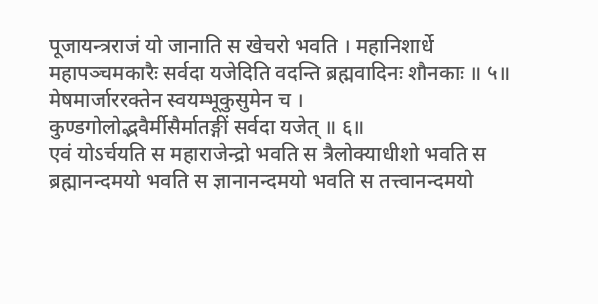पूजायन्त्रराजं यो जानाति स खेचरो भवति । महानिशार्धे महापञ्चमकारैः सर्वदा यजेदिति वदन्ति ब्रह्मवादिनः शौनकाः ॥ ५॥
मेषमार्जाररक्तेन स्वयम्भूकुसुमेन च ।
कुण्डगोलोद्भवैर्मीसैर्मातङ्गीं सर्वदा यजेत् ॥ ६॥
एवं योऽर्चयति स महाराजेन्द्रो भवति स त्रैलोक्याधीशो भवति स ब्रह्मानन्दमयो भवति स ज्ञानानन्दमयो भवति स तत्त्वानन्दमयो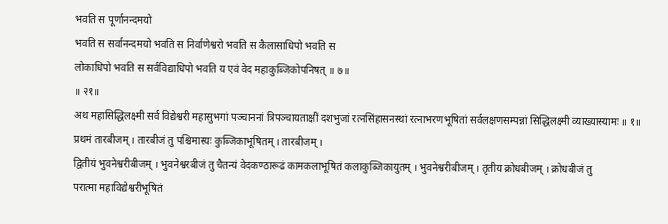भवति स पूर्णानन्दमयो
भवति स सर्वानन्दमयो भवति स निर्वाणेश्वरो भवति स कैलासाधिपो भवति स
लोकाधिपो भवति स सर्वविद्याधिपो भवति य एवं वेद महाकुब्जिकोपनिषत् ॥ ७॥
॥ २१॥
अथ महासिद्धिलक्ष्मी सर्व विद्येश्वरी महासुभगां पञ्चाननां त्रिपञ्चायताक्षीं दशभुजां रत्नसिंहासनस्थां रत्नाभरणभूषितां सर्वलक्षणसम्पन्नां सिद्धिलक्ष्मी व्याख्यास्यामः ॥ १॥
प्रथमं तारबीजम् । तारबीजं तु पश्चिमास्यः कुब्जिकाभूषितम् । तारबीजम् ।
द्वितीयं भुवनेश्वरीबीजम् । भुवनेश्वरबीजं तु चैतन्यं वेदकण्ठारूढं कामकलाभूषितं कलाकुब्जिकायुतम् । भुवनेश्वरीबीजम् । तृतीय क्रोधबीजम् । क्रोधबीजं तु
परात्मा महाविद्येश्वरीभूषितं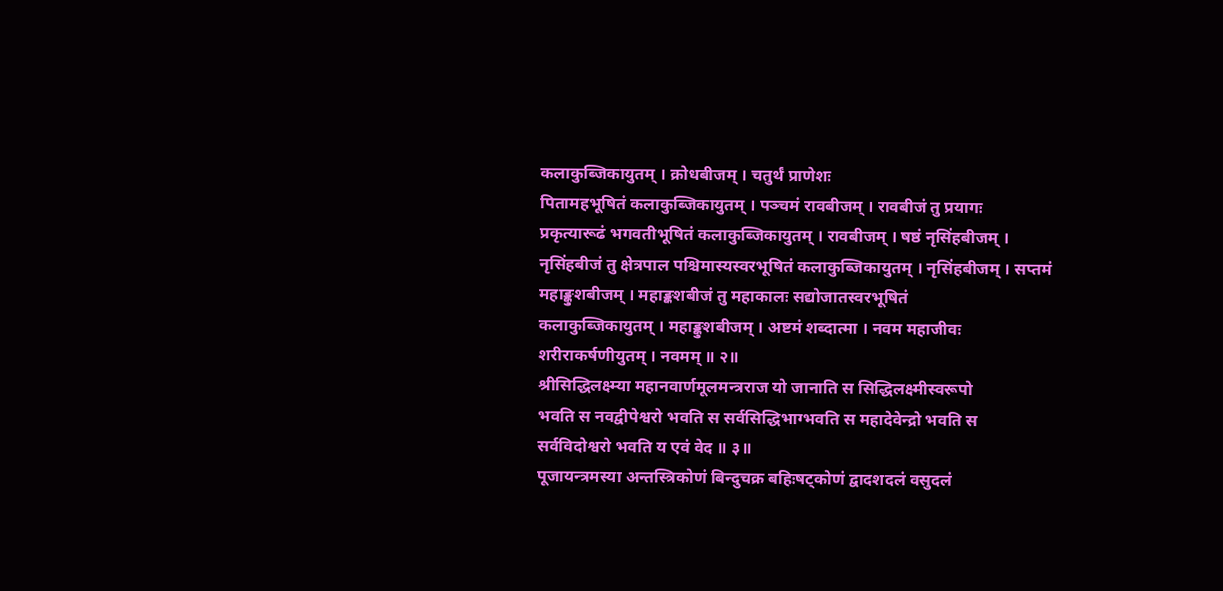कलाकुब्जिकायुतम् । क्रोधबीजम् । चतुर्थं प्राणेशः
पितामहभूषितं कलाकुब्जिकायुतम् । पञ्चमं रावबीजम् । रावबीजं तु प्रयागः
प्रकृत्यारूढं भगवतीभूषितं कलाकुब्जिकायुतम् । रावबीजम् । षष्ठं नृसिंहबीजम् ।
नृसिंहबीजं तु क्षेत्रपाल पश्चिमास्यस्वरभूषितं कलाकुब्जिकायुतम् । नृसिंहबीजम् । सप्तमं महाङ्कुशबीजम् । महाङ्कशबीजं तु महाकालः सद्योजातस्वरभूषितं
कलाकुब्जिकायुतम् । महाङ्कुशबीजम् । अष्टमं शब्दात्मा । नवम महाजीवः
शरीराकर्षणीयुतम् । नवमम् ॥ २॥
श्रीसिद्धिलक्ष्म्या महानवार्णमूलमन्त्रराज यो जानाति स सिद्धिलक्ष्मीस्वरूपो
भवति स नवद्वीपेश्वरो भवति स सर्वसिद्धिभाग्भवति स महादेवेन्द्रो भवति स
सर्वविदोश्वरो भवति य एवं वेद ॥ ३॥
पूजायन्त्रमस्या अन्तस्त्रिकोणं बिन्दुचक्र बहिःषट्कोणं द्वादशदलं वसुदलं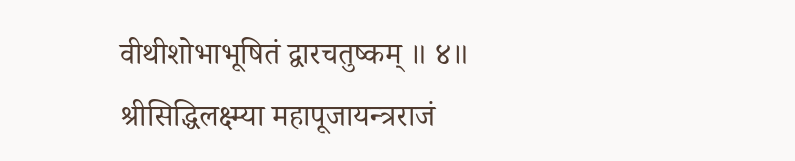वीथीशोभाभूषितं द्वारचतुष्कम् ॥ ४॥
श्रीसिद्धिलक्ष्म्या महापूजायन्त्रराजं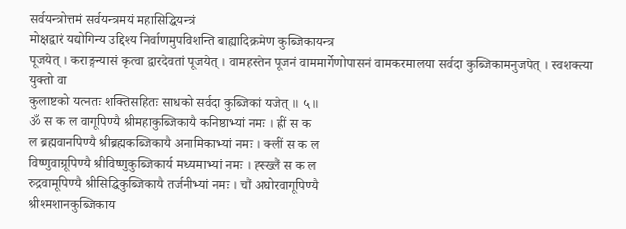सर्वयन्त्रोत्तमं सर्वयन्त्रमयं महासिद्धियन्त्रं
मोक्षद्वारं यद्योगिन्य उद्दिश्य निर्वाणमुपविशन्ति बाह्यादिक्रमेण कुब्जिकायन्त्र
पूजयेत् । कराङ्गन्यासं कृत्वा द्वारदेवतां पूजयेत् । वामहस्तेन पूजनं वाममार्गेणोपासनं वामकरमालया सर्वदा कुब्जिकामनुजपेत् । स्वशक्त्या युक्तो वा
कुलाष्टको यत्नतः शक्तिसहितः साधको सर्वदा कुब्जिकां यजेत् ॥ ५॥
ॐ स क ल वागूपिण्यै श्रीमहाकुब्जिकायै कनिष्ठाभ्यां नमः । ह्रीं स क
ल ब्रह्मवानपिण्यै श्रीब्रह्मकब्जिकायै अनामिकाभ्यां नमः । क्लीं स क ल
विष्णुवाग्रूपिण्यै श्रीविष्णुकुब्जिकार्य मध्यमाभ्यां नमः । ह्स्ख्लैं स क ल
रुद्रवामूपिण्यै श्रीसिद्धिकुब्जिकायै तर्जनीभ्यां नमः । चौं अघोरवागूपिण्यै
श्रीश्मशानकुब्जिकाय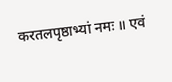करतलपृष्ठाभ्यां नमः ॥ एवं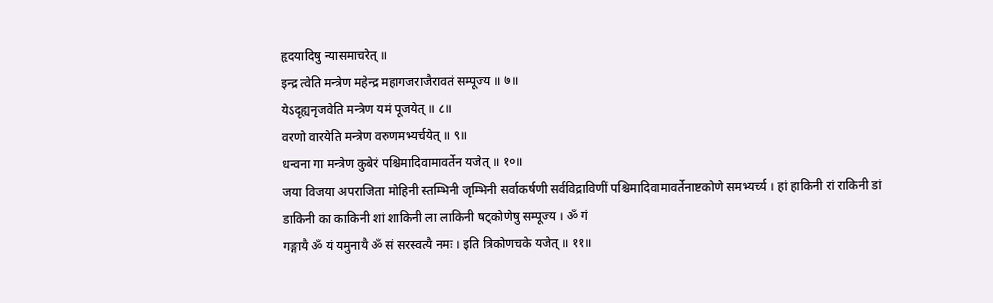हृदयादिषु न्यासमाचरेत् ॥
इन्द्र त्वेति मन्त्रेण महेन्द्र महागजराजैरावतं सम्पूज्य ॥ ७॥
येऽदृह्यनृजवेति मन्त्रेण यमं पूजयेत् ॥ ८॥
वरणो वारयेति मन्त्रेण वरुणमभ्यर्चयेत् ॥ ९॥
धन्वना गा मन्त्रेण कुबेरं पश्चिमादिवामावर्तेन यजेत् ॥ १०॥
जया विजया अपराजिता मोहिनी स्तम्भिनी जृम्भिनी सर्वाकर्षणी सर्वविद्राविणीं पश्चिमादिवामावर्तेनाष्टकोणे समभ्यर्च्य । हां हाकिनी रां राकिनी डां
डाकिनी का काकिनी शां शाकिनी ला लाकिनी षट्कोणेषु सम्पूज्य । ॐ गं
गङ्गायै ॐ यं यमुनायै ॐ सं सरस्वत्यै नमः । इति त्रिकोणचके यजेत् ॥ ११॥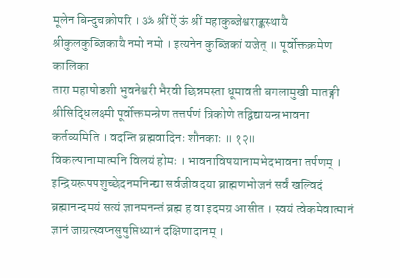मूलेन बिन्दुचक्रोपरि । ॐ श्रीं ऐं ऊं श्रीं महाकुब्जेश्वराङ्कस्थायै श्रीकुलकुब्जिकायै नमो नमो । इत्यनेन कुब्जिकां यजेत् ॥ पूर्वोक्तक्रमेण कालिका
तारा महाषोडशी भुवनेश्वरी भैरवी छिन्नमस्ता धूमावती बगलामुखी मातङ्गी
श्रीसिद्धिलक्ष्मी पूर्वोक्तमन्त्रेण तत्तर्पणं त्रिकोणे तद्विद्यायन्त्रभावना कर्तव्यमिति । वदन्ति ब्रह्मवादिनः शौनकाः ॥ १२॥
विकल्पानामात्मनि विलयं होमः । भावनाविषयानामभेदभावना तर्पणम् ।
इन्द्रियरूपपशुच्छेदनमनिन्द्या सर्वजीवदया ब्राह्मणभोजनं सर्वं खल्विदं ब्रह्मानन्दमयं सत्यं ज्ञानमनन्तं ब्रह्म ह वा इदमग्र आसीत । स्वयं त्वेकमेवात्मानं
ज्ञानं जाग्रत्स्वप्नसुषुप्तिध्यानं दक्षिणादानम् ।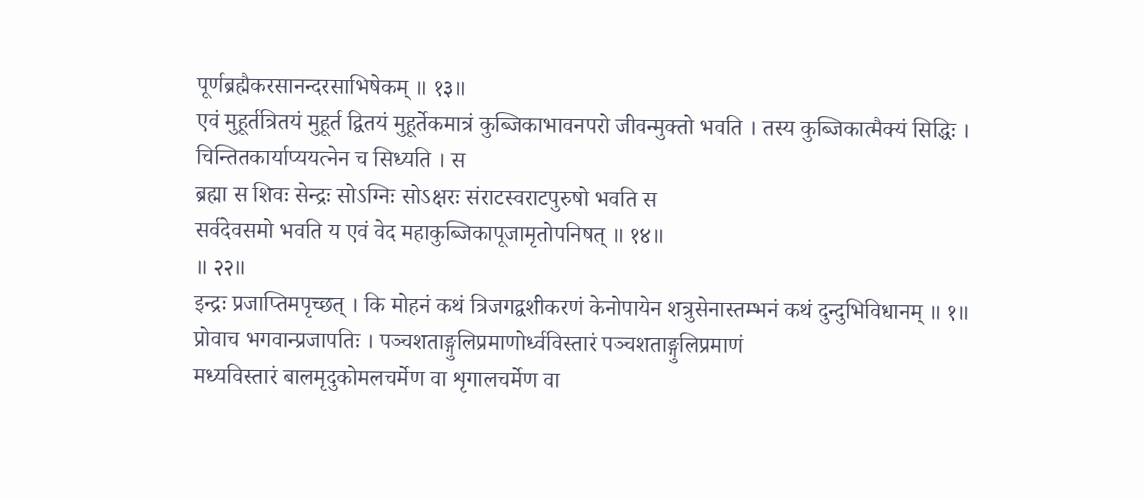पूर्णब्रह्मैकरसानन्दरसाभिषेकम् ॥ १३॥
एवं मुहूर्तत्रितयं मुहूर्त द्वितयं मुहूर्तेकमात्रं कुब्जिकाभावनपरो जीवन्मुक्तो भवति । तस्य कुब्जिकात्मैक्यं सिद्धिः । चिन्तितकार्याप्ययत्नेन च सिध्यति । स
ब्रह्मा स शिवः सेन्द्रः सोऽग्निः सोऽक्षरः संराटस्वराटपुरुषो भवति स
सर्वदेवसमो भवति य एवं वेद महाकुब्जिकापूजामृतोपनिषत् ॥ १४॥
॥ २२॥
इन्द्रः प्रजाप्तिमपृच्छत् । कि मोहनं कथं त्रिजगद्वशीकरणं केनोपायेन शत्रुसेनास्तम्भनं कथं दुन्दुभिविधानम् ॥ १॥
प्रोवाच भगवान्प्रजापतिः । पञ्चशताङ्गुलिप्रमाणोर्ध्वविस्तारं पञ्चशताङ्गुलिप्रमाणं
मध्यविस्तारं बालमृदुकोमलचर्मेण वा शृगालचर्मेण वा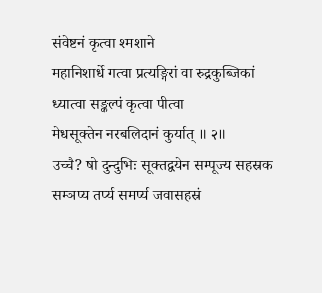संवेष्टनं कृत्वा श्मशाने
महानिशार्धे गत्वा प्रत्यङ्गिरां वा रुद्रकुब्जिकां ध्यात्वा सङ्कल्पं कृत्वा पीत्वा
मेधसूक्तेन नरबलिदानं कुर्यात् ॥ २॥
उच्चै? षो दुन्दुभिः सूक्तद्वयेन सम्पूज्य सहस्रक सम्ञप्य तर्प्य समर्प्य जवासहस्रं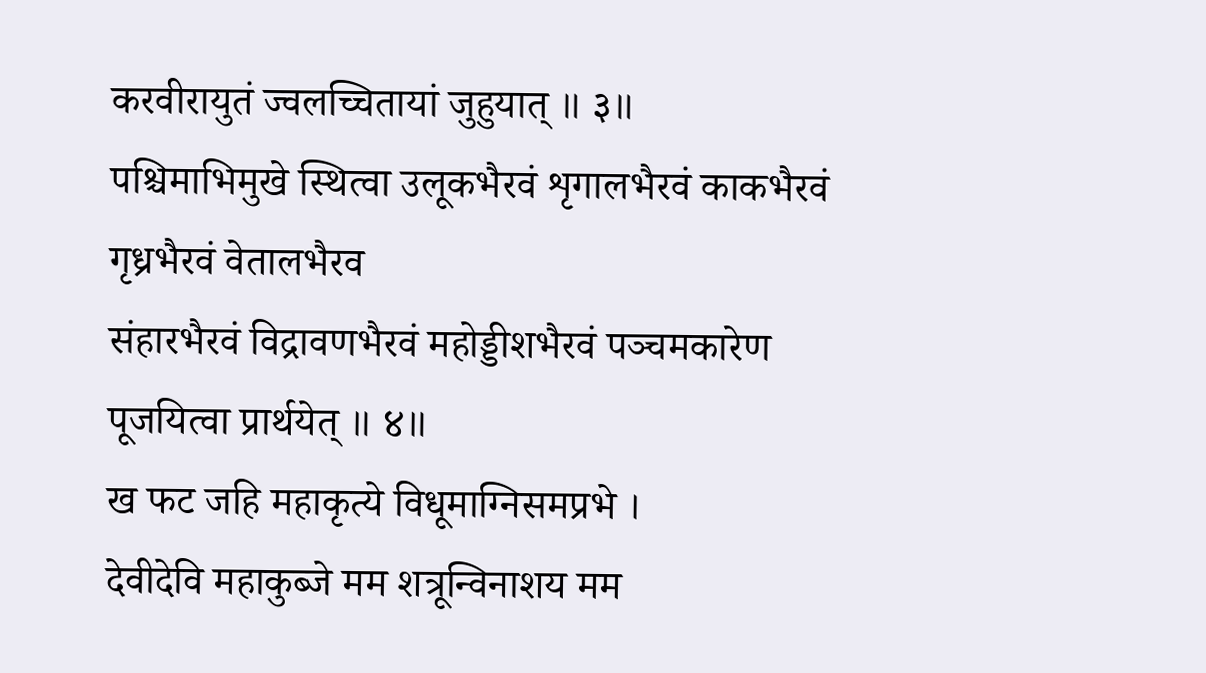करवीरायुतं ज्वलच्चितायां जुहुयात् ॥ ३॥
पश्चिमाभिमुखे स्थित्वा उलूकभैरवं शृगालभैरवं काकभैरवं गृध्रभैरवं वेतालभैरव
संहारभैरवं विद्रावणभैरवं महोड्डीशभैरवं पञ्चमकारेण पूजयित्वा प्रार्थयेत् ॥ ४॥
ख फट जहि महाकृत्ये विधूमाग्निसमप्रभे ।
देवीदेवि महाकुब्जे मम शत्रून्विनाशय मम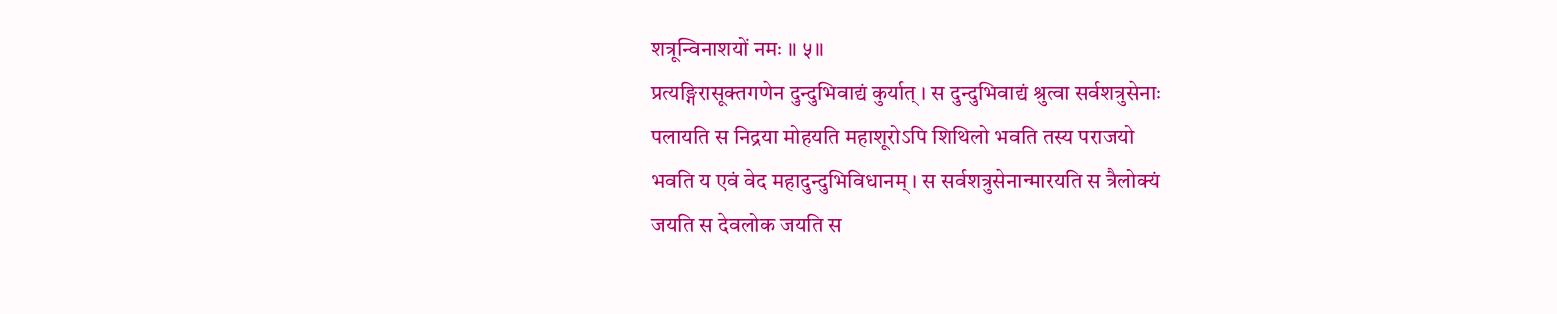शत्रून्विनाशयों नमः ॥ ५॥
प्रत्यङ्गिरासूक्तगणेन दुन्दुभिवाद्यं कुर्यात् । स दुन्दुभिवाद्यं श्रुत्वा सर्वशत्रुसेनाः
पलायति स निद्रया मोहयति महाशूरोऽपि शिथिलो भवति तस्य पराजयो
भवति य एवं वेद महादुन्दुभिविधानम् । स सर्वशत्रुसेनान्मारयति स त्रैलोक्यं
जयति स देवलोक जयति स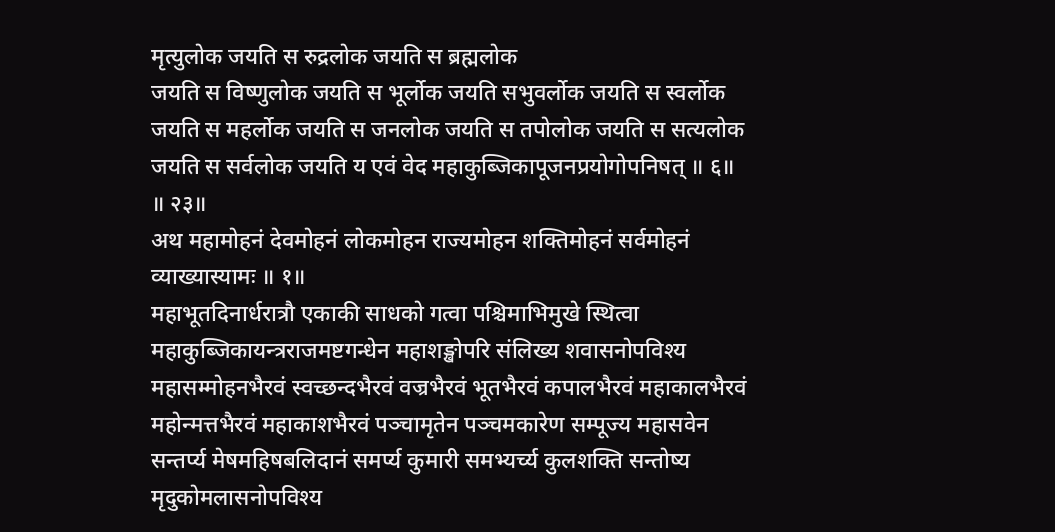मृत्युलोक जयति स रुद्रलोक जयति स ब्रह्मलोक
जयति स विष्णुलोक जयति स भूर्लोक जयति सभुवर्लोक जयति स स्वर्लोक
जयति स महर्लोक जयति स जनलोक जयति स तपोलोक जयति स सत्यलोक
जयति स सर्वलोक जयति य एवं वेद महाकुब्जिकापूजनप्रयोगोपनिषत् ॥ ६॥
॥ २३॥
अथ महामोहनं देवमोहनं लोकमोहन राज्यमोहन शक्तिमोहनं सर्वमोहनं
व्याख्यास्यामः ॥ १॥
महाभूतदिनार्धरात्रौ एकाकी साधको गत्वा पश्चिमाभिमुखे स्थित्वा महाकुब्जिकायन्त्रराजमष्टगन्धेन महाशङ्खोपरि संलिख्य शवासनोपविश्य महासम्मोहनभैरवं स्वच्छन्दभैरवं वज्रभैरवं भूतभैरवं कपालभैरवं महाकालभैरवं महोन्मत्तभैरवं महाकाशभैरवं पञ्चामृतेन पञ्चमकारेण सम्पूज्य महासवेन
सन्तर्प्य मेषमहिषबलिदानं समर्प्य कुमारी समभ्यर्च्य कुलशक्ति सन्तोष्य
मृदुकोमलासनोपविश्य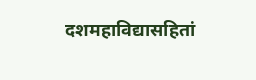दशमहाविद्यासहितां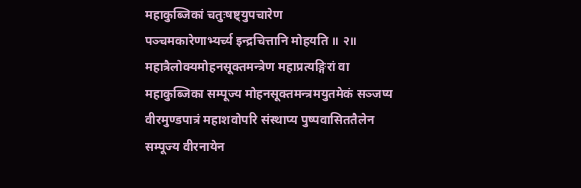महाकुब्जिकां चतुःषष्ट्युपचारेण
पञ्चमकारेणाभ्यर्च्य इन्द्रचित्तानि मोहयति ॥ २॥
महात्रैलोक्यमोहनसूक्तमन्त्रेण महाप्रत्यङ्गिरां वा महाकुब्जिका सम्पूज्य मोहनसूक्तमन्त्रमयुतमेकं सञ्जप्य वीरमुण्डपात्रं महाशवोपरि संस्थाप्य पुष्पवासिततैलेन
सम्पूज्य वीरनायेन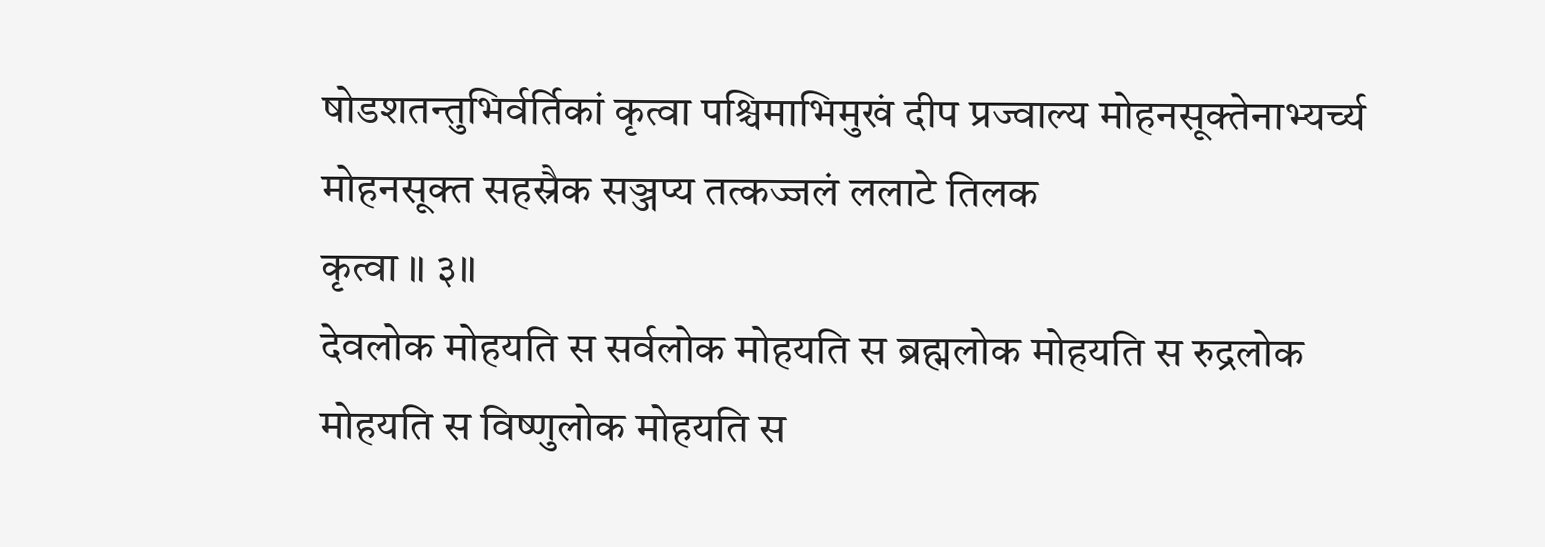षोडशतन्तुभिर्वर्तिकां कृत्वा पश्चिमाभिमुखं दीप प्रज्वाल्य मोहनसूक्तेनाभ्यर्च्य मोहनसूक्त सहस्रैक सञ्जप्य तत्कज्जलं ललाटे तिलक
कृत्वा ॥ ३॥
देवलोक मोहयति स सर्वलोक मोहयति स ब्रह्मलोक मोहयति स रुद्रलोक
मोहयति स विष्णुलोक मोहयति स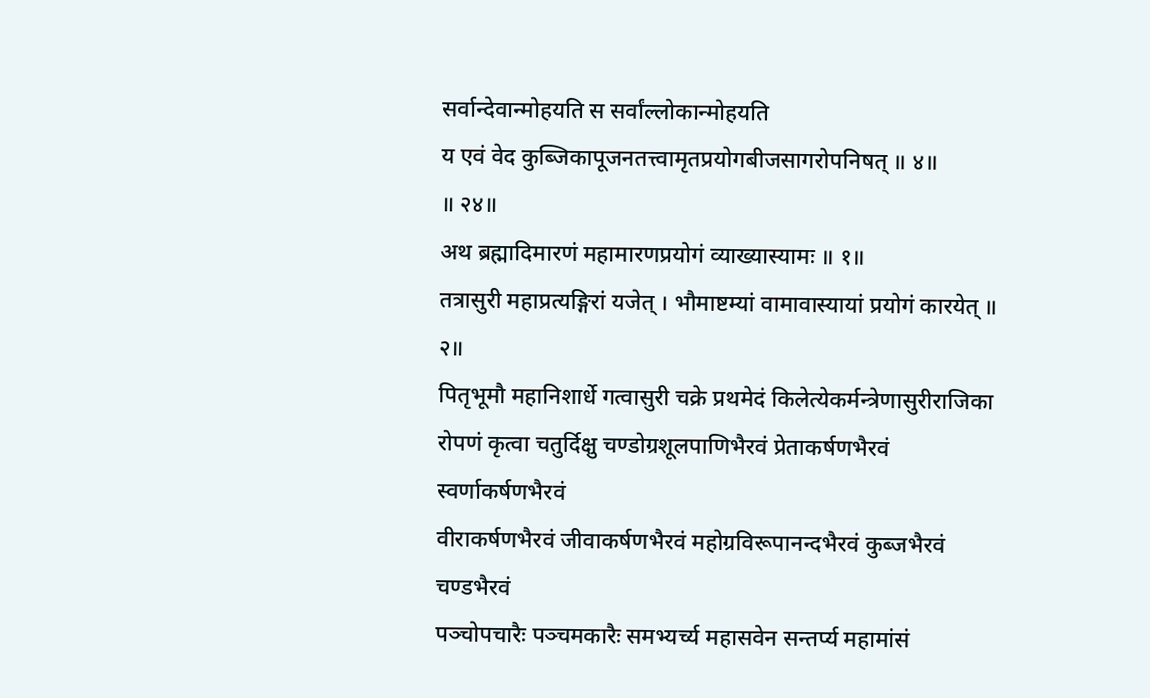सर्वान्देवान्मोहयति स सर्वांल्लोकान्मोहयति
य एवं वेद कुब्जिकापूजनतत्त्वामृतप्रयोगबीजसागरोपनिषत् ॥ ४॥
॥ २४॥
अथ ब्रह्मादिमारणं महामारणप्रयोगं व्याख्यास्यामः ॥ १॥
तत्रासुरी महाप्रत्यङ्गिरां यजेत् । भौमाष्टम्यां वामावास्यायां प्रयोगं कारयेत् ॥ २॥
पितृभूमौ महानिशार्धे गत्वासुरी चक्रे प्रथमेदं किलेत्येकर्मन्त्रेणासुरीराजिका
रोपणं कृत्वा चतुर्दिक्षु चण्डोग्रशूलपाणिभैरवं प्रेताकर्षणभैरवं स्वर्णाकर्षणभैरवं
वीराकर्षणभैरवं जीवाकर्षणभैरवं महोग्रविरूपानन्दभैरवं कुब्जभैरवं चण्डभैरवं
पञ्चोपचारैः पञ्चमकारैः समभ्यर्च्य महासवेन सन्तर्प्य महामांसं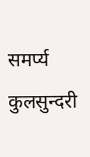समर्प्य कुलसुन्दरी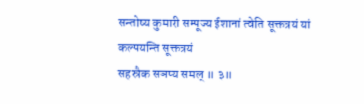सन्तोष्य कुमारी सम्पूज्य ईशानां त्वेति सूक्तत्रयं यां कल्पयन्ति सूक्तत्रयं
सहस्रैक सञप्य समल् ॥ ३॥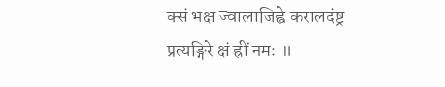क्सं भक्ष ज्वालाजिह्वे करालदंष्ट्र प्रत्यङ्गिरे क्षं ह्रीं नमः ॥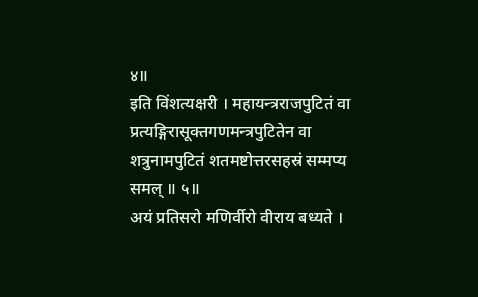४॥
इति विंशत्यक्षरी । महायन्त्रराजपुटितं वा प्रत्यङ्गिरासूक्तगणमन्त्रपुटितेन वा
शत्रुनामपुटितं शतमष्टोत्तरसहस्रं सम्मप्य समल् ॥ ५॥
अयं प्रतिसरो मणिर्वीरो वीराय बध्यते ।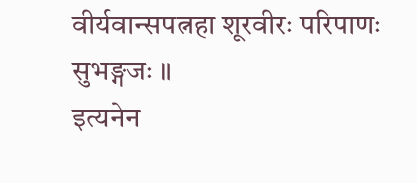वीर्यवान्सपत्नहा शूरवीरः परिपाणः सुभङ्गजः ॥
इत्यनेन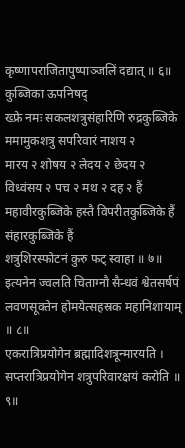कृष्णापराजितापुष्पाञ्जलिं दद्यात् ॥ ६॥
कुब्जिका ऊपनिषद्
ख्फ्रे नमः सकलशत्रुसंहारिणि रुद्रकुब्जिके ममामुकशत्रु सपरिवारं नाशय २
मारय २ शोषय २ लेदय २ छेदय २ विध्वंसय २ पच २ मथ २ दह २ हैं महावीरकुब्जिके हस्तै विपरीतकुब्जिके हैं संहारकुब्जिके हैं
शत्रुशिरस्फोटनं कुरु फट् स्वाहा ॥ ७॥
इत्यनेन ज्वलति चिताग्नौ सैन्धवं श्वेतसर्षपं लवणसूक्तेन होमयेत्सहस्रक महानिशायाम् ॥ ८॥
एकरात्रिप्रयोगेन ब्रह्मादिशत्रून्मारयति ।
सप्तरात्रिप्रयोगेन शत्रुपरिवारक्षयं करोति ॥ ९॥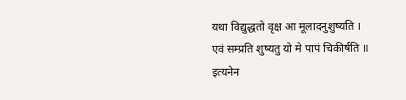यथा विद्युद्धतो वृक्ष आ मूलादनुशुष्यति ।
एवं सम्प्रति शुष्यतु यो मे पापं चिकीर्षति ॥
इत्यनेन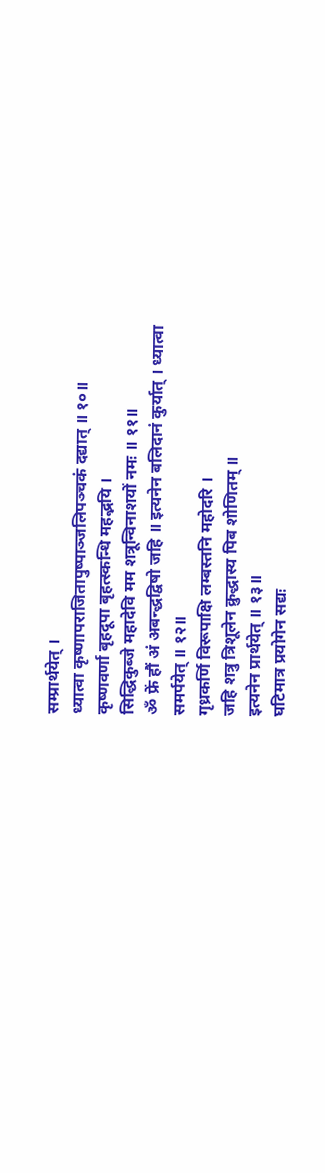सम्प्रार्थयेत् ।
ध्यात्वा कृष्णापराजितापुष्पाञ्जलिपञ्चकं दद्यात् ॥ १०॥
कृष्णवर्णा बृहदूपा बृहत्स्कन्धि महद्भयि ।
सिद्धिकुब्जे महादेवि मम शत्रून्विनाशयों नमः ॥ ११॥
ॐ फ्रें हौं अं अबन्द्धद्विषो जहि ॥ इत्यनेन बलिदानं कुर्यात् । ध्यात्वा
समर्पयेत् ॥ १२॥
गृध्रकर्णि विरूपाक्षि लम्बस्तनि महोदरि ।
जहि शत्रु त्रिशूलेन क्रुद्धास्य पिब शोणितम् ॥
इत्यनेन प्रार्थयेत् ॥ १३॥
घटिमात्र प्रयोगेन सद्यः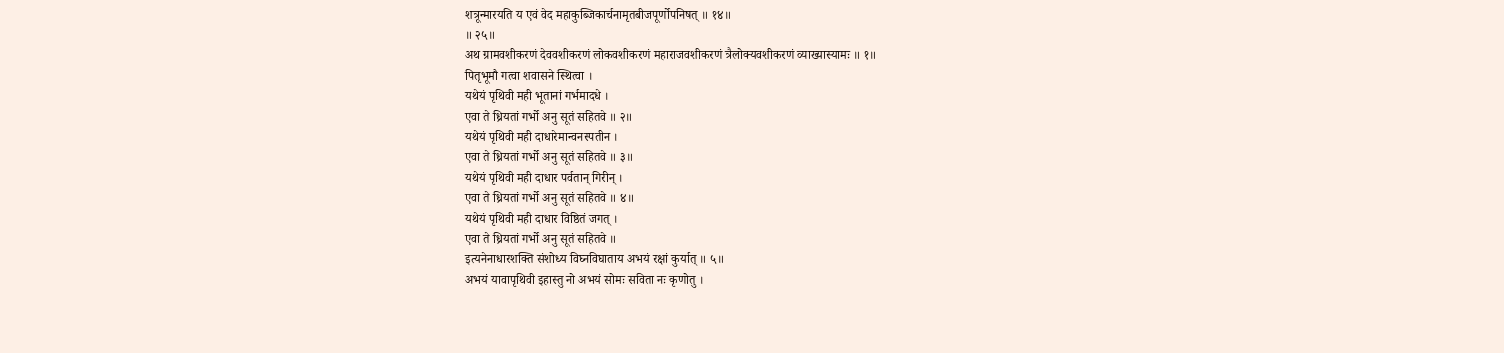शत्रून्मारयति य एवं वेद महाकुब्जिकार्चनामृतबीजपूर्णोपनिषत् ॥ १४॥
॥ २५॥
अथ ग्रामवशीकरणं देववशीकरणं लोकवशीकरणं महाराजवशीकरणं त्रैलोक्यवशीकरणं व्याख्यास्यामः ॥ १॥
पितृभूमौ गत्वा शवासने स्थित्वा ।
यथेयं पृथिवी मही भूतानां गर्भमादधे ।
एवा ते ध्रियतां गर्भो अनु सूतं सहितवे ॥ २॥
यथेयं पृथिवी मही दाधारेमान्वनस्पतीन ।
एवा ते ध्रियतां गर्भो अनु सूतं सहितवे ॥ ३॥
यथेयं पृथिवी मही दाधार पर्वतान् गिरीन् ।
एवा ते ध्रियतां गर्भो अनु सूतं सहितवे ॥ ४॥
यथेयं पृथिवी मही दाधार विष्ठितं जगत् ।
एवा ते ध्रियतां गर्भो अनु सूतं सहितवे ॥
इत्यनेनाधारशक्ति संशोध्य विघ्नविघाताय अभयं रक्षां कुर्यात् ॥ ५॥
अभयं यावापृथिवी इहास्तु नो अभयं सोमः सविता नः कृणोतु ।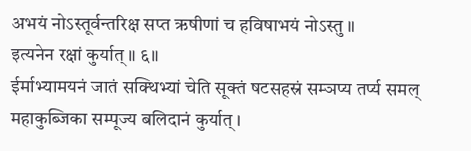अभयं नोऽस्तूर्वन्तरिक्ष सप्त ऋषीणां च हविषाभयं नोऽस्तु ॥
इत्यनेन रक्षां कुर्यात् ॥ ६॥
ईर्माभ्यामयनं जातं सक्थिभ्यां चेति सूक्तं षटसहस्रं सम्ञप्य तर्प्य समल्
महाकुब्जिका सम्पूज्य बलिदानं कुर्यात् ।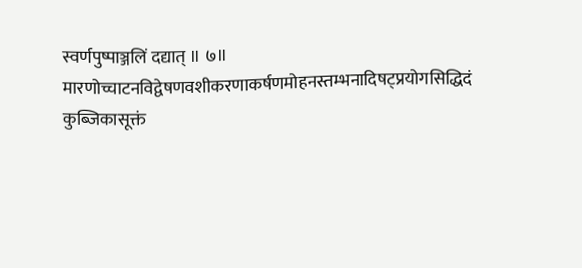स्वर्णपुष्पाञ्जलिं दद्यात् ॥ ७॥
मारणोच्चाटनविद्वेषणवशीकरणाकर्षणमोहनस्तम्भनादिषट्प्रयोगसिद्धिदं
कुब्जिकासूक्तं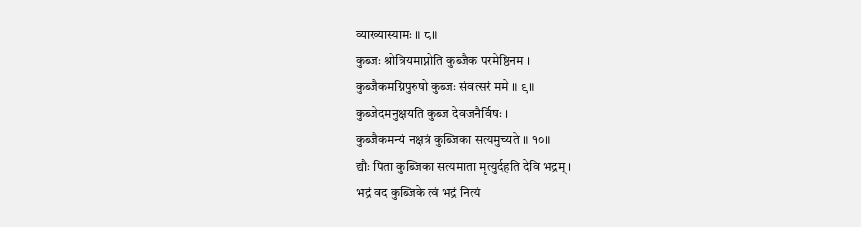व्याख्यास्यामः ॥ ८॥
कुब्जः श्रोत्रियमाप्नोति कुब्जैक परमेष्ठिनम ।
कुब्जैकमग्निपुरुषो कुब्जः संवत्सरं ममे ॥ ९॥
कुब्जेदमनुक्षयति कुब्ज देवजनैर्विषः ।
कुब्जैकमन्यं नक्षत्रं कुब्जिका सत्यमुच्यते ॥ १०॥
द्यौः पिता कुब्जिका सत्यमाता मृत्युर्दहति देवि भद्रम् ।
भद्रं वद कुब्जिके त्वं भद्रं नित्यं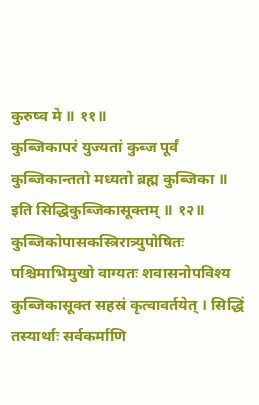कुरुष्व मे ॥ ११॥
कुब्जिकापरं युज्यतां कुब्ज पूर्वं कुब्जिकान्ततो मध्यतो ब्रह्म कुब्जिका ॥
इति सिद्धिकुब्जिकासूक्तम् ॥ १२॥
कुब्जिकोपासकस्त्रिरात्र्युपोषितः पश्चिमाभिमुखो वाग्यतः शवासनोपविश्य कुब्जिकासूक्त सहस्रं कृत्वावर्तयेत् । सिद्धिं तस्यार्थाः सर्वकर्माणि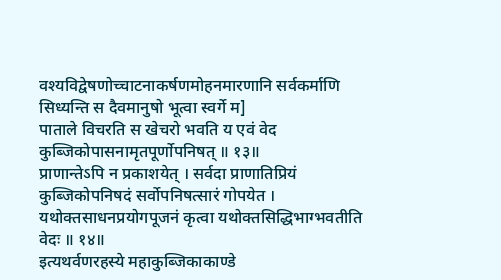वश्यविद्वेषणोच्चाटनाकर्षणमोहनमारणानि सर्वकर्माणि सिध्यन्ति स दैवमानुषो भूत्वा स्वर्गे म]
पाताले विचरति स खेचरो भवति य एवं वेद कुब्जिकोपासनामृतपूर्णोपनिषत् ॥ १३॥
प्राणान्तेऽपि न प्रकाशयेत् । सर्वदा प्राणातिप्रियं कुब्जिकोपनिषदं सर्वोपनिषत्सारं गोपयेत । यथोक्तसाधनप्रयोगपूजनं कृत्वा यथोक्तसिद्धिभाग्भवतीति
वेदः ॥ १४॥
इत्यथर्वणरहस्ये महाकुब्जिकाकाण्डे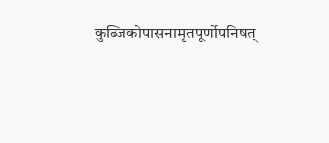कुब्जिकोपासनामृतपूर्णोपनिषत्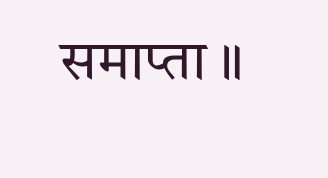समाप्ता ॥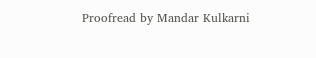Proofread by Mandar Kulkarni